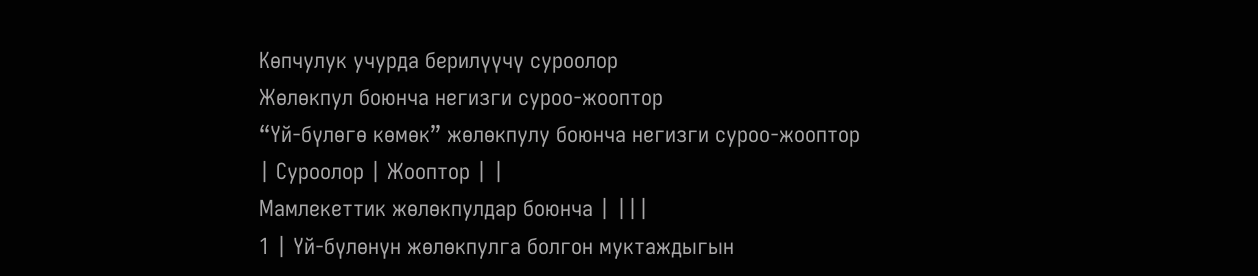Көпчулук учурда берилүүчү суроолор
Жөлөкпул боюнча негизги суроо-жооптор
“Үй-бүлөгө көмөк” жөлөкпулу боюнча негизги суроо-жооптор
| Суроолор | Жооптор | |
Мамлекеттик жөлөкпулдар боюнча | |||
1 | Үй-бүлөнүн жөлөкпулга болгон муктаждыгын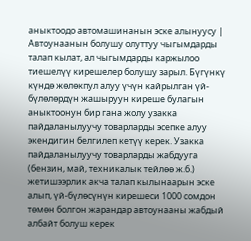аныктоодо автомашинанын эске алынуусу | Автоунаанын болушу олуттуу чыгымдарды талап кылат, ал чыгымдарды каржылоо тиешелүү кирешелер болушу зарыл. Бүгүнкү күндө жөлөкпул алуу үчүн кайрылган үй-бүлөлөрдүн жашыруун киреше булагын аныктоонун бир гана жолу узакка пайдаланылуучу товарларды эсепке алуу экендигин белгилеп кетүү керек. Узакка пайдаланылуучу товарларды жабдууга (бензин, май, техникалык тейлөө ж.б.) жетишээрлик акча талап кылынаарын эске алып, үй-бүлөсүнүн кирешеси 1000 сомдон төмөн болгон жарандар автоунааны жабдый албайт болуш керек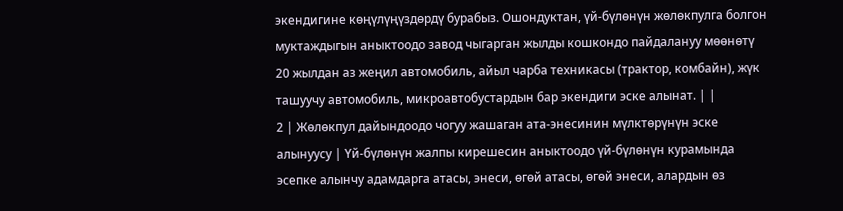экендигине көңүлүңүздөрдү бурабыз. Ошондуктан, үй-бүлөнүн жөлөкпулга болгон муктаждыгын аныктоодо завод чыгарган жылды кошкондо пайдалануу мөөнөтү 20 жылдан аз жеңил автомобиль, айыл чарба техникасы (трактор, комбайн), жүк ташуучу автомобиль, микроавтобустардын бар экендиги эске алынат. | |
2 | Жөлөкпул дайындоодо чогуу жашаган ата-энесинин мүлктөрүнүн эске алынуусу | Үй-бүлөнүн жалпы кирешесин аныктоодо үй-бүлөнүн курамында эсепке алынчу адамдарга атасы, энеси, өгөй атасы, өгөй энеси, алардын өз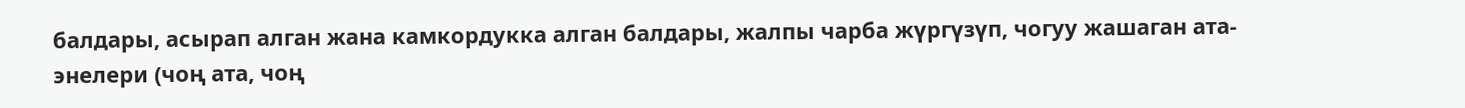балдары, асырап алган жана камкордукка алган балдары, жалпы чарба жүргүзүп, чогуу жашаган ата-энелери (чоң ата, чоң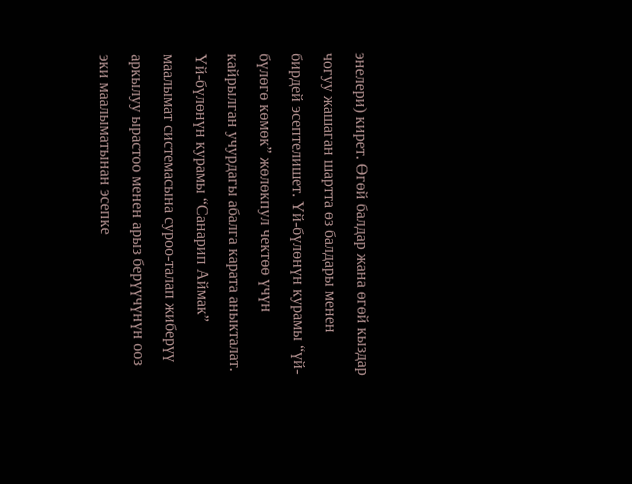энелери) кирет. Өгөй балдар жана өгөй кыздар чогуу жашаган шартта өз балдары менен бирдей эсептелишет. Үй-бүлөнүн курамы “үй-бүлөгө көмөк” жөлөкпул чектөө үчүн кайрылган учурдагы абалга карата аныкталат. Үй-бүлөнүн курамы “Санарип Аймак” маалымат системасына суроо-талап жиберүү аркылуу ырастоо менен арыз берүүчүнүн ооз эки маалыматынан эсепке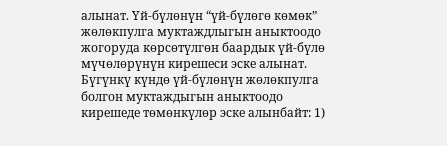алынат. Үй-бүлөнүн “үй-бүлөгө көмөк” жөлөкпулга муктаждлыгын аныктоодо жогоруда көрсөтүлгөн баардык үй-бүлө мүчөлөрүнүн кирешеси эске алынат. Бүгүнкү күндө үй-бүлөнүн жөлөкпулга болгон муктаждыгын аныктоодо кирешеде төмөнкүлөр эске алынбайт: 1)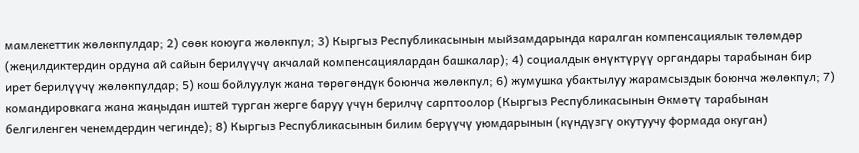мамлекеттик жөлөкпулдар; 2) сөөк коюуга жөлөкпул; 3) Кыргыз Республикасынын мыйзамдарында каралган компенсациялык төлөмдөр (жеңилдиктердин ордуна ай сайын берилүүчү акчалай компенсациялардан башкалар); 4) социалдык өнүктүрүү органдары тарабынан бир ирет берилүүчү жөлөкпулдар; 5) кош бойлуулук жана төрөгөндүк боюнча жөлөкпул; 6) жумушка убактылуу жарамсыздык боюнча жөлөкпул; 7) командировкага жана жаңыдан иштей турган жерге баруу үчүн берилчү сарптоолор (Кыргыз Республикасынын Өкмөтү тарабынан белгиленген ченемдердин чегинде); 8) Кыргыз Республикасынын билим берүүчү уюмдарынын (күндүзгү окутуучу формада окуган)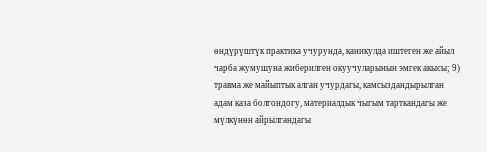өндүрүштүк практика учурунда, каникулда иштеген же айыл чарба жумушуна жиберилген окуучуларынын эмгек акысы; 9) травма же майыптык алган учурдагы, камсыздандырылган адам каза болгондогу, материалдык чыгым тарткандагы же мүлкүнөн айрылгандагы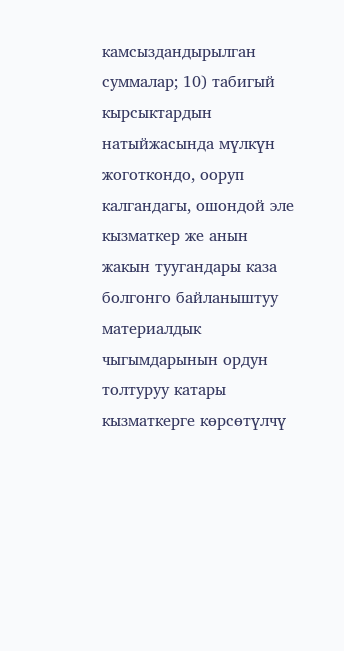камсыздандырылган суммалар; 10) табигый кырсыктардын натыйжасында мүлкүн жоготкондо, ооруп калгандагы, ошондой эле кызматкер же анын жакын туугандары каза болгонго байланыштуу материалдык чыгымдарынын ордун толтуруу катары кызматкерге көрсөтүлчү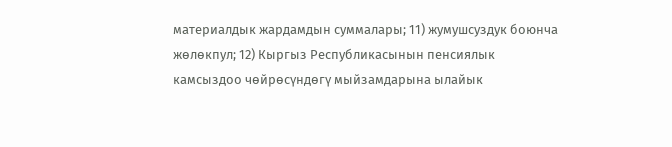материалдык жардамдын суммалары; 11) жумушсуздук боюнча жөлөкпул; 12) Кыргыз Республикасынын пенсиялык камсыздоо чөйрөсүндөгү мыйзамдарына ылайык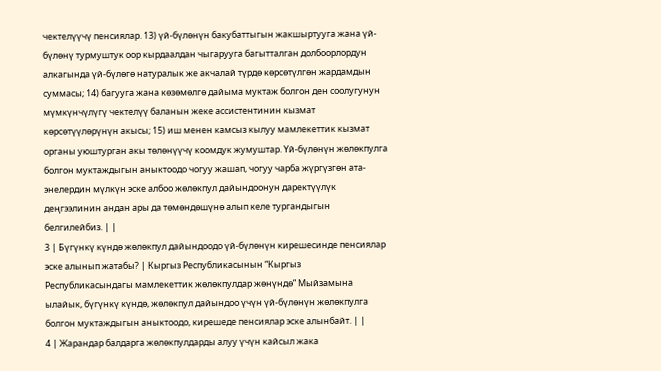чектелүүчү пенсиялар. 13) үй-бүлөнүн бакубаттыгын жакшыртууга жана үй-бүлөнү турмуштук оор кырдаалдан чыгарууга багытталган долбоорлордун алкагында үй-бүлөгө натуралык же акчалай түрдө көрсөтүлгөн жардамдын суммасы; 14) багууга жана көзөмөлгө дайыма муктаж болгон ден соолугунун мүмкүнчүлүгү чектелүү баланын жеке ассистентинин кызмат көрсөтүүлөрүнүн акысы; 15) иш менен камсыз кылуу мамлекеттик кызмат органы уюштурган акы төлөнүүчү коомдук жумуштар. Үй-бүлөнүн жөлөкпулга болгон муктаждыгын аныктоодо чогуу жашап, чогуу чарба жүргүзгөн ата-энелердин мүлкүн эске албоо жөлөкпул дайындоонун даректүүлүк деңгээлинин андан ары да төмөндөшүнө алып келе тургандыгын белгилейбиз. | |
3 | Бүгүнкү күндө жөлөкпул дайындоодо үй-бүлөнүн кирешесинде пенсиялар эске алынып жатабы? | Кыргыз Республикасынын “Кыргыз Республикасындагы мамлекеттик жөлөкпулдар жөнүндө” Мыйзамына ылайык, бүгүнкү күндө, жөлөкпул дайындоо үчүн үй-бүлөнүн жөлөкпулга болгон муктаждыгын аныктоодо, кирешеде пенсиялар эске алынбайт. | |
4 | Жарандар балдарга жөлөкпулдарды алуу үчүн кайсыл жака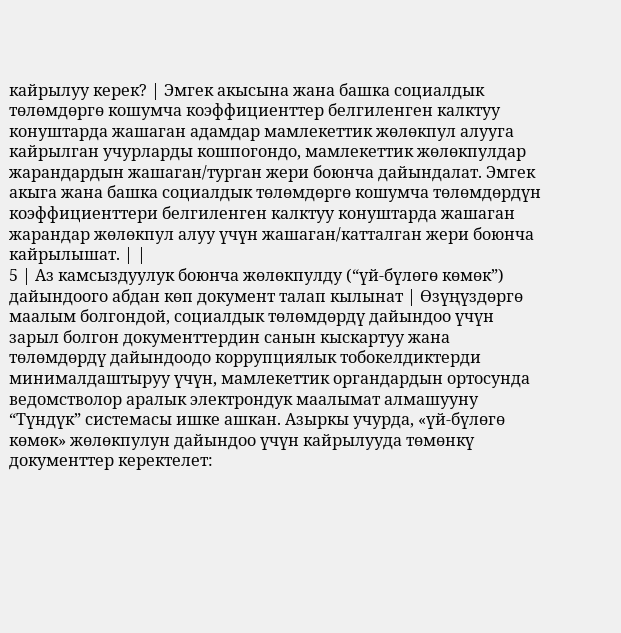кайрылуу керек? | Эмгек акысына жана башка социалдык төлөмдөргө кошумча коэффициенттер белгиленген калктуу конуштарда жашаган адамдар мамлекеттик жөлөкпул алууга кайрылган учурларды кошпогондо, мамлекеттик жөлөкпулдар жарандардын жашаган/турган жери боюнча дайындалат. Эмгек акыга жана башка социалдык төлөмдөргө кошумча төлөмдөрдүн коэффициенттери белгиленген калктуу конуштарда жашаган жарандар жөлөкпул алуу үчүн жашаган/катталган жери боюнча кайрылышат. | |
5 | Аз камсыздуулук боюнча жөлөкпулду (“үй-бүлөгө көмөк”) дайындоого абдан көп документ талап кылынат | Өзүңүздөргө маалым болгондой, социалдык төлөмдөрдү дайындоо үчүн зарыл болгон документтердин санын кыскартуу жана төлөмдөрдү дайындоодо коррупциялык тобокелдиктерди минималдаштыруу үчүн, мамлекеттик органдардын ортосунда ведомстволор аралык электрондук маалымат алмашууну “Түндүк” системасы ишке ашкан. Азыркы учурда, «үй-бүлөгө көмөк» жөлөкпулун дайындоо үчүн кайрылууда төмөнкү документтер керектелет: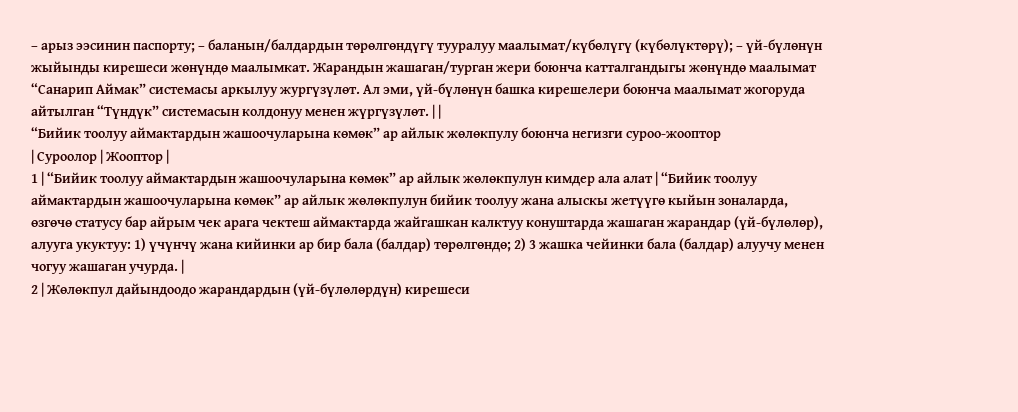– арыз ээсинин паспорту; – баланын/балдардын төрөлгөндүгү тууралуу маалымат/күбөлүгү (күбөлүктөрү); – үй-бүлөнүн жыйынды кирешеси жөнүндө маалымкат. Жарандын жашаган/турган жери боюнча катталгандыгы жөнүндө маалымат “Санарип Аймак” системасы аркылуу жургүзүлөт. Ал эми, үй-бүлөнүн башка кирешелери боюнча маалымат жогоруда айтылган “Түндүк” системасын колдонуу менен жүргүзүлөт. | |
“Бийик тоолуу аймактардын жашоочуларына көмөк” ар айлык жөлөкпулу боюнча негизги суроо-жооптор
| Суроолор | Жооптор |
1 | “Бийик тоолуу аймактардын жашоочуларына көмөк” ар айлык жөлөкпулун кимдер ала алат | “Бийик тоолуу аймактардын жашоочуларына көмөк” ар айлык жөлөкпулун бийик тоолуу жана алыскы жетүүгө кыйын зоналарда, өзгөчө статусу бар айрым чек арага чектеш аймактарда жайгашкан калктуу конуштарда жашаган жарандар (үй-бүлөлөр), алууга укуктуу: 1) үчүнчү жана кийинки ар бир бала (балдар) төрөлгөндө; 2) 3 жашка чейинки бала (балдар) алуучу менен чогуу жашаган учурда. |
2 | Жөлөкпул дайындоодо жарандардын (үй-бүлөлөрдүн) кирешеси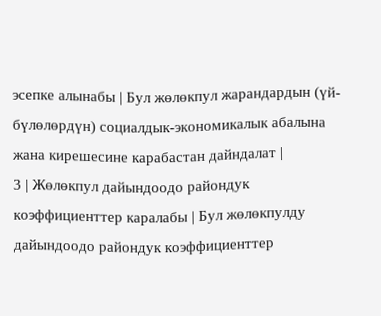эсепке алынабы | Бул жөлөкпул жарандардын (үй-бүлөлөрдүн) социалдык-экономикалык абалына жана кирешесине карабастан дайндалат |
3 | Жөлөкпул дайындоодо райондук коэффициенттер каралабы | Бул жөлөкпулду дайындоодо райондук коэффициенттер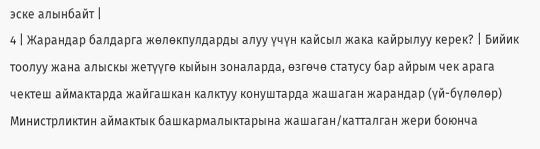эске алынбайт |
4 | Жарандар балдарга жөлөкпулдарды алуу үчүн кайсыл жака кайрылуу керек? | Бийик тоолуу жана алыскы жетүүгө кыйын зоналарда, өзгөчө статусу бар айрым чек арага чектеш аймактарда жайгашкан калктуу конуштарда жашаган жарандар (үй-бүлөлөр) Министрликтин аймактык башкармалыктарына жашаган/катталган жери боюнча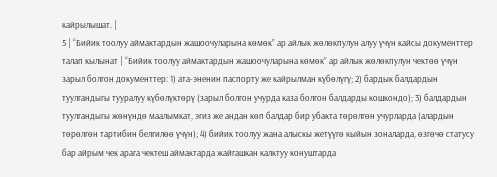кайрылышат. |
5 | “Бийик тоолуу аймактардын жашоочуларына көмөк” ар айлык жөлөкпулун алуу үчүн кайсы документтер талап кылынат | “Бийик тоолуу аймактардын жашоочуларына көмөк” ар айлык жөлөкпулун чектөө үчүн зарыл болгон документтер: 1) ата-эненин паспорту же кайрылман күбөлүгү; 2) бардык балдардын туулгандыгы тууралуу күбөлүктөрү (зарыл болгон учурда каза болгон балдарды кошкондо); 3) балдардын туулгандыгы жөнүндө маалымкат, эгиз же андан көп балдар бир убакта төрөлгөн учурларда (алардын төрөлгөн тартибин белгилөө үчүн); 4) бийик тоолуу жана алыскы жетүүгө кыйын зоналарда, өзгөчө статусу бар айрым чек арага чектеш аймактарда жайгашкан калктуу конуштарда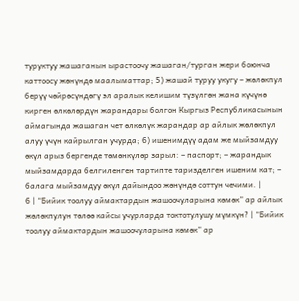туруктуу жашаганын ырастоочу жашаган/турган жери боюнча каттоосу жөнүндө маалыматтар; 5) жашай туруу укугу – жөлөкпул берүү чөйрөсүндөгү эл аралык келишим түзүлгөн жана күчүнө кирген өлкөлөрдүн жарандары болгон Кыргыз Республикасынын аймагында жашаган чет өлкөлүк жарандар ар айлык жөлөкпул алуу үчүн кайрылган учурда; 6) ишенимдүү адам же мыйзамдуу өкүл арыз бергенде төмөнкүлөр зарыл: – паспорт; – жарандык мыйзамдарда белгиленген тартипте таризделген ишеним кат; – балага мыйзамдуу өкүл дайындоо жөнүндө соттун чечими. |
6 | “Бийик тоолуу аймактардын жашоочуларына көмөк” ар айлык жөлөкпулун төлөө кайсы учурларда токтотулушу мүмкүн? | “Бийик тоолуу аймактардын жашоочуларына көмөк” ар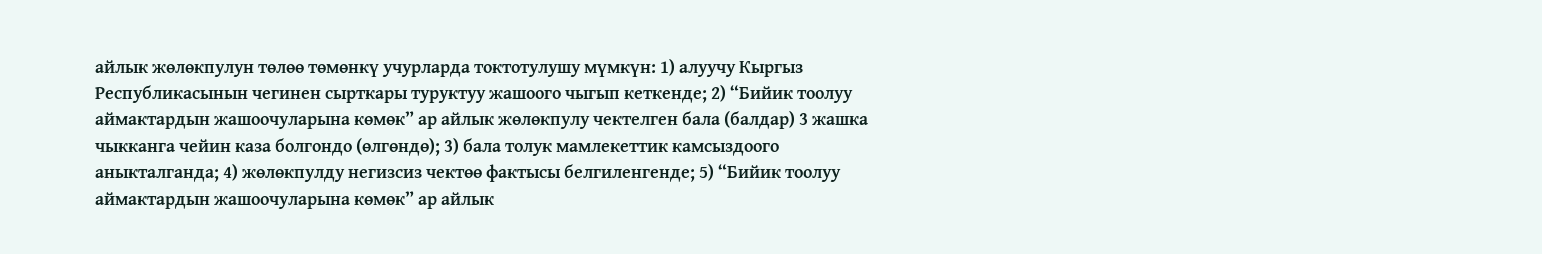айлык жөлөкпулун төлөө төмөнкү учурларда токтотулушу мүмкүн: 1) алуучу Кыргыз Республикасынын чегинен сырткары туруктуу жашоого чыгып кеткенде; 2) “Бийик тоолуу аймактардын жашоочуларына көмөк” ар айлык жөлөкпулу чектелген бала (балдар) 3 жашка чыкканга чейин каза болгондо (өлгөндө); 3) бала толук мамлекеттик камсыздоого аныкталганда; 4) жөлөкпулду негизсиз чектөө фактысы белгиленгенде; 5) “Бийик тоолуу аймактардын жашоочуларына көмөк” ар айлык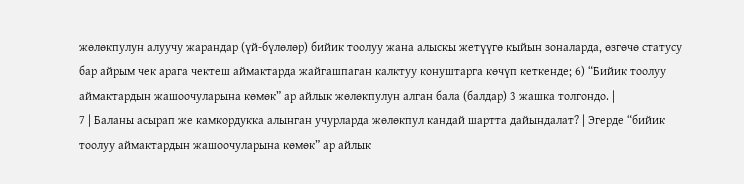жөлөкпулун алуучу жарандар (үй-бүлөлөр) бийик тоолуу жана алыскы жетүүгө кыйын зоналарда, өзгөчө статусу бар айрым чек арага чектеш аймактарда жайгашпаган калктуу конуштарга көчүп кеткенде; 6) “Бийик тоолуу аймактардын жашоочуларына көмөк” ар айлык жөлөкпулун алган бала (балдар) 3 жашка толгондо. |
7 | Баланы асырап же камкордукка алынган учурларда жөлөкпул кандай шартта дайындалат? | Эгерде “бийик тоолуу аймактардын жашоочуларына көмөк” ар айлык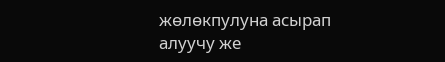жөлөкпулуна асырап алуучу же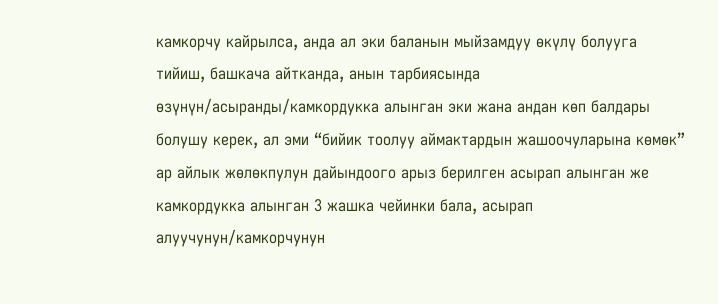камкорчу кайрылса, анда ал эки баланын мыйзамдуу өкүлү болууга тийиш, башкача айтканда, анын тарбиясында өзүнүн/асыранды/камкордукка алынган эки жана андан көп балдары болушу керек, ал эми “бийик тоолуу аймактардын жашоочуларына көмөк” ар айлык жөлөкпулун дайындоого арыз берилген асырап алынган же камкордукка алынган 3 жашка чейинки бала, асырап алуучунун/камкорчунун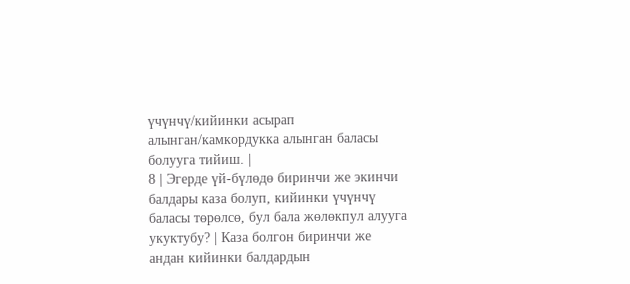үчүнчү/кийинки асырап алынган/камкордукка алынган баласы болууга тийиш. |
8 | Эгерде үй-бүлөдө биринчи же экинчи балдары каза болуп, кийинки үчүнчү баласы төрөлсө, бул бала жөлөкпул алууга укуктубу? | Каза болгон биринчи же андан кийинки балдардын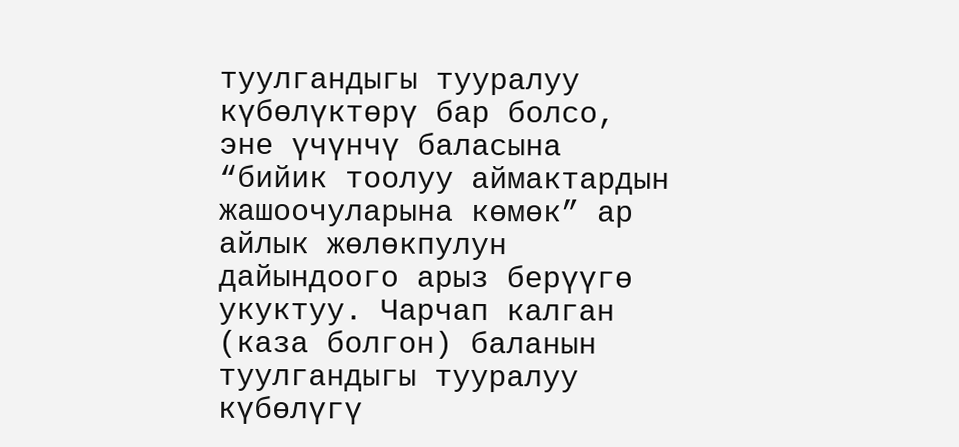туулгандыгы тууралуу күбөлүктөрү бар болсо, эне үчүнчү баласына “бийик тоолуу аймактардын жашоочуларына көмөк” ар айлык жөлөкпулун дайындоого арыз берүүгө укуктуу. Чарчап калган (каза болгон) баланын туулгандыгы тууралуу күбөлүгү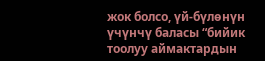жок болсо, үй-бүлөнүн үчүнчү баласы “бийик тоолуу аймактардын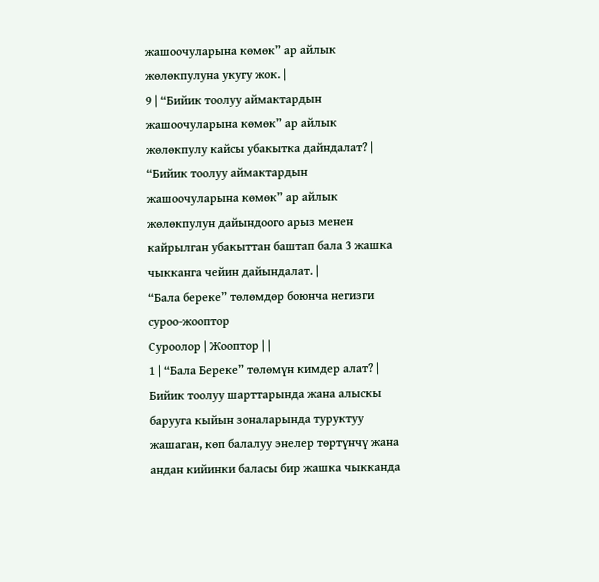жашоочуларына көмөк” ар айлык жөлөкпулуна укугу жок. |
9 | “Бийик тоолуу аймактардын жашоочуларына көмөк” ар айлык жөлөкпулу кайсы убакытка дайндалат? | “Бийик тоолуу аймактардын жашоочуларына көмөк” ар айлык жөлөкпулун дайындоого арыз менен кайрылган убакыттан баштап бала 3 жашка чыкканга чейин дайындалат. |
“Бала береке” төлөмдөр боюнча негизги суроо-жооптор
Суроолор | Жооптор | |
1 | “Бала Береке” төлөмүн кимдер алат? | Бийик тоолуу шарттарында жана алыскы барууга кыйын зоналарында туруктуу жашаган, көп балалуу энелер төртүнчү жана андан кийинки баласы бир жашка чыкканда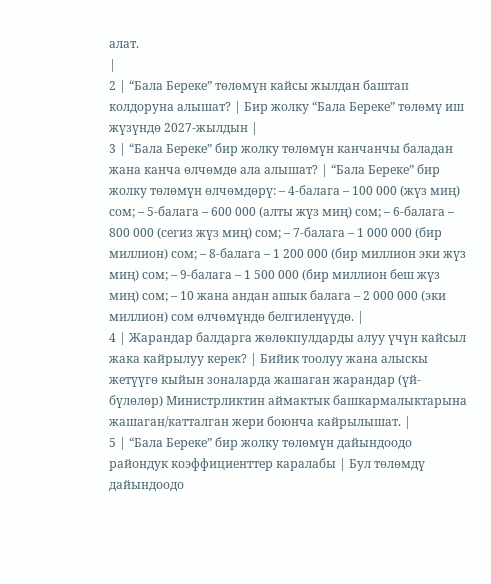алат.
|
2 | “Бала Береке” төлөмүн кайсы жылдан баштап колдоруна алышат? | Бир жолку “Бала Береке” төлөмү иш жүзүндө 2027-жылдын |
3 | “Бала Береке” бир жолку төлөмүн канчанчы баладан жана канча өлчөмдө ала алышат? | “Бала Береке” бир жолку төлөмүн өлчөмдөрү: – 4-балага – 100 000 (жүз миң) сом; – 5-балага – 600 000 (алты жүз миң) сом; – 6-балага – 800 000 (сегиз жүз миң) сом; – 7-балага – 1 000 000 (бир миллион) сом; – 8-балага – 1 200 000 (бир миллион эки жүз миң) сом; – 9-балага – 1 500 000 (бир миллион беш жүз миң) сом; – 10 жана андан ашык балага – 2 000 000 (эки миллион) сом өлчөмүндө белгиленүүдө. |
4 | Жарандар балдарга жөлөкпулдарды алуу үчүн кайсыл жака кайрылуу керек? | Бийик тоолуу жана алыскы жетүүгө кыйын зоналарда жашаган жарандар (үй-бүлөлөр) Министрликтин аймактык башкармалыктарына жашаган/катталган жери боюнча кайрылышат. |
5 | “Бала Береке” бир жолку төлөмүн дайындоодо райондук коэффициенттер каралабы | Бул төлөмдү дайындоодо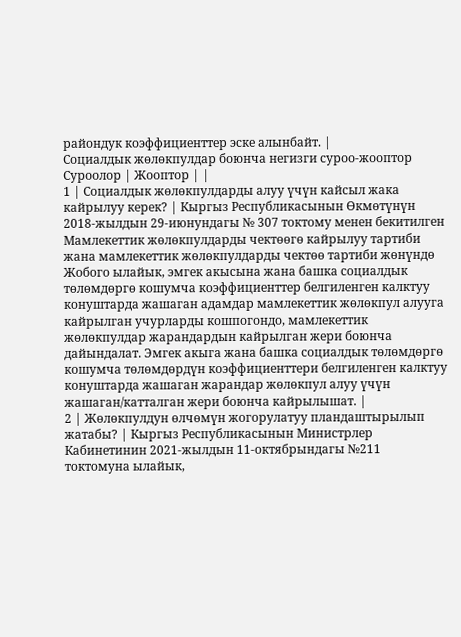райондук коэффициенттер эске алынбайт. |
Социалдык жөлөкпулдар боюнча негизги суроо-жооптор
Суроолор | Жооптор | |
1 | Социалдык жөлөкпулдарды алуу үчүн кайсыл жака кайрылуу керек? | Кыргыз Республикасынын Өкмөтүнүн 2018-жылдын 29-июнундагы № 307 токтому менен бекитилген Мамлекеттик жөлөкпулдарды чектөөгө кайрылуу тартиби жана мамлекеттик жөлөкпулдарды чектөө тартиби жөнүндө Жобого ылайык, эмгек акысына жана башка социалдык төлөмдөргө кошумча коэффициенттер белгиленген калктуу конуштарда жашаган адамдар мамлекеттик жөлөкпул алууга кайрылган учурларды кошпогондо, мамлекеттик жөлөкпулдар жарандардын кайрылган жери боюнча дайындалат. Эмгек акыга жана башка социалдык төлөмдөргө кошумча төлөмдөрдүн коэффициенттери белгиленген калктуу конуштарда жашаган жарандар жөлөкпул алуу үчүн жашаган/катталган жери боюнча кайрылышат. |
2 | Жөлөкпулдун өлчөмүн жогорулатуу пландаштырылып жатабы? | Кыргыз Республикасынын Министрлер Кабинетинин 2021-жылдын 11-октябрындагы №211 токтомуна ылайык,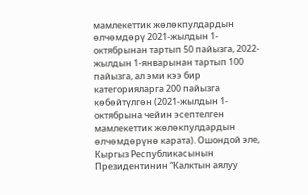мамлекеттик жөлөкпулдардын өлчөмдөрү 2021-жылдын 1-октябрынан тартып 50 пайызга, 2022-жылдын 1-январынан тартып 100 пайызга, ал эми кээ бир категорияларга 200 пайызга көбөйтүлгөн (2021-жылдын 1-октябрына чейин эсептелген мамлекеттик жөлөкпулдардын өлчөмдөрүнө карата). Ошондой эле, Кыргыз Республикасынын Президентинин “Калктын аялуу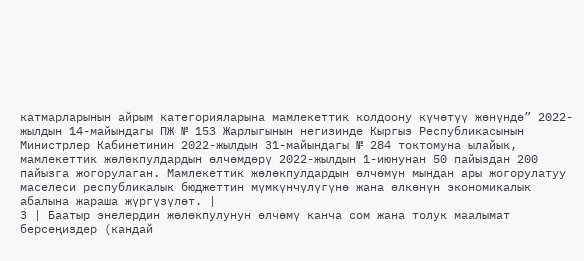катмарларынын айрым категорияларына мамлекеттик колдоону күчөтүү жөнүндө” 2022-жылдын 14-майындагы ПЖ № 153 Жарлыгынын негизинде Кыргыз Республикасынын Министрлер Кабинетинин 2022-жылдын 31-майындагы № 284 токтомуна ылайык, мамлекеттик жөлөкпулдардын өлчөмдөрү 2022-жылдын 1-июнунан 50 пайыздан 200 пайызга жогорулаган. Мамлекеттик жөлөкпулдардын өлчөмүн мындан ары жогорулатуу маселеси республикалык бюджеттин мүмкүнчүлүгүнө жана өлкөнүн экономикалык абалына жараша жүргүзүлөт. |
3 | Баатыр энелердин жөлөкпулунун өлчөмү канча сом жана толук маалымат берсеңиздер (кандай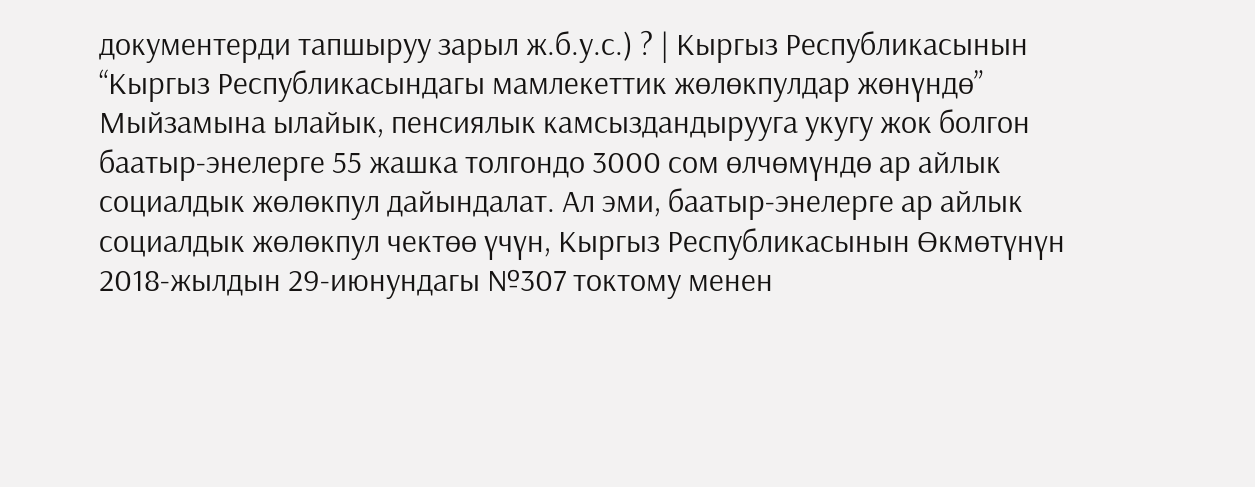документерди тапшыруу зарыл ж.б.у.с.) ? | Кыргыз Республикасынын “Кыргыз Республикасындагы мамлекеттик жөлөкпулдар жөнүндө” Мыйзамына ылайык, пенсиялык камсыздандырууга укугу жок болгон баатыр-энелерге 55 жашка толгондо 3000 сом өлчөмүндө ар айлык социалдык жөлөкпул дайындалат. Ал эми, баатыр-энелерге ар айлык социалдык жөлөкпул чектөө үчүн, Кыргыз Республикасынын Өкмөтүнүн 2018-жылдын 29-июнундагы №307 токтому менен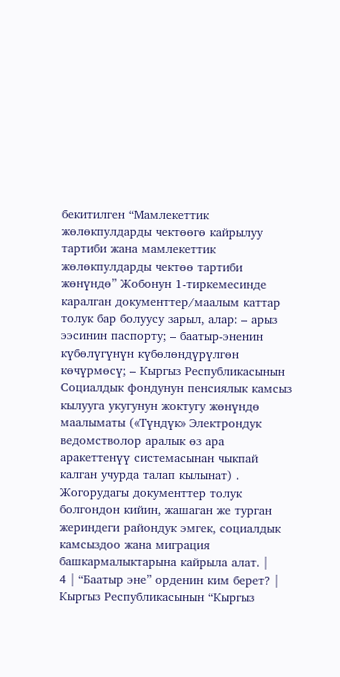бекитилген “Мамлекеттик жөлөкпулдарды чектөөгө кайрылуу тартиби жана мамлекеттик жөлөкпулдарды чектөө тартиби жөнүндө” Жобонун 1-тиркемесинде каралган документтер/маалым каттар толук бар болуусу зарыл, алар: – арыз ээсинин паспорту; – баатыр-эненин күбөлүгүнүн күбөлөндүрүлгөн көчүрмөсү; – Кыргыз Республикасынын Социалдык фондунун пенсиялык камсыз кылууга укугунун жоктугу жөнүндө маалыматы («Түндүк» Электрондук ведомстволор аралык өз ара аракеттенүү системасынан чыкпай калган учурда талап кылынат) . Жогорудагы документтер толук болгондон кийин, жашаган же турган жериндеги райондук эмгек, социалдык камсыздоо жана миграция башкармалыктарына кайрыла алат. |
4 | “Баатыр эне” орденин ким берет? | Кыргыз Республикасынын “Кыргыз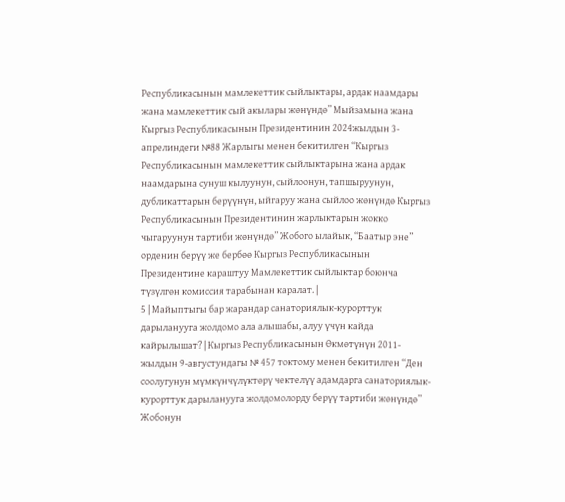Республикасынын мамлекеттик сыйлыктары, ардак наамдары жана мамлекеттик сый акылары жөнүндө” Мыйзамына жана Кыргыз Республикасынын Президентинин 2024жылдын 3-апрелиндеги №88 Жарлыгы менен бекитилген “Кыргыз Республикасынын мамлекеттик сыйлыктарына жана ардак наамдарына сунуш кылуунун, сыйлоонун, тапшыруунун, дубликаттарын берүүнүн, ыйгаруу жана сыйлоо жөнүндө Кыргыз Республикасынын Президентинин жарлыктарын жокко чыгаруунун тартиби жөнүндө” Жобого ылайык, “Баатыр эне” орденин берүү же бербөө Кыргыз Республикасынын Президентине караштуу Мамлекеттик сыйлыктар боюнча түзүлгөн комиссия тарабынан каралат. |
5 | Майыптыгы бар жарандар санаториялык-курорттук дарыланууга жолдомо ала алышабы, алуу үчүн кайда кайрылышат? | Кыргыз Республикасынын Өкмөтүнүн 2011-жылдын 9-августундагы № 457 токтому менен бекитилген “Ден соолугунун мүмкүнчүлүктөрү чектелүү адамдарга санаториялык-курорттук дарыланууга жолдомолорду берүү тартиби жөнүндө” Жобонун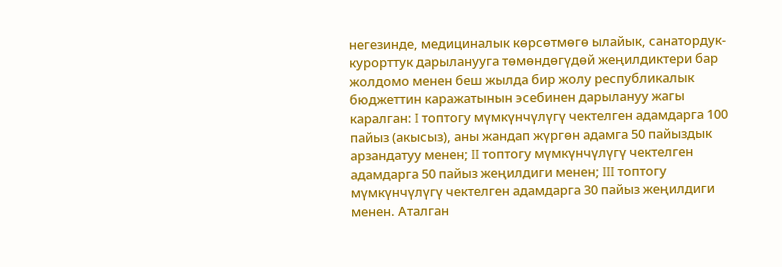негезинде, медициналык көрсөтмөгө ылайык, санатордук-курорттук дарыланууга төмөндөгүдөй жеңилдиктери бар жолдомо менен беш жылда бир жолу республикалык бюджеттин каражатынын эсебинен дарылануу жагы каралган: I топтогу мүмкүнчүлүгү чектелген адамдарга 100 пайыз (акысыз), аны жандап жүргөн адамга 50 пайыздык арзандатуу менен; II топтогу мүмкүнчүлүгү чектелген адамдарга 50 пайыз жеңилдиги менен; III топтогу мүмкүнчүлүгү чектелген адамдарга 30 пайыз жеңилдиги менен. Аталган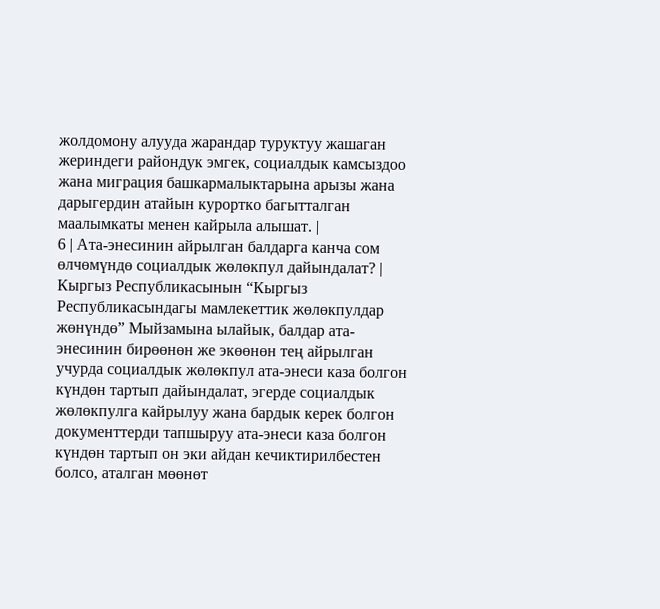жолдомону алууда жарандар туруктуу жашаган жериндеги райондук эмгек, социалдык камсыздоо жана миграция башкармалыктарына арызы жана дарыгердин атайын курортко багытталган маалымкаты менен кайрыла алышат. |
6 | Ата-энесинин айрылган балдарга канча сом өлчөмүндө социалдык жөлөкпул дайындалат? | Кыргыз Республикасынын “Кыргыз Республикасындагы мамлекеттик жөлөкпулдар жөнүндө” Мыйзамына ылайык, балдар ата-энесинин бирөөнөн же экөөнөн тең айрылган учурда социалдык жөлөкпул ата-энеси каза болгон күндөн тартып дайындалат, эгерде социалдык жөлөкпулга кайрылуу жана бардык керек болгон документтерди тапшыруу ата-энеси каза болгон күндөн тартып он эки айдан кечиктирилбестен болсо, аталган мөөнөт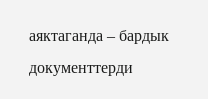аяктаганда – бардык документтерди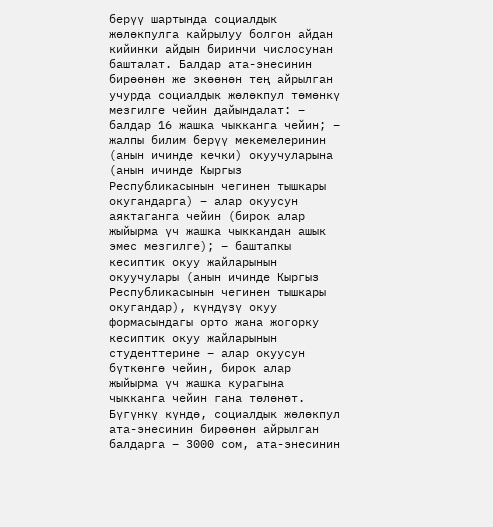берүү шартында социалдык жөлөкпулга кайрылуу болгон айдан кийинки айдын биринчи числосунан башталат. Балдар ата-энесинин бирөөнөн же экөөнөн тең айрылган учурда социалдык жөлөкпул төмөнкү мезгилге чейин дайындалат: – балдар 16 жашка чыкканга чейин; – жалпы билим берүү мекемелеринин (анын ичинде кечки) окуучуларына (анын ичинде Кыргыз Республикасынын чегинен тышкары окугандарга) – алар окуусун аяктаганга чейин (бирок алар жыйырма үч жашка чыккандан ашык эмес мезгилге); – баштапкы кесиптик окуу жайларынын окуучулары (анын ичинде Кыргыз Республикасынын чегинен тышкары окугандар), күндүзү окуу формасындагы орто жана жогорку кесиптик окуу жайларынын студенттерине – алар окуусун бүткөнгө чейин, бирок алар жыйырма үч жашка курагына чыкканга чейин гана төлөнөт. Бүгүнкү күндө, социалдык жөлөкпул ата-энесинин бирөөнөн айрылган балдарга – 3000 сом, ата-энесинин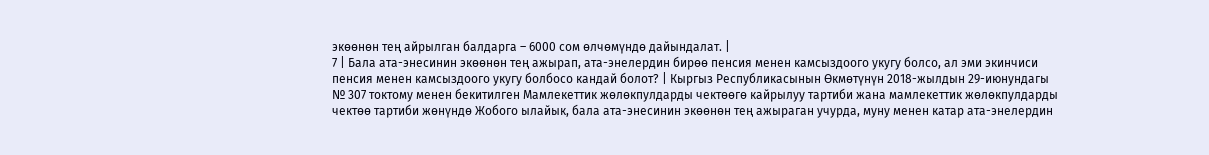экөөнөн тең айрылган балдарга – 6000 сом өлчөмүндө дайындалат. |
7 | Бала ата-энесинин экөөнөн тең ажырап, ата-энелердин бирөө пенсия менен камсыздоого укугу болсо, ал эми экинчиси пенсия менен камсыздоого укугу болбосо кандай болот? | Кыргыз Республикасынын Өкмөтүнүн 2018-жылдын 29-июнундагы № 307 токтому менен бекитилген Мамлекеттик жөлөкпулдарды чектөөгө кайрылуу тартиби жана мамлекеттик жөлөкпулдарды чектөө тартиби жөнүндө Жобого ылайык, бала ата-энесинин экөөнөн тең ажыраган учурда, муну менен катар ата-энелердин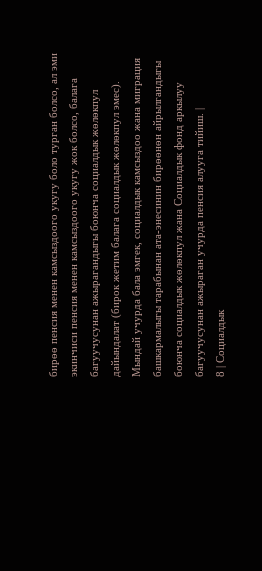бирөө пенсия менен камсыздоого укугу боло турган болсо, ал эми экинчиси пенсия менен камсыздоого укугу жок болсо, балага багуучусунан ажырагандыгы боюнча социалдык жөлөкпул дайындалат (бирок жетим балага социалдык жөлөкпул эмес). Мындай учурда бала эмгек, социалдык камсыздоо жана миграция башкармалыгы тарабынан ата-энесинин бирөөнөн айрылгандыгы боюнча социалдык жөлөкпул жана Социалдык фонд аркылуу багуучусунан ажыраган учурда пенсия алууга тийиш. |
8 | Социалдык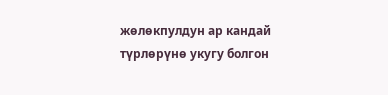жөлөкпулдун ар кандай түрлөрүнө укугу болгон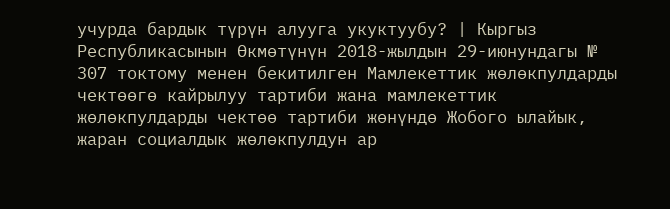учурда бардык түрүн алууга укуктуубу? | Кыргыз Республикасынын Өкмөтүнүн 2018-жылдын 29-июнундагы № 307 токтому менен бекитилген Мамлекеттик жөлөкпулдарды чектөөгө кайрылуу тартиби жана мамлекеттик жөлөкпулдарды чектөө тартиби жөнүндө Жобого ылайык, жаран социалдык жөлөкпулдун ар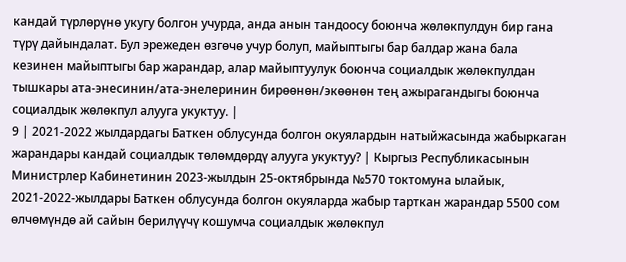кандай түрлөрүнө укугу болгон учурда, анда анын тандоосу боюнча жөлөкпулдун бир гана түрү дайындалат. Бул эрежеден өзгөчө учур болуп, майыптыгы бар балдар жана бала кезинен майыптыгы бар жарандар, алар майыптуулук боюнча социалдык жөлөкпулдан тышкары ата-энесинин/ата-энелеринин бирөөнөн/экөөнөн тең ажырагандыгы боюнча социалдык жөлөкпул алууга укуктуу. |
9 | 2021-2022 жылдардагы Баткен облусунда болгон окуялардын натыйжасында жабыркаган жарандары кандай социалдык төлөмдөрдү алууга укуктуу? | Кыргыз Республикасынын Министрлер Кабинетинин 2023-жылдын 25-октябрында №570 токтомуна ылайык, 2021-2022-жылдары Баткен облусунда болгон окуяларда жабыр тарткан жарандар 5500 сом өлчөмүндө ай сайын берилүүчү кошумча социалдык жөлөкпул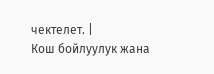чектелет. |
Кош бойлуулук жана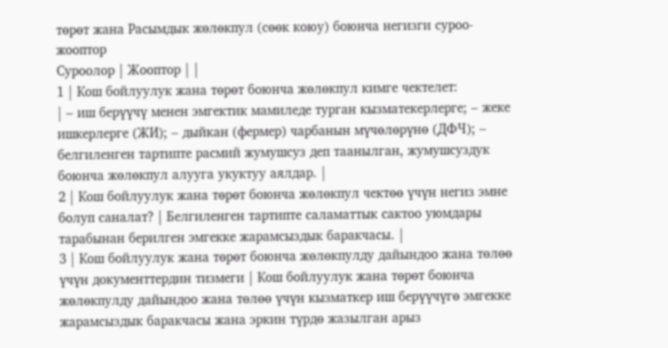төрөт жана Расымдык жөлөкпул (сөөк коюу) боюнча негизги суроо-жооптор
Суроолор | Жооптор | |
1 | Кош бойлуулук жана төрөт боюнча жөлөкпул кимге чектелет:
| – иш берүүчү менен эмгектик мамиледе турган кызматекерлерге; – жеке ишкерлерге (ЖИ); – дыйкан (фермер) чарбанын мүчөлөрүнө (ДФЧ); – белгиленген тартипте расмий жумушсуз деп таанылган, жумушсуздук боюнча жөлөкпул алууга укуктуу аялдар. |
2 | Кош бойлуулук жана төрөт боюнча жөлөкпул чектөө үчүн негиз эмне болуп саналат? | Белгиленген тартипте саламаттык сактоо уюмдары тарабынан берилген эмгекке жарамсыздык баракчасы. |
3 | Кош бойлуулук жана төрөт боюнча жөлөкпулду дайындоо жана төлөө үчүн документтердин тизмеги | Кош бойлуулук жана төрөт боюнча жөлөкпулду дайындоо жана төлөө үчүн кызматкер иш берүүчүгө эмгекке жарамсыздык баракчасы жана эркин түрдө жазылган арыз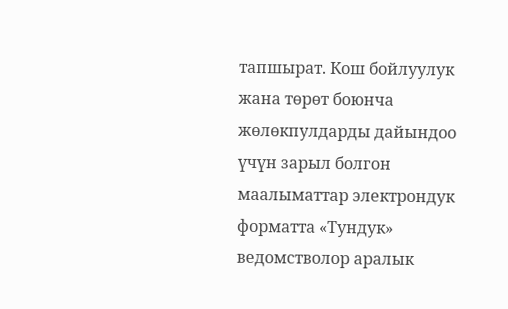тапшырат. Кош бойлуулук жана төрөт боюнча жөлөкпулдарды дайындоо үчүн зарыл болгон маалыматтар электрондук форматта «Тундук» ведомстволор аралык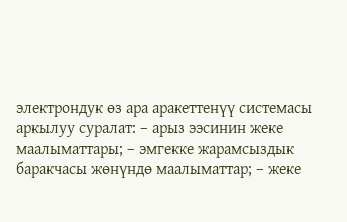электрондук өз ара аракеттенүү системасы аркылуу суралат: – арыз ээсинин жеке маалыматтары; – эмгекке жарамсыздык баракчасы жөнүндө маалыматтар; – жеке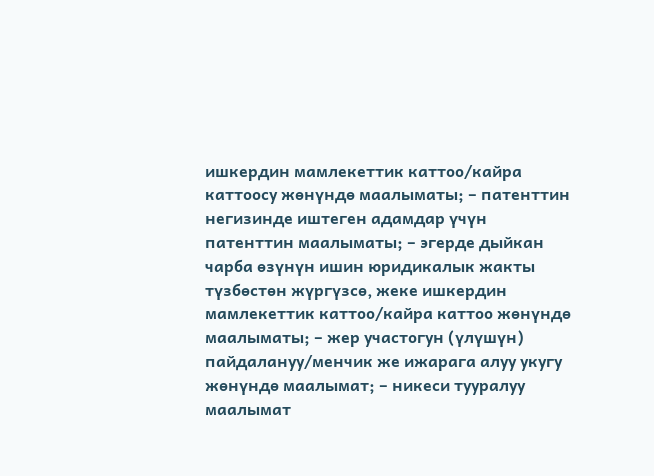ишкердин мамлекеттик каттоо/кайра каттоосу жөнүндө маалыматы; – патенттин негизинде иштеген адамдар үчүн патенттин маалыматы; – эгерде дыйкан чарба өзүнүн ишин юридикалык жакты түзбөстөн жүргүзсө, жеке ишкердин мамлекеттик каттоо/кайра каттоо жөнүндө маалыматы; – жер участогун (үлүшүн) пайдалануу/менчик же ижарага алуу укугу жөнүндө маалымат; – никеси тууралуу маалымат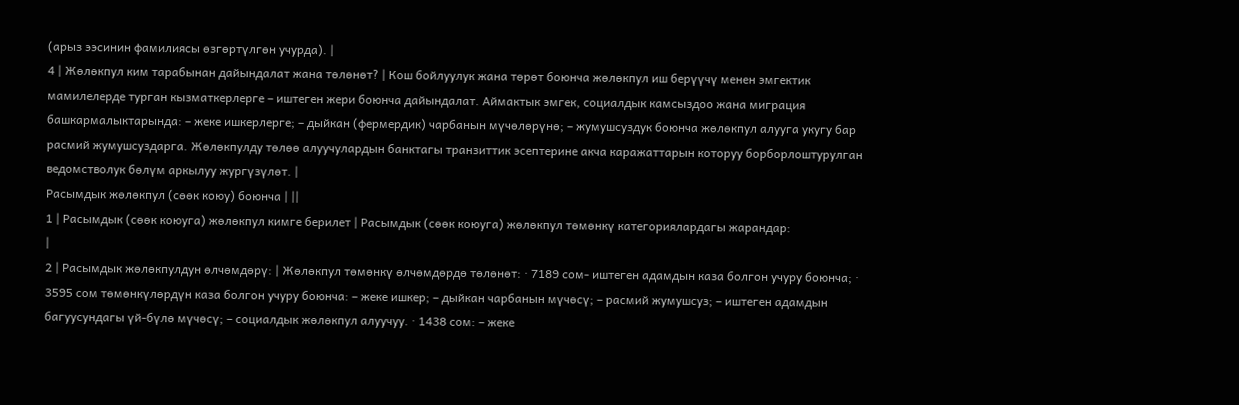(арыз ээсинин фамилиясы өзгөртүлгөн учурда). |
4 | Жөлөкпул ким тарабынан дайындалат жана төлөнөт? | Кош бойлуулук жана төрөт боюнча жөлөкпул иш берүүчү менен эмгектик мамилелерде турган кызматкерлерге – иштеген жери боюнча дайындалат. Аймактык эмгек, социалдык камсыздоо жана миграция башкармалыктарында: – жеке ишкерлерге; – дыйкан (фермердик) чарбанын мүчөлөрүнө; – жумушсуздук боюнча жөлөкпул алууга укугу бар расмий жумушсуздарга. Жөлөкпулду төлөө алуучулардын банктагы транзиттик эсептерине акча каражаттарын которуу борборлоштурулган ведомстволук бөлүм аркылуу жургүзүлөт. |
Расымдык жөлөкпул (сөөк коюу) боюнча | ||
1 | Расымдык (сөөк коюуга) жөлөкпул кимге берилет | Расымдык (сөөк коюуга) жөлөкпул төмөнкү категориялардагы жарандар:
|
2 | Расымдык жөлөкпулдун өлчөмдөрү: | Жөлөкпул төмөнкү өлчөмдөрдө төлөнөт: · 7189 сом- иштеген адамдын каза болгон учуру боюнча; · 3595 сом төмөнкүлөрдүн каза болгон учуру боюнча: – жеке ишкер; – дыйкан чарбанын мүчөсү; – расмий жумушсуз; – иштеген адамдын багуусундагы үй-бүлө мүчөсү; – социалдык жөлөкпул алуучуу. · 1438 сом: – жеке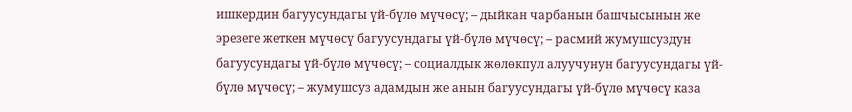ишкердин багуусундагы үй-бүлө мүчөсү; – дыйкан чарбанын башчысынын же эрезеге жеткен мүчөсү багуусундагы үй-бүлө мүчөсү; – расмий жумушсуздун багуусундагы үй-бүлө мүчөсү; – социалдык жөлөкпул алуучунун багуусундагы үй-бүлө мүчөсү; – жумушсуз адамдын же анын багуусундагы үй-бүлө мүчөсү каза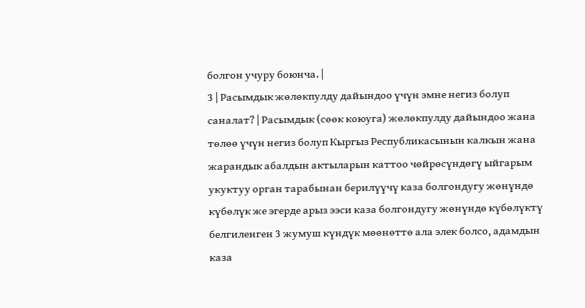болгон учуру боюнча. |
3 | Расымдык жөлөкпулду дайындоо үчүн эмне негиз болуп саналат? | Расымдык (сөөк коюуга) жөлөкпулду дайындоо жана төлөө үчүн негиз болуп Кыргыз Республикасынын калкын жана жарандык абалдын актыларын каттоо чөйрөсүндөгү ыйгарым укуктуу орган тарабынан берилүүчү каза болгондугу жөнүндө күбөлүк же эгерде арыз ээси каза болгондугу жөнүндө күбөлүктү белгиленген 3 жумуш күндүк мөөнөттө ала элек болсо, адамдын каза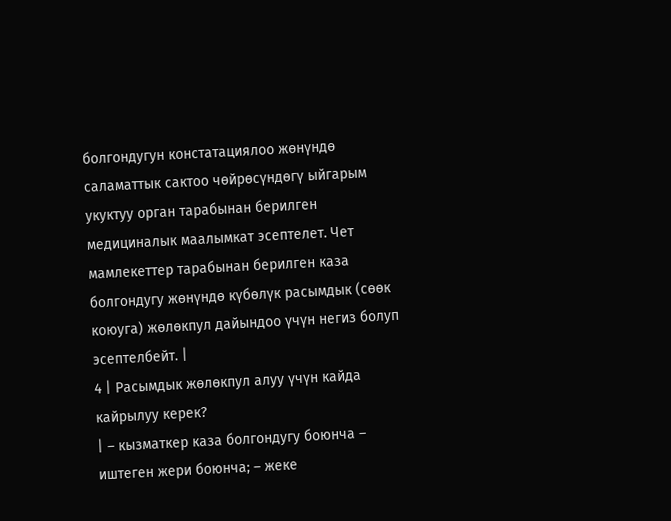болгондугун констатациялоо жөнүндө саламаттык сактоо чөйрөсүндөгү ыйгарым укуктуу орган тарабынан берилген медициналык маалымкат эсептелет. Чет мамлекеттер тарабынан берилген каза болгондугу жөнүндө күбөлүк расымдык (сөөк коюуга) жөлөкпул дайындоо үчүн негиз болуп эсептелбейт. |
4 | Расымдык жөлөкпул алуу үчүн кайда кайрылуу керек?
| – кызматкер каза болгондугу боюнча – иштеген жери боюнча; – жеке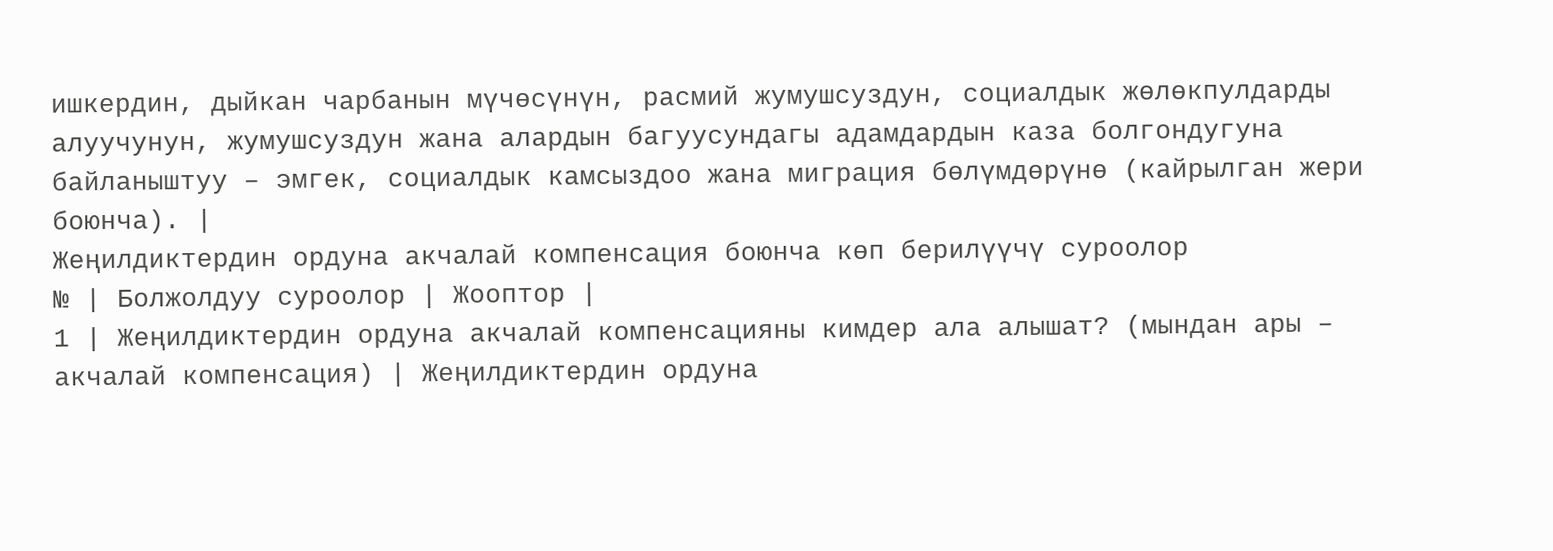ишкердин, дыйкан чарбанын мүчөсүнүн, расмий жумушсуздун, социалдык жөлөкпулдарды алуучунун, жумушсуздун жана алардын багуусундагы адамдардын каза болгондугуна байланыштуу – эмгек, социалдык камсыздоо жана миграция бөлүмдөрүнө (кайрылган жери боюнча). |
Жеңилдиктердин ордуна акчалай компенсация боюнча көп берилүүчү суроолор
№ | Болжолдуу суроолор | Жооптор |
1 | Жеңилдиктердин ордуна акчалай компенсацияны кимдер ала алышат? (мындан ары – акчалай компенсация) | Жеңилдиктердин ордуна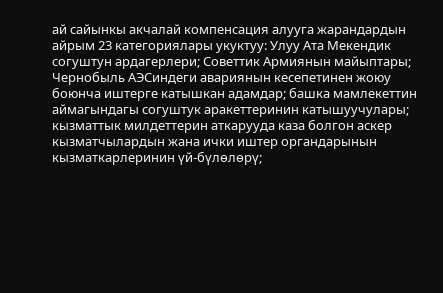ай сайынкы акчалай компенсация алууга жарандардын айрым 23 категориялары укуктуу: Улуу Ата Мекендик согуштун ардагерлери; Советтик Армиянын майыптары; Чернобыль АЭСиндеги авариянын кесепетинен жоюу боюнча иштерге катышкан адамдар; башка мамлекеттин аймагындагы согуштук аракеттеринин катышуучулары; кызматтык милдеттерин аткарууда каза болгон аскер кызматчылардын жана ички иштер органдарынын кызматкарлеринин үй-бүлөлөрү;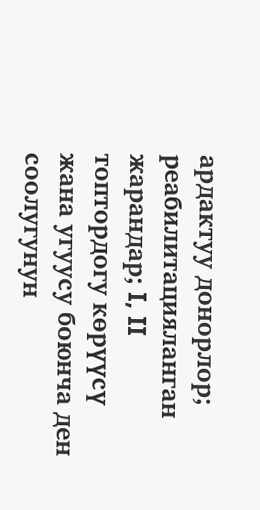ардактуу донорлор; реабилитацияланган жарандар; I, II топтордогу көрүүсү жана угуусу боюнча ден соолугунун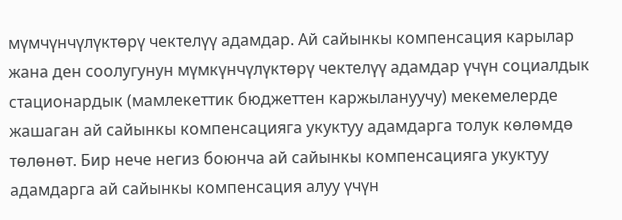мүмчүнчүлүктөрү чектелүү адамдар. Ай сайынкы компенсация карылар жана ден соолугунун мүмкүнчүлүктөрү чектелүү адамдар үчүн социалдык стационардык (мамлекеттик бюджеттен каржылануучу) мекемелерде жашаган ай сайынкы компенсацияга укуктуу адамдарга толук көлөмдө төлөнөт. Бир нече негиз боюнча ай сайынкы компенсацияга укуктуу адамдарга ай сайынкы компенсация алуу үчүн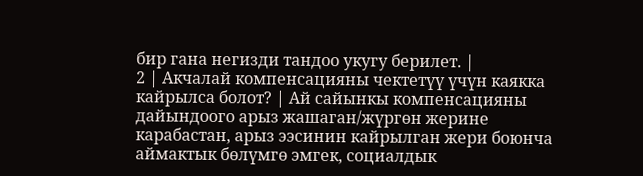бир гана негизди тандоо укугу берилет. |
2 | Акчалай компенсацияны чектетүү үчүн каякка кайрылса болот? | Ай сайынкы компенсацияны дайындоого арыз жашаган/жүргөн жерине карабастан, арыз ээсинин кайрылган жери боюнча аймактык бөлүмгө эмгек, социалдык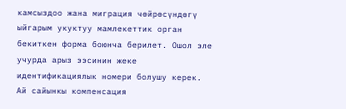камсыздоо жана миграция чөйрөсүндөгү ыйгарым укуктуу мамлекеттик орган бекиткен форма боюнча берилет. Ошол эле учурда арыз ээсинин жеке идентификациялык номери болушу керек. Ай сайынкы компенсация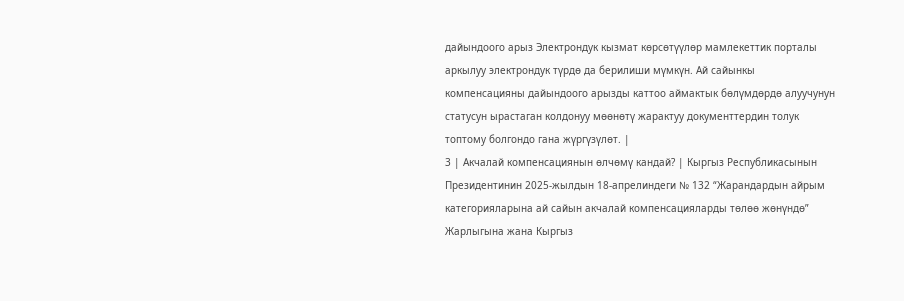дайындоого арыз Электрондук кызмат көрсөтүүлөр мамлекеттик порталы аркылуу электрондук түрдө да берилиши мүмкүн. Ай сайынкы компенсацияны дайындоого арызды каттоо аймактык бөлүмдөрдө алуучунун статусун ырастаган колдонуу мөөнөтү жарактуу документтердин толук топтому болгондо гана жүргүзүлөт. |
3 | Акчалай компенсациянын өлчөмү кандай? | Кыргыз Республикасынын Президентинин 2025-жылдын 18-апрелиндеги № 132 “Жарандардын айрым категорияларына ай сайын акчалай компенсацияларды төлөө жөнүндө” Жарлыгына жана Кыргыз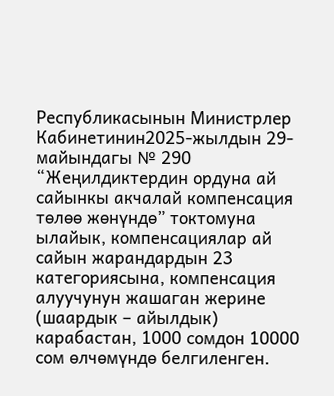Республикасынын Министрлер Кабинетинин2025-жылдын 29-майындагы № 290 “Жеңилдиктердин ордуна ай сайынкы акчалай компенсация төлөө жөнүндө” токтомуна ылайык, компенсациялар ай сайын жарандардын 23 категориясына, компенсация алуучунун жашаган жерине (шаардык – айылдык) карабастан, 1000 сомдон 10000 сом өлчөмүндө белгиленген.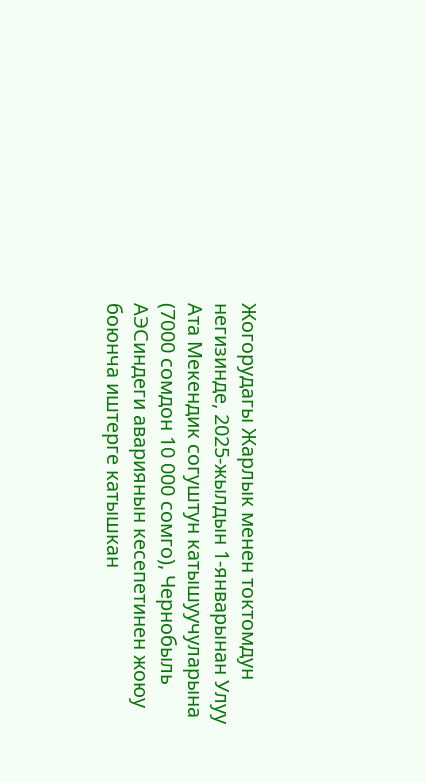Жогорудагы Жарлык менен токтомдун негизинде, 2025-жылдын 1-январынан Улуу Ата Мекендик согуштун катышуучуларына (7000 сомдон 10 000 сомго), Чернобыль АЭСиндеги авариянын кесепетинен жоюу боюнча иштерге катышкан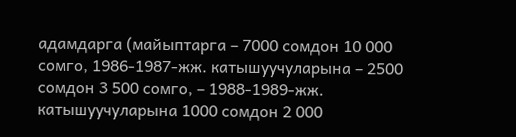адамдарга (майыптарга – 7000 сомдон 10 000 сомго, 1986-1987-жж. катышуучуларына – 2500 сомдон 3 500 сомго, – 1988-1989-жж. катышуучуларына 1000 сомдон 2 000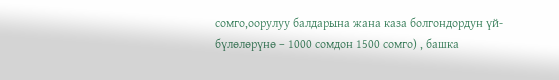сомго,оорулуу балдарына жана каза болгондордун үй-бүлөлөрүнө – 1000 сомдон 1500 сомго) , башка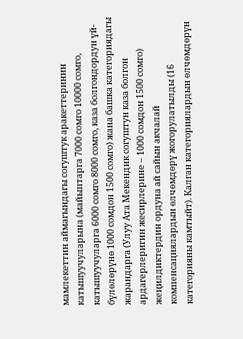мамлекеттин аймагындагы согуштук аракеттеринин катышуучуларына (майыптарга 7000 сомго 10000 сомго, катышуучуларга 6000 сомго 8000 сомго, каза болгондордун үй-бүлөлөрүнө 1000 сомдон 1500 сомго) жана башка категориядагы жарандарга (Улуу Ата Мекендик согуштун каза болгон ардагерлеригин жесирлерине – 1000 сомдон 1500 сомго) жеңилдиктердин ордуна ай сайын акчалай компенсациялардын өлчөмдөрү жогорулатылды (16 категорияны камтыйт). Калган категориялардын өлчөмдөрүн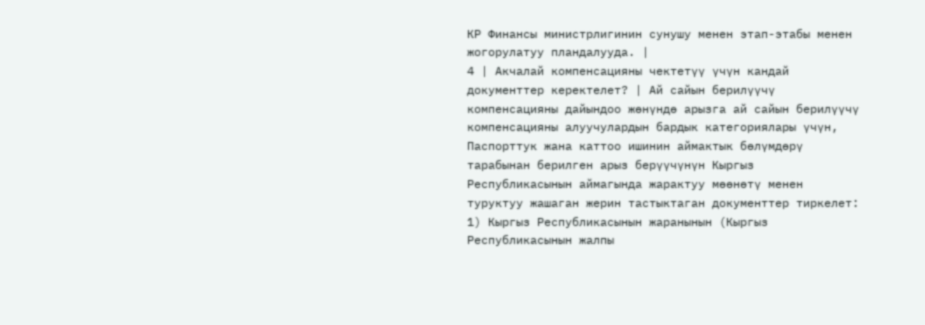КР Финансы министрлигинин сунушу менен этап-этабы менен жогорулатуу пландалууда. |
4 | Акчалай компенсацияны чектетүү үчүн кандай документтер керектелет? | Ай сайын берилүүчү компенсацияны дайындоо жөнүндө арызга ай сайын берилүүчү компенсацияны алуучулардын бардык категориялары үчүн, Паспорттук жана каттоо ишинин аймактык бөлүмдөрү тарабынан берилген арыз берүүчүнүн Кыргыз Республикасынын аймагында жарактуу мөөнөтү менен туруктуу жашаган жерин тастыктаган документтер тиркелет: 1) Кыргыз Республикасынын жаранынын (Кыргыз Республикасынын жалпы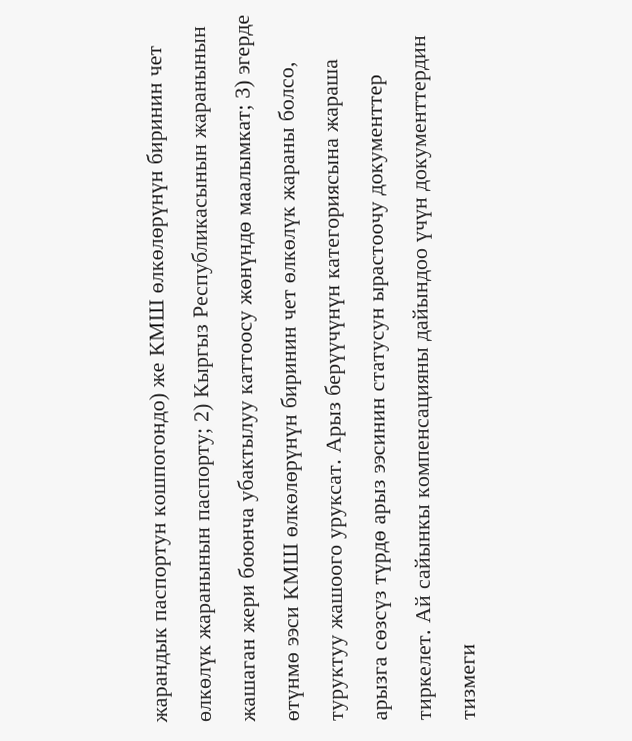жарандык паспортун кошпогондо) же КМШ өлкөлөрүнүн биринин чет өлкөлүк жаранынын паспорту; 2) Кыргыз Республикасынын жаранынын жашаган жери боюнча убактылуу каттоосу жөнүндө маалымкат; 3) эгерде өтүнмө ээси КМШ өлкөлөрүнүн биринин чет өлкөлүк жараны болсо, туруктуу жашоого уруксат. Арыз берүүчүнүн категориясына жараша арызга сөзсүз түрдө арыз ээсинин статусун ырастоочу документтер тиркелет. Ай сайынкы компенсацияны дайындоо үчүн документтердин тизмеги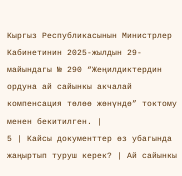Кыргыз Республикасынын Министрлер Кабинетинин 2025-жылдын 29-майындагы № 290 “Жеңилдиктердин ордуна ай сайынкы акчалай компенсация төлөө жөнүндө” токтому менен бекитилген. |
5 | Кайсы документтер өз убагында жаңыртып туруш керек? | Ай сайынкы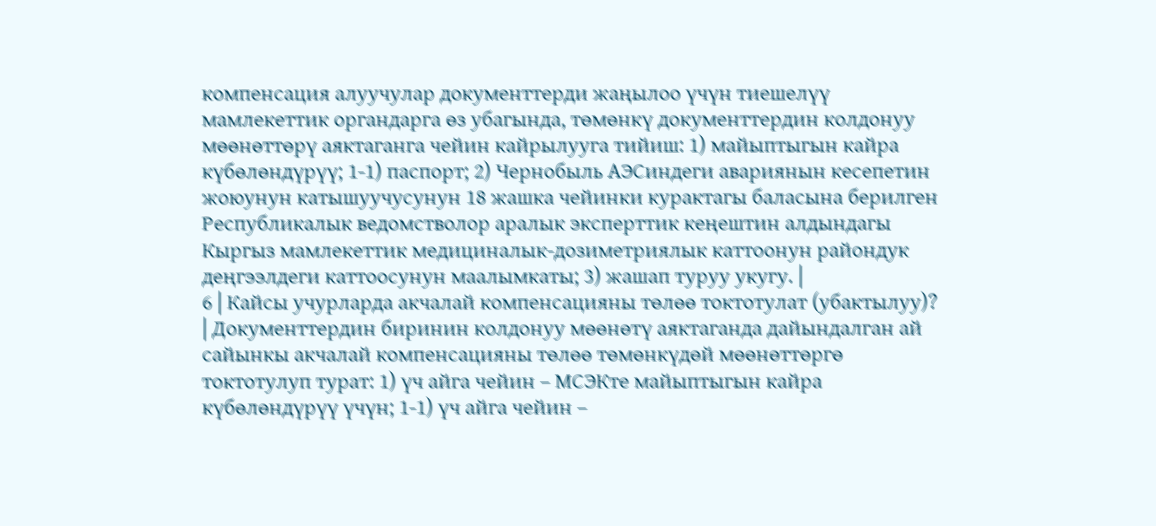компенсация алуучулар документтерди жаңылоо үчүн тиешелүү мамлекеттик органдарга өз убагында, төмөнкү документтердин колдонуу мөөнөттөрү аяктаганга чейин кайрылууга тийиш: 1) майыптыгын кайра күбөлөндүрүү; 1-1) паспорт; 2) Чернобыль АЭСиндеги авариянын кесепетин жоюунун катышуучусунун 18 жашка чейинки курактагы баласына берилген Республикалык ведомстволор аралык эксперттик кеңештин алдындагы Кыргыз мамлекеттик медициналык-дозиметриялык каттоонун райондук деңгээлдеги каттоосунун маалымкаты; 3) жашап туруу укугу. |
6 | Кайсы учурларда акчалай компенсацияны төлөө токтотулат (убактылуу)? | Документтердин биринин колдонуу мөөнөтү аяктаганда дайындалган ай сайынкы акчалай компенсацияны төлөө төмөнкүдөй мөөнөттөргө токтотулуп турат: 1) үч айга чейин – МСЭКте майыптыгын кайра күбөлөндүрүү үчүн; 1-1) үч айга чейин –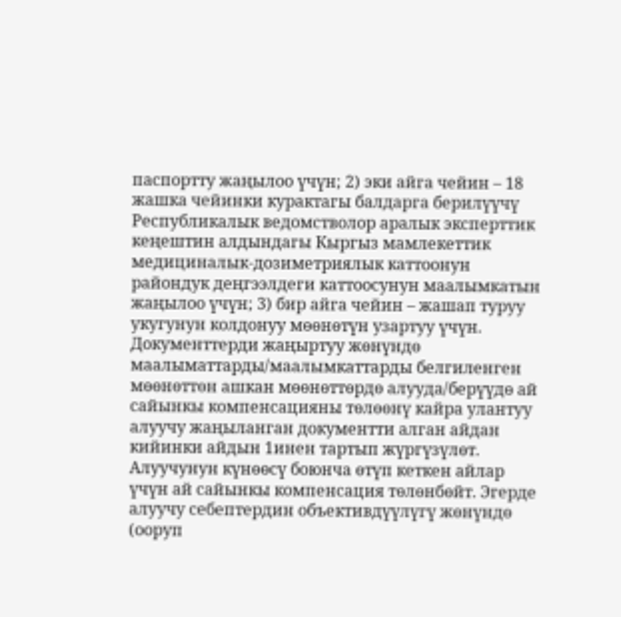паспортту жаңылоо үчүн; 2) эки айга чейин – 18 жашка чейинки курактагы балдарга берилүүчү Республикалык ведомстволор аралык эксперттик кеңештин алдындагы Кыргыз мамлекеттик медициналык-дозиметриялык каттоонун райондук деңгээлдеги каттоосунун маалымкатын жаңылоо үчүн; 3) бир айга чейин – жашап туруу укугунун колдонуу мөөнөтүн узартуу үчүн. Документтерди жаңыртуу жөнүндө маалыматтарды/маалымкаттарды белгиленген мөөнөттөн ашкан мөөнөттөрдө алууда/берүүдө ай сайынкы компенсацияны төлөөнү кайра улантуу алуучу жаңыланган документти алган айдан кийинки айдын 1инен тартып жүргүзүлөт. Алуучунун күнөөсү боюнча өтүп кеткен айлар үчүн ай сайынкы компенсация төлөнбөйт. Эгерде алуучу себептердин объективдүүлүгү жөнүндө (ооруп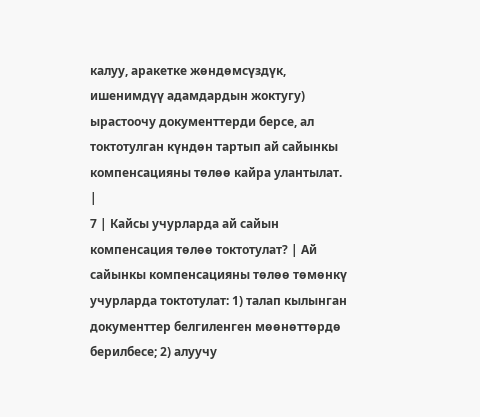калуу, аракетке жөндөмсүздүк, ишенимдүү адамдардын жоктугу) ырастоочу документтерди берсе, ал токтотулган күндөн тартып ай сайынкы компенсацияны төлөө кайра улантылат. |
7 | Кайсы учурларда ай сайын компенсация төлөө токтотулат? | Ай сайынкы компенсацияны төлөө төмөнкү учурларда токтотулат: 1) талап кылынган документтер белгиленген мөөнөттөрдө берилбесе; 2) алуучу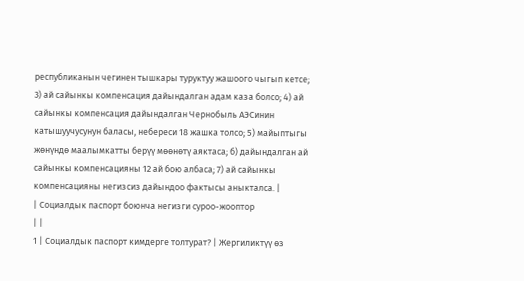республиканын чегинен тышкары туруктуу жашоого чыгып кетсе; 3) ай сайынкы компенсация дайындалган адам каза болсо; 4) ай сайынкы компенсация дайындалган Чернобыль АЭСинин катышуучусунун баласы, небереси 18 жашка толсо; 5) майыптыгы жөнүндө маалымкатты берүү мөөнөтү аяктаса; б) дайындалган ай сайынкы компенсацияны 12 ай бою албаса; 7) ай сайынкы компенсацияны негизсиз дайындоо фактысы аныкталса. |
| Социалдык паспорт боюнча негизги суроо-жооптор
| |
1 | Социалдык паспорт кимдерге толтурат? | Жергиликтүү өз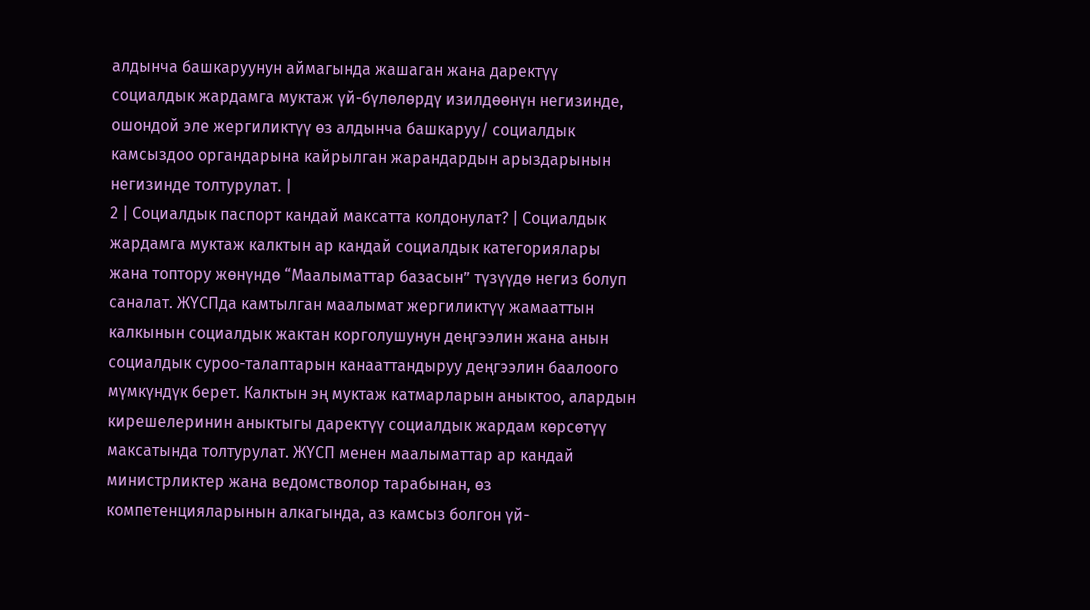алдынча башкаруунун аймагында жашаган жана даректүү социалдык жардамга муктаж үй-бүлөлөрдү изилдөөнүн негизинде, ошондой эле жергиликтүү өз алдынча башкаруу/ социалдык камсыздоо органдарына кайрылган жарандардын арыздарынын негизинде толтурулат. |
2 | Социалдык паспорт кандай максатта колдонулат? | Социалдык жардамга муктаж калктын ар кандай социалдык категориялары жана топтору жөнүндө “Маалыматтар базасын” түзүүдө негиз болуп саналат. ЖҮСПда камтылган маалымат жергиликтүү жамааттын калкынын социалдык жактан корголушунун деңгээлин жана анын социалдык суроо-талаптарын канааттандыруу деңгээлин баалоого мүмкүндүк берет. Калктын эң муктаж катмарларын аныктоо, алардын кирешелеринин аныктыгы даректүү социалдык жардам көрсөтүү максатында толтурулат. ЖҮСП менен маалыматтар ар кандай министрликтер жана ведомстволор тарабынан, өз компетенцияларынын алкагында, аз камсыз болгон үй-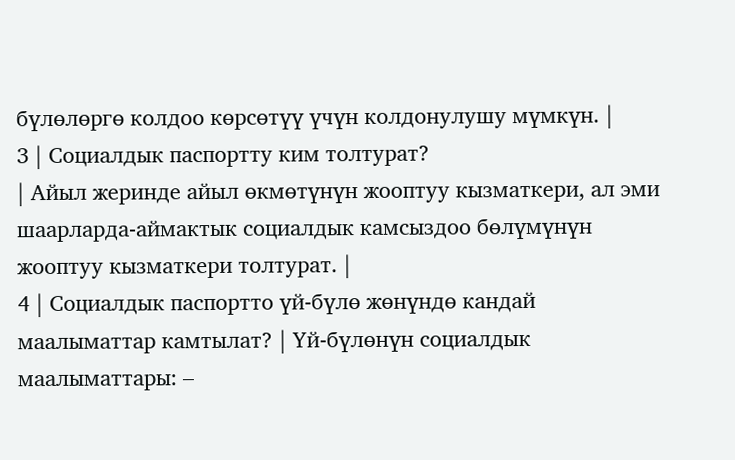бүлөлөргө колдоо көрсөтүү үчүн колдонулушу мүмкүн. |
3 | Социалдык паспортту ким толтурат?
| Айыл жеринде айыл өкмөтүнүн жооптуу кызматкери, ал эми шаарларда-аймактык социалдык камсыздоо бөлүмүнүн жооптуу кызматкери толтурат. |
4 | Социалдык паспортто үй-бүлө жөнүндө кандай маалыматтар камтылат? | Үй-бүлөнүн социалдык маалыматтары: –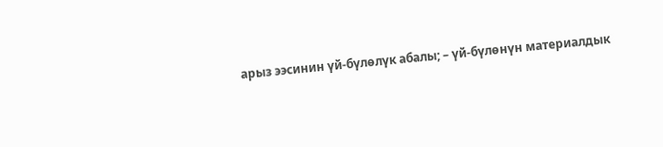арыз ээсинин үй-бүлөлүк абалы; – үй-бүлөнүн материалдык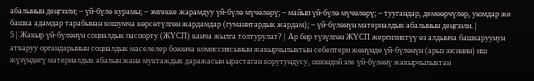абалынын деңгээли; – үй-бүлө курамы; – эмгекке жарамдуу үй-бүлө мүчөлөрү; – майып үй-бүлө мүчөлөрү; – туугандар, демөөрчүлөр, уюмдар же башка адамдар тарабынан кошумча көрсөтүлгөн жардамдар (гуманитардык жардам); – үй-бүлөнүн материалдык абалынын деңгээли. |
5 | Жакыр үй-бүлөнүн социалдык паспорту (ЖҮСП) канча жылга толтурулат? | Ар бир түзүлгөн ЖҮСП жергиликтүү өз алдынча башкаруунун аткаруу органдарынын социалдык маселелер боюнча комиссиясынын жакырчылыктын себептери жөнүндө үй-бүлөнүн (арыз ээсинин) иш жүзүндөгү материалдык абалын жана муктаждык даражасын ырастаган корутундусу, ошондой эле үй-бүлөнү жакырчылыктан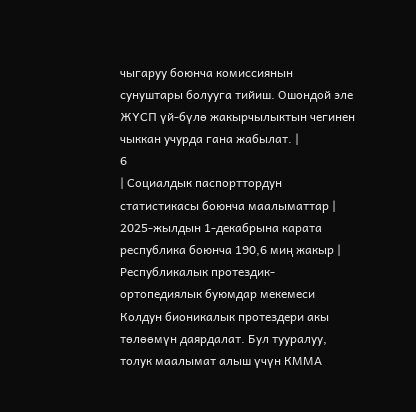чыгаруу боюнча комиссиянын сунуштары болууга тийиш. Ошондой эле ЖҮСП үй-бүлө жакырчылыктын чегинен чыккан учурда гана жабылат. |
6
| Социалдык паспорттордун статистикасы боюнча маалыматтар | 2025-жылдын 1-декабрына карата республика боюнча 190,6 миң жакыр |
Республикалык протездик-ортопедиялык буюмдар мекемеси
Колдун бионикалык протездери акы төлөөмүн даярдалат. Бул тууралуу, толук маалымат алыш үчүн КММА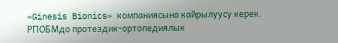«Ginesis Bionics» компаниясына кайрылуусу керек.
РПОБМдо протездик-ортопедиялык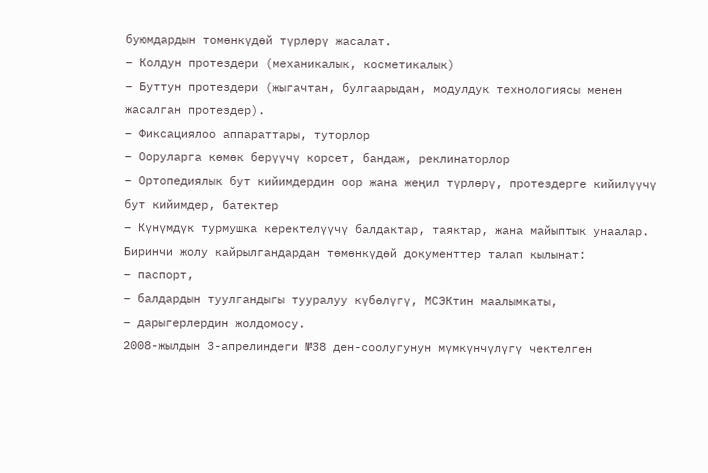буюмдардын томөнкүдөй түрлөрү жасалат.
– Колдун протездери (механикалык, косметикалык)
– Буттун протездери (жыгачтан, булгаарыдан, модулдук технологиясы менен жасалган протездер).
– Фиксациялоо аппараттары, туторлор
– Ооруларга көмөк берүүчү корсет, бандаж, реклинаторлор
– Ортопедиялык бут кийимдердин оор жана жеңил түрлөрү, протездерге кийилүүчү бут кийимдер, батектер
– Күнүмдүк турмушка керектелүүчү балдактар, таяктар, жана майыптык унаалар.
Биринчи жолу кайрылгандардан төмөнкүдөй документтер талап кылынат:
– паспорт,
– балдардын туулгандыгы тууралуу күбөлүгү, МСЭКтин маалымкаты,
– дарыгерлердин жолдомосу.
2008-жылдын 3-апрелиндеги №38 ден-соолугунун мүмкүнчүлүгү чектелген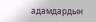адамдардын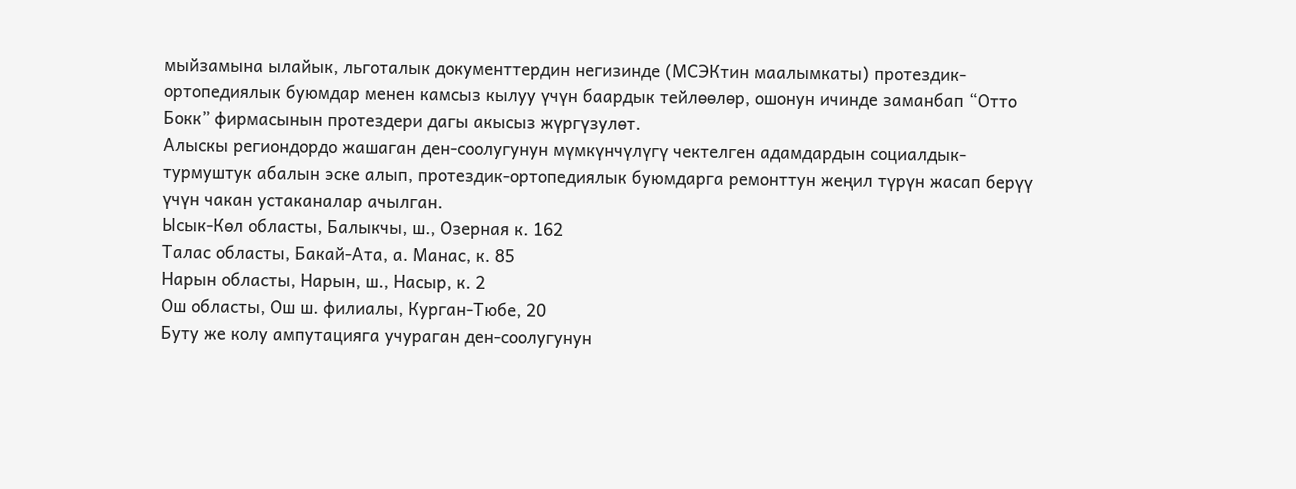мыйзамына ылайык, льготалык документтердин негизинде (МСЭКтин маалымкаты) протездик-ортопедиялык буюмдар менен камсыз кылуу үчүн баардык тейлөөлөр, ошонун ичинде заманбап “Отто Бокк” фирмасынын протездери дагы акысыз жүргүзулөт.
Алыскы региондордо жашаган ден-соолугунун мүмкүнчүлүгү чектелген адамдардын социалдык-турмуштук абалын эске алып, протездик-ортопедиялык буюмдарга ремонттун жеңил түрүн жасап берүү үчүн чакан устаканалар ачылган.
Ысык-Көл областы, Балыкчы, ш., Озерная к. 162
Талас областы, Бакай-Ата, а. Манас, к. 85
Нарын областы, Нарын, ш., Насыр, к. 2
Ош областы, Ош ш. филиалы, Курган-Тюбе, 20
Буту же колу ампутацияга учураган ден-соолугунун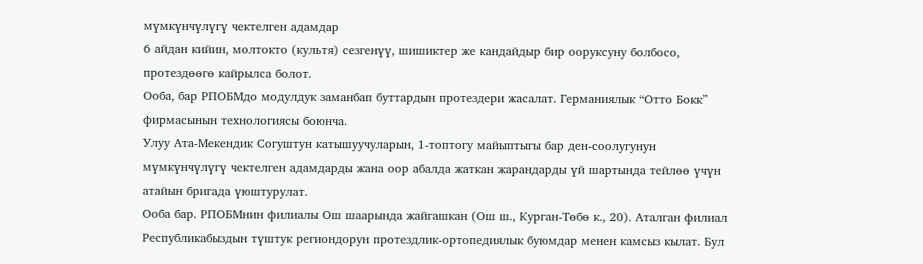мүмкүнчүлүгү чектелген адамдар
6 айдан кийин, молтокто (культя) сезгенүү, шишиктер же кандайдыр бир ооруксуну болбосо, протездөөгө кайрылса болот.
Ооба, бар РПОБМдо модулдук заманбап буттардын протездери жасалат. Германиялык “Отто Бокк” фирмасынын технологиясы боюнча.
Улуу Ата-Мекендик Согуштун катышуучуларын, 1-топтогу майыптыгы бар ден-соолугунун мүмкүнчүлүгү чектелген адамдарды жана оор абалда жаткан жарандарды үй шартында тейлөө үчүн атайын бригада үюштурулат.
Ооба бар. РПОБМнин филиалы Ош шаарында жайгашкан (Ош ш., Курган-Төбө к., 20). Аталган филиал Республикабыздын түштук региондорун протездлик-ортопедиялык буюмдар менен камсыз кылат. Бул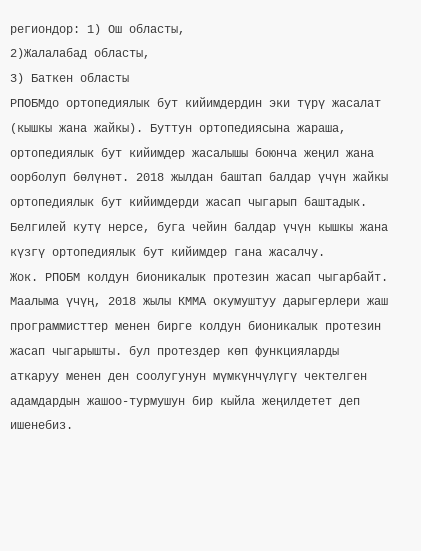региондор: 1) Ош областы,
2)Жалалабад областы,
3) Баткен областы
РПОБМдо ортопедиялык бут кийимдердин эки түрү жасалат (кышкы жана жайкы). Буттун ортопедиясына жараша, ортопедиялык бут кийимдер жасалышы боюнча жеңил жана оорболуп бөлүнөт. 2018 жылдан баштап балдар үчүн жайкы ортопедиялык бут кийимдерди жасап чыгарып баштадык. Белгилей кутү нерсе, буга чейин балдар үчүн кышкы жана күзгү ортопедиялык бут кийимдер гана жасалчу.
Жок. РПОБМ колдун бионикалык протезин жасап чыгарбайт. Маалыма үчүң, 2018 жылы КММА окумуштуу дарыгерлери жаш программисттер менен бирге колдун бионикалык протезин жасап чыгарышты. бул протездер көп функцияларды аткаруу менен ден соолугунун мүмкүнчүлүгү чектелген адамдардын жашоо-турмушун бир кыйла жеңилдетет деп ишенебиз.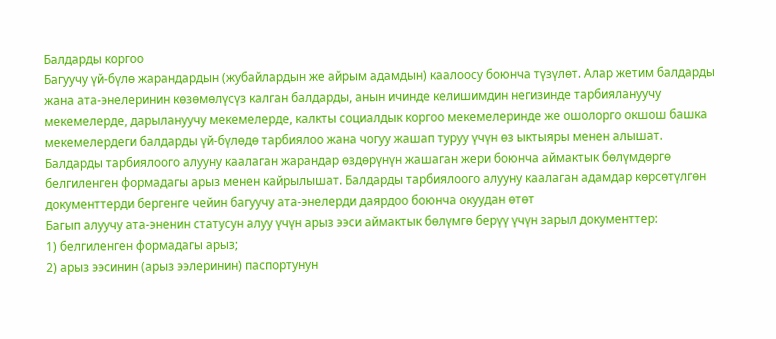Балдарды коргоо
Багуучу үй-бүлө жарандардын (жубайлардын же айрым адамдын) каалоосу боюнча түзүлөт. Алар жетим балдарды жана ата-энелеринин көзөмөлүсүз калган балдарды, анын ичинде келишимдин негизинде тарбиялануучу мекемелерде, дарылануучу мекемелерде, калкты социалдык коргоо мекемелеринде же ошолорго окшош башка мекемелердеги балдарды үй-бүлөдө тарбиялоо жана чогуу жашап туруу үчүн өз ыктыяры менен алышат.
Балдарды тарбиялоого алууну каалаган жарандар өздөрүнүн жашаган жери боюнча аймактык бөлүмдөргө белгиленген формадагы арыз менен кайрылышат. Балдарды тарбиялоого алууну каалаган адамдар көрсөтүлгөн документтерди бергенге чейин багуучу ата-энелерди даярдоо боюнча окуудан өтөт
Багып алуучу ата-эненин статусун алуу үчүн арыз ээси аймактык бөлүмгө берүү үчүн зарыл документтер:
1) белгиленген формадагы арыз;
2) арыз ээсинин (арыз ээлеринин) паспортунун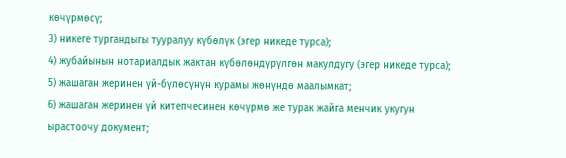көчүрмөсү;
3) никеге тургандыгы тууралуу күбөлүк (эгер никеде турса);
4) жубайынын нотариалдык жактан күбөлөндүрүлгөн макулдугу (эгер никеде турса);
5) жашаган жеринен үй-бүлөсүнүн курамы жөнүндө маалымкат;
6) жашаган жеринен үй китепчесинен көчүрмө же турак жайга менчик укугун ырастоочу документ;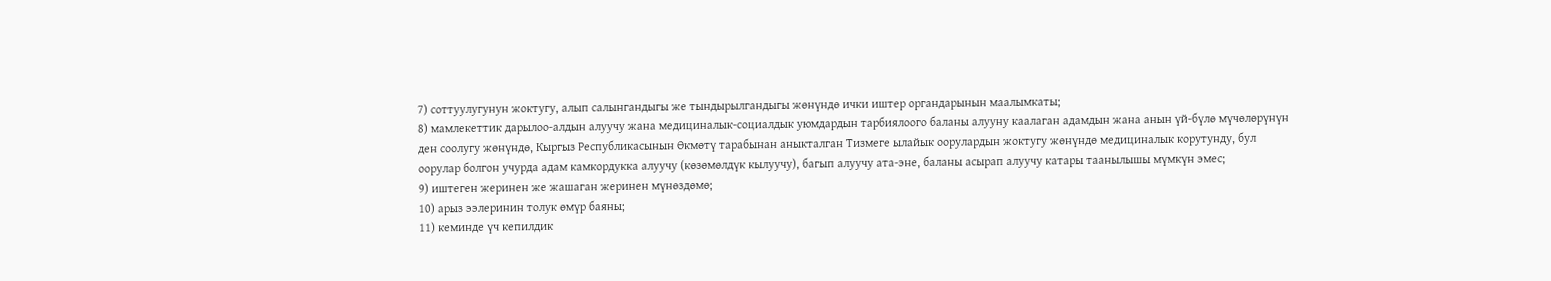7) соттуулугунун жоктугу, алып салынгандыгы же тындырылгандыгы жөнүндө ички иштер органдарынын маалымкаты;
8) мамлекеттик дарылоо-алдын алуучу жана медициналык-социалдык уюмдардын тарбиялоого баланы алууну каалаган адамдын жана анын үй-бүлө мүчөлөрүнүн ден соолугу жөнүндө, Кыргыз Республикасынын Өкмөтү тарабынан аныкталган Тизмеге ылайык оорулардын жоктугу жөнүндө медициналык корутунду, бул оорулар болгон учурда адам камкордукка алуучу (көзөмөлдүк кылуучу), багып алуучу ата-эне, баланы асырап алуучу катары таанылышы мүмкүн эмес;
9) иштеген жеринен же жашаган жеринен мүнөздөмө;
10) арыз ээлеринин толук өмүр баяны;
11) кеминде үч кепилдик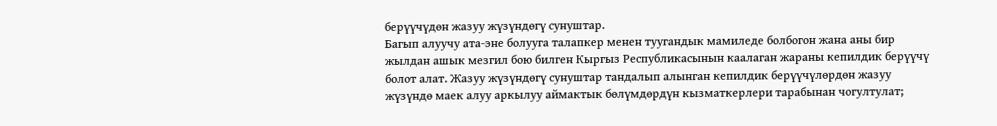берүүчүдөн жазуу жүзүндөгү сунуштар.
Багып алуучу ата-эне болууга талапкер менен туугандык мамиледе болбогон жана аны бир жылдан ашык мезгил бою билген Кыргыз Республикасынын каалаган жараны кепилдик берүүчү болот алат. Жазуу жүзүндөгү сунуштар тандалып алынган кепилдик берүүчүлөрдөн жазуу жүзүндө маек алуу аркылуу аймактык бөлүмдөрдүн кызматкерлери тарабынан чогултулат;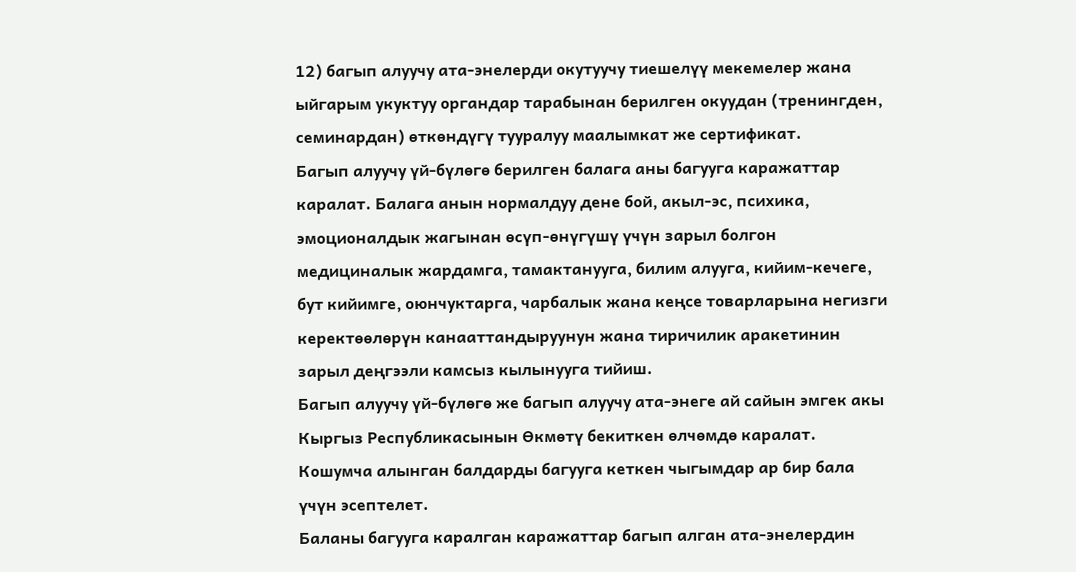12) багып алуучу ата-энелерди окутуучу тиешелүү мекемелер жана ыйгарым укуктуу органдар тарабынан берилген окуудан (тренингден, семинардан) өткөндүгү тууралуу маалымкат же сертификат.
Багып алуучу үй-бүлөгө берилген балага аны багууга каражаттар каралат. Балага анын нормалдуу дене бой, акыл-эс, психика, эмоционалдык жагынан өсүп-өнүгүшү үчүн зарыл болгон медициналык жардамга, тамактанууга, билим алууга, кийим-кечеге, бут кийимге, оюнчуктарга, чарбалык жана кеңсе товарларына негизги керектөөлөрүн канааттандыруунун жана тиричилик аракетинин зарыл деңгээли камсыз кылынууга тийиш.
Багып алуучу үй-бүлөгө же багып алуучу ата-энеге ай сайын эмгек акы Кыргыз Республикасынын Өкмөтү бекиткен өлчөмдө каралат.
Кошумча алынган балдарды багууга кеткен чыгымдар ар бир бала үчүн эсептелет.
Баланы багууга каралган каражаттар багып алган ата-энелердин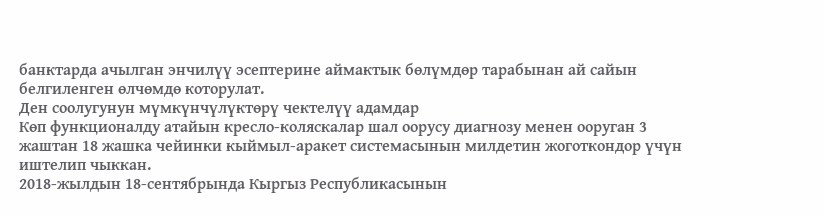банктарда ачылган энчилүү эсептерине аймактык бөлүмдөр тарабынан ай сайын белгиленген өлчөмдө которулат.
Ден соолугунун мүмкүнчүлүктөрү чектелүү адамдар
Көп функционалду атайын кресло-коляскалар шал оорусу диагнозу менен ооруган 3 жаштан 18 жашка чейинки кыймыл-аракет системасынын милдетин жоготкондор үчүн иштелип чыккан.
2018-жылдын 18-сентябрында Кыргыз Республикасынын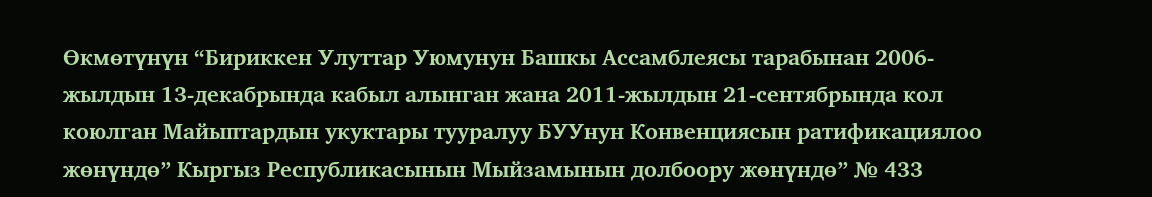Өкмөтүнүн “Бириккен Улуттар Уюмунун Башкы Ассамблеясы тарабынан 2006-жылдын 13-декабрында кабыл алынган жана 2011-жылдын 21-сентябрында кол коюлган Майыптардын укуктары тууралуу БУУнун Конвенциясын ратификациялоо жөнүндө” Кыргыз Республикасынын Мыйзамынын долбоору жөнүндө” № 433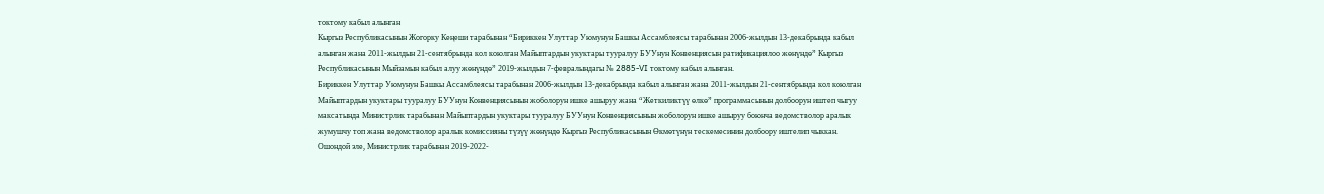токтому кабыл алынган
Кыргыз Республикасынын Жогорку Кеңеши тарабынан “Бириккен Улуттар Уюмунун Башкы Ассамблеясы тарабынан 2006-жылдын 13-декабрында кабыл алынган жана 2011-жылдын 21-сентябрында кол коюлган Майыптардын укуктары тууралуу БУУнун Конвенциясын ратификациялоо жөнүндө” Кыргыз Республикасынын Мыйзамын кабыл алуу жөнүндө” 2019-жылдын 7-февралындагы № 2885-VI токтому кабыл алынган.
Бириккен Улуттар Уюмунун Башкы Ассамблеясы тарабынан 2006-жылдын 13-декабрында кабыл алынган жана 2011-жылдын 21-сентябрында кол коюлган Майыптардын укуктары тууралуу БУУнун Конвенциясынын жоболорун ишке ашыруу жана “Жеткиликтүү өлкө” программасынын долбоорун иштеп чыгуу максатында Министрлик тарабынан Майыптардын укуктары тууралуу БУУнун Конвенциясынын жоболорун ишке ашыруу боюнча ведомстволор аралык жумушчу топ жана ведомстволор аралык комиссияны түзүү жөнүндө Кыргыз Республикасынын Өкмөтүнүн тескемесинин долбоору иштелип чыккан. Ошондой эле, Министрлик тарабынан 2019-2022-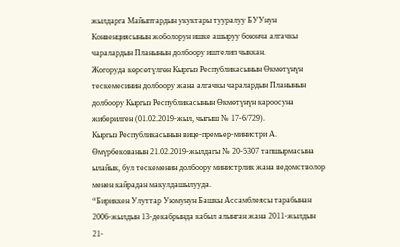жылдарга Майыптардын укуктары тууралуу БУУнун Конвенциясынын жоболорун ишке ашыруу боюнча алгачкы чаралардын Планынын долбоору иштелип чыккан.
Жогоруда көрсөтүлгөн Кыргыз Республикасынын Өкмөтүнүн тескемесинин долбоору жана алгачкы чаралардын Планынын долбоору Кыргыз Республикасынын Өкмөтүнүн кароосуна жиберилген (01.02.2019-жыл, чыгыш № 17-6/729).
Кыргыз Республикасынын вице-премьер-министри А. Өмүрбекованын 21.02.2019-жылдагы № 20-5307 тапшырмасына ылайык, бул тескеменин долбоору министрлик жана ведомстволор менен кайрадан макулдашылууда.
“Бириккен Улуттар Уюмунун Башкы Ассамблеясы тарабынан 2006-жылдын 13-декабрында кабыл алынган жана 2011-жылдын 21-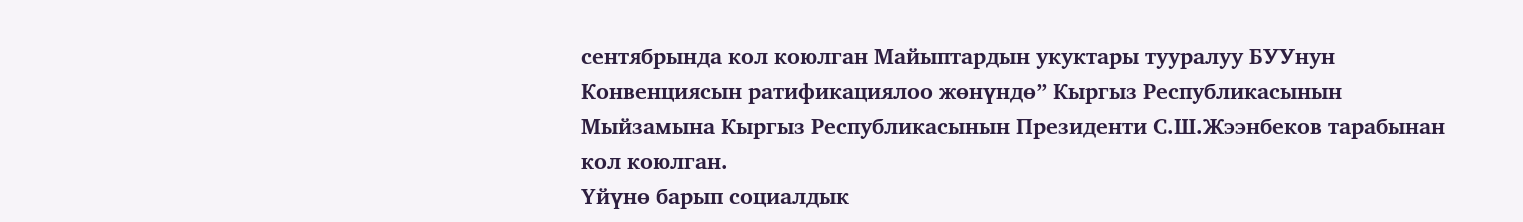сентябрында кол коюлган Майыптардын укуктары тууралуу БУУнун Конвенциясын ратификациялоо жөнүндө” Кыргыз Республикасынын Мыйзамына Кыргыз Республикасынын Президенти С.Ш.Жээнбеков тарабынан кол коюлган.
Үйүнө барып социалдык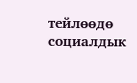тейлөөдө социалдык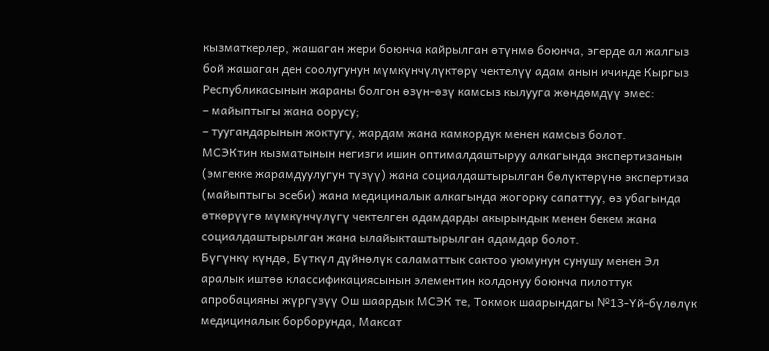кызматкерлер, жашаган жери боюнча кайрылган өтүнмө боюнча, эгерде ал жалгыз бой жашаган ден соолугунун мүмкүнчүлүктөрү чектелүү адам анын ичинде Кыргыз Республикасынын жараны болгон өзүн-өзү камсыз кылууга жөндөмдүү эмес:
– майыптыгы жана оорусу;
– туугандарынын жоктугу, жардам жана камкордук менен камсыз болот.
МСЭКтин кызматынын негизги ишин оптималдаштыруу алкагында экспертизанын (эмгекке жарамдуулугун түзүү) жана социалдаштырылган бөлүктөрүнө экспертиза (майыптыгы эсеби) жана медициналык алкагында жогорку сапаттуу, өз убагында өткөрүүгө мүмкүнчүлүгү чектелген адамдарды акырындык менен бекем жана социалдаштырылган жана ылайыкташтырылган адамдар болот.
Бүгүнкү күндө, Бүткүл дүйнөлүк саламаттык сактоо уюмунун сунушу менен Эл аралык иштөө классификациясынын элементин колдонуу боюнча пилоттук апробацияны жүргүзүү Ош шаардык МСЭК те, Токмок шаарындагы №13-Үй-бүлөлүк медициналык борборунда, Максат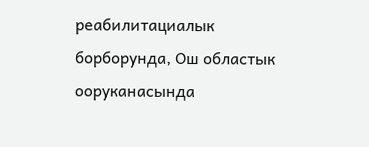реабилитациалык борборунда, Ош областык ооруканасында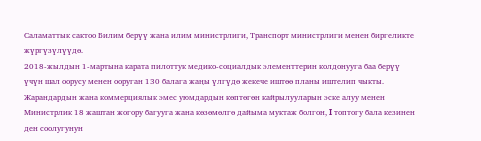Саламаттык сактоо Билим берүү жана илим министрлиги, Транспорт министрлиги менен биргеликте жүргүзүлүүдө.
2018-жылдын 1-мартына карата пилоттук медико-социалдык элементтерин колдонууга баа берүү үчүн шал оорусу менен ооруган 130 балага жаңы үлгүдө жекече иштөө планы иштелип чыкты.
Жарандардын жана коммерциялык эмес уюмдардын көптөгөн кайрылууларын эске алуу менен Министрлик 18 жаштан жогору багууга жана көзөмөлгө дайыма муктаж болгон, I топтогу бала кезинен ден соолугунун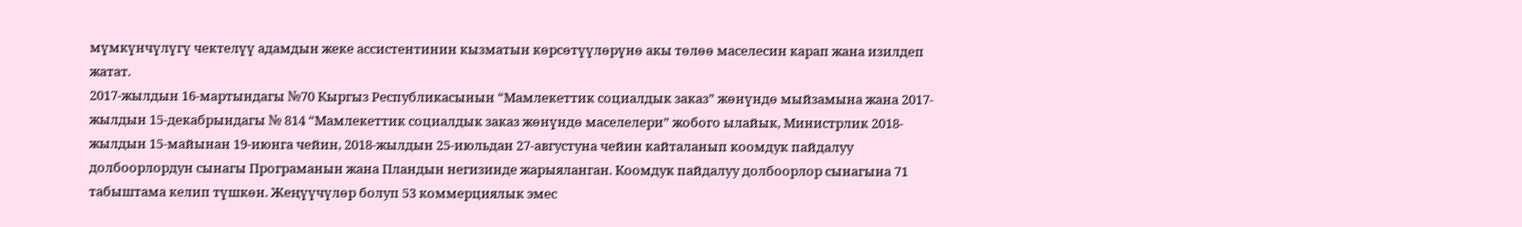мүмкүнчүлүгү чектелүү адамдын жеке ассистентинин кызматын көрсөтүүлөрүнө акы төлөө маселесин карап жана изилдеп жатат.
2017-жылдын 16-мартындагы №70 Кыргыз Республикасынын “Мамлекеттик социалдык заказ” жөнүндө мыйзамына жана 2017-жылдын 15-декабрындагы № 814 “Мамлекеттик социалдык заказ жөнүндө маселелери” жобого ылайык, Министрлик 2018- жылдын 15-майынан 19-июнга чейин, 2018-жылдын 25-июльдан 27-августуна чейин кайталанып коомдук пайдалуу долбоорлордун сынагы Програманын жана Пландын негизинде жарыяланган. Коомдук пайдалуу долбоорлор сынагына 71 табыштама келип түшкөн. Жеңүүчүлөр болуп 53 коммерциялык эмес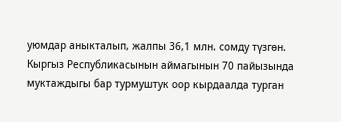уюмдар аныкталып, жалпы 36,1 млн. сомду түзгөн.
Кыргыз Республикасынын аймагынын 70 пайызында муктаждыгы бар турмуштук оор кырдаалда турган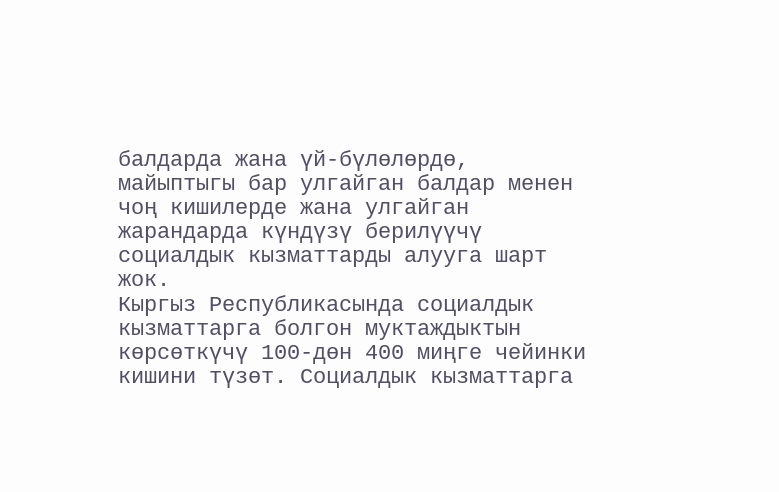балдарда жана үй-бүлөлөрдө, майыптыгы бар улгайган балдар менен чоң кишилерде жана улгайган жарандарда күндүзү берилүүчү социалдык кызматтарды алууга шарт жок.
Кыргыз Республикасында социалдык кызматтарга болгон муктаждыктын көрсөткүчү 100-дөн 400 миңге чейинки кишини түзөт. Социалдык кызматтарга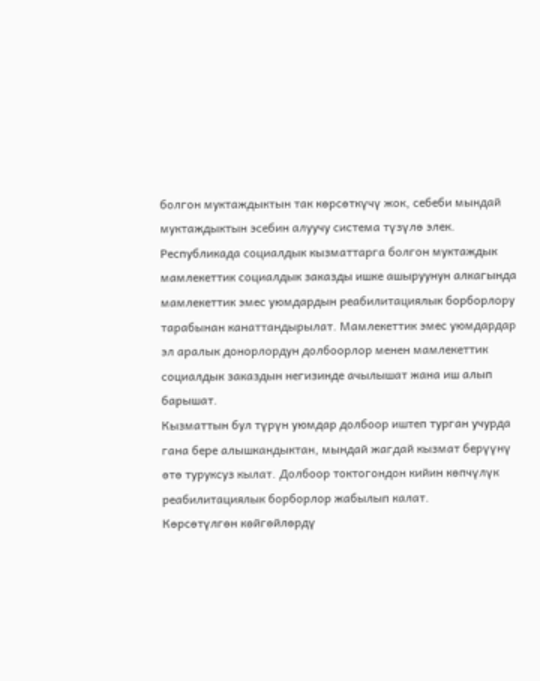болгон муктаждыктын так көрсөткүчү жок, себеби мындай муктаждыктын эсебин алуучу система түзүлө элек.
Республикада социалдык кызматтарга болгон муктаждык мамлекеттик социалдык заказды ишке ашыруунун алкагында мамлекеттик эмес уюмдардын реабилитациялык борборлору тарабынан канаттандырылат. Мамлекеттик эмес уюмдардар эл аралык донорлордун долбоорлор менен мамлекеттик социалдык заказдын негизинде ачылышат жана иш алып барышат.
Кызматтын бул түрүн уюмдар долбоор иштеп турган учурда гана бере алышкандыктан, мындай жагдай кызмат берүүнү өтө туруксуз кылат. Долбоор токтогондон кийин көпчүлүк реабилитациялык борборлор жабылып калат.
Көрсөтүлгөн көйгөйлөрдү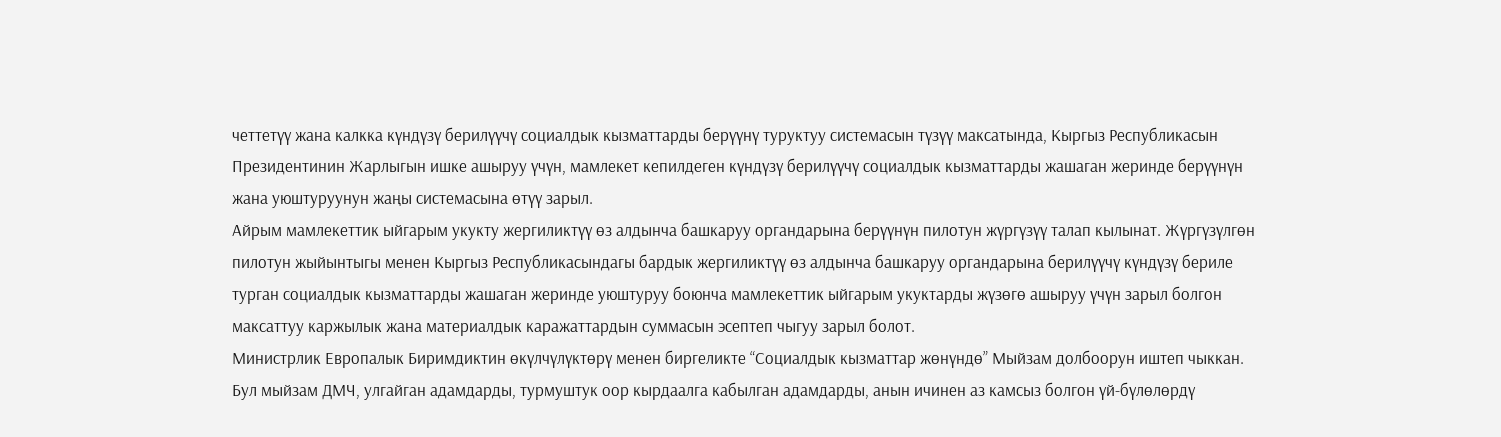четтетүү жана калкка күндүзү берилүүчү социалдык кызматтарды берүүнү туруктуу системасын түзүү максатында, Кыргыз Республикасын Президентинин Жарлыгын ишке ашыруу үчүн, мамлекет кепилдеген күндүзү берилүүчү социалдык кызматтарды жашаган жеринде берүүнүн жана уюштуруунун жаңы системасына өтүү зарыл.
Айрым мамлекеттик ыйгарым укукту жергиликтүү өз алдынча башкаруу органдарына берүүнүн пилотун жүргүзүү талап кылынат. Жүргүзүлгөн пилотун жыйынтыгы менен Кыргыз Республикасындагы бардык жергиликтүү өз алдынча башкаруу органдарына берилүүчү күндүзү бериле турган социалдык кызматтарды жашаган жеринде уюштуруу боюнча мамлекеттик ыйгарым укуктарды жүзөгө ашыруу үчүн зарыл болгон максаттуу каржылык жана материалдык каражаттардын суммасын эсептеп чыгуу зарыл болот.
Министрлик Европалык Биримдиктин өкүлчүлүктөрү менен биргеликте “Социалдык кызматтар жөнүндө” Мыйзам долбоорун иштеп чыккан. Бул мыйзам ДМЧ, улгайган адамдарды, турмуштук оор кырдаалга кабылган адамдарды, анын ичинен аз камсыз болгон үй-бүлөлөрдү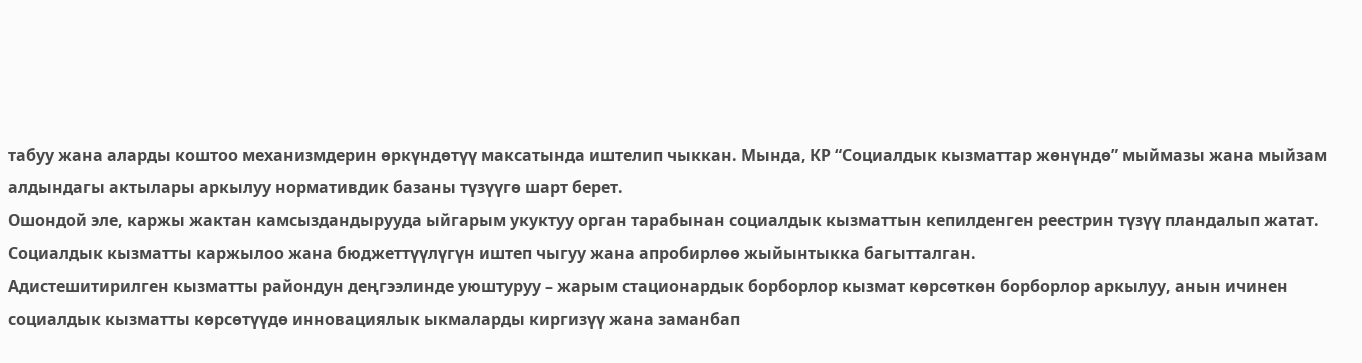табуу жана аларды коштоо механизмдерин өркүндөтүү максатында иштелип чыккан. Мында, КР “Социалдык кызматтар жөнүндө” мыймазы жана мыйзам алдындагы актылары аркылуу нормативдик базаны түзүүгө шарт берет.
Ошондой эле, каржы жактан камсыздандырууда ыйгарым укуктуу орган тарабынан социалдык кызматтын кепилденген реестрин түзүү пландалып жатат. Социалдык кызматты каржылоо жана бюджеттүүлүгүн иштеп чыгуу жана апробирлөө жыйынтыкка багытталган.
Адистешитирилген кызматты райондун деңгээлинде уюштуруу – жарым стационардык борборлор кызмат көрсөткөн борборлор аркылуу, анын ичинен социалдык кызматты көрсөтүүдө инновациялык ыкмаларды киргизүү жана заманбап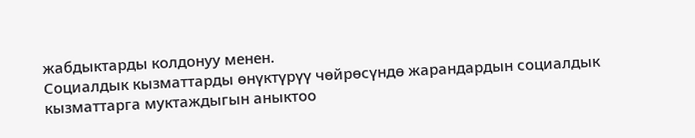жабдыктарды колдонуу менен.
Социалдык кызматтарды өнүктүрүү чөйрөсүндө жарандардын социалдык кызматтарга муктаждыгын аныктоо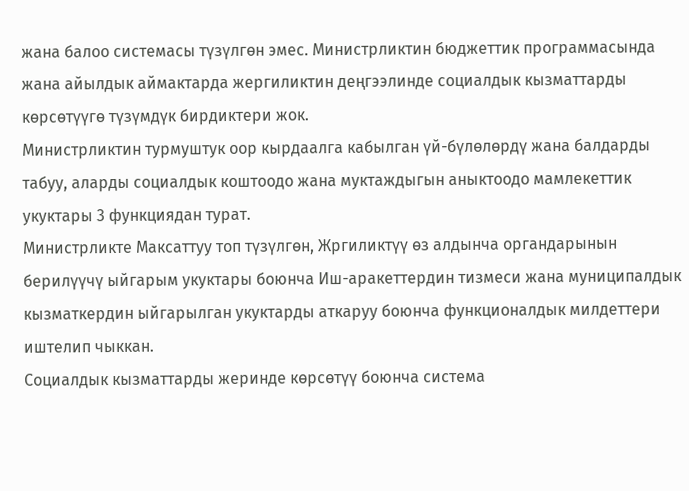жана балоо системасы түзүлгөн эмес. Министрликтин бюджеттик программасында жана айылдык аймактарда жергиликтин деңгээлинде социалдык кызматтарды көрсөтүүгө түзүмдүк бирдиктери жок.
Министрликтин турмуштук оор кырдаалга кабылган үй-бүлөлөрдү жана балдарды табуу, аларды социалдык коштоодо жана муктаждыгын аныктоодо мамлекеттик укуктары 3 функциядан турат.
Министрликте Максаттуу топ түзүлгөн, Жргиликтүү өз алдынча органдарынын берилүүчү ыйгарым укуктары боюнча Иш-аракеттердин тизмеси жана муниципалдык кызматкердин ыйгарылган укуктарды аткаруу боюнча функционалдык милдеттери иштелип чыккан.
Социалдык кызматтарды жеринде көрсөтүү боюнча система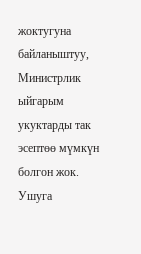жоктугуна байланыштуу, Министрлик ыйгарым укуктарды так эсептөө мүмкүн болгон жок. Ушуга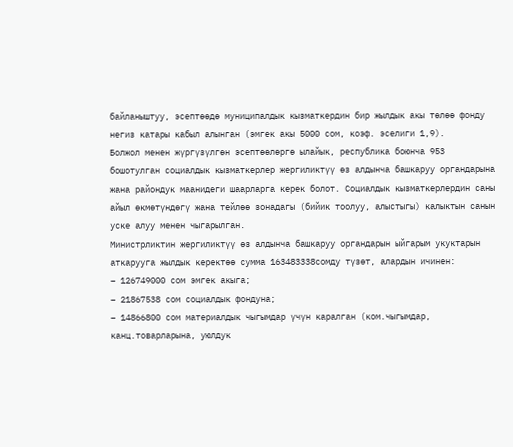байланыштуу, эсептөөдө муниципалдык кызматкердин бир жылдык акы төлөө фонду негиз катары кабыл алынган (эмгек акы 5000 сом, коэф. эселиги 1,9).
Болжол менен жүргүзүлгөн эсептөөлөргө ылайык, республика боюнча 953 бошотулган социалдык кызматкерлер жергиликтүү өз алдынча башкаруу органдарына жана райондук маанидеги шаарларга керек болот. Социалдык кызматкерлердин саны айыл өкмөтүндөгү жана тейлөө зонадагы (бийик тоолуу, алыстыгы) калыктын санын уске алуу менен чыгарылган.
Министрликтин жергиликтүү өз алдынча башкаруу органдарын ыйгарым укуктарын аткарууга жылдык керектөө сумма 163483338сомду түзөт, алардын ичинен:
– 126749000 сом эмгек акыга;
– 21867538 сом социалдык фондуна;
– 14866800 сом материалдык чыгымдар үчүн каралган (ком.чыгымдар, канц.товарларына, уюлдук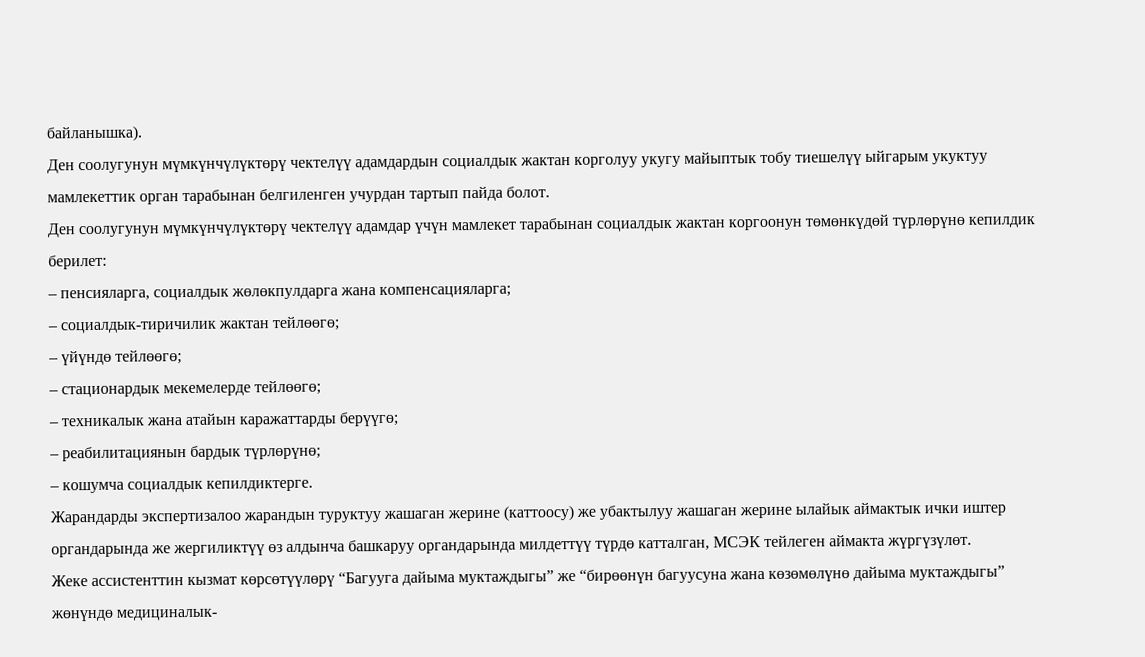байланышка).
Ден соолугунун мүмкүнчүлүктөрү чектелүү адамдардын социалдык жактан корголуу укугу майыптык тобу тиешелүү ыйгарым укуктуу мамлекеттик орган тарабынан белгиленген учурдан тартып пайда болот.
Ден соолугунун мүмкүнчүлүктөрү чектелүү адамдар үчүн мамлекет тарабынан социалдык жактан коргоонун төмөнкүдөй түрлөрүнө кепилдик берилет:
– пенсияларга, социалдык жөлөкпулдарга жана компенсацияларга;
– социалдык-тиричилик жактан тейлөөгө;
– үйүндө тейлөөгө;
– стационардык мекемелерде тейлөөгө;
– техникалык жана атайын каражаттарды берүүгө;
– реабилитациянын бардык түрлөрүнө;
– кошумча социалдык кепилдиктерге.
Жарандарды экспертизалоо жарандын туруктуу жашаган жерине (каттоосу) же убактылуу жашаган жерине ылайык аймактык ички иштер органдарында же жергиликтүү өз алдынча башкаруу органдарында милдеттүү түрдө катталган, МСЭК тейлеген аймакта жүргүзүлөт.
Жеке ассистенттин кызмат көрсөтүүлөрү “Багууга дайыма муктаждыгы” же “бирөөнүн багуусуна жана көзөмөлүнө дайыма муктаждыгы” жөнүндө медициналык-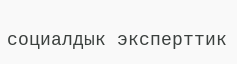социалдык эксперттик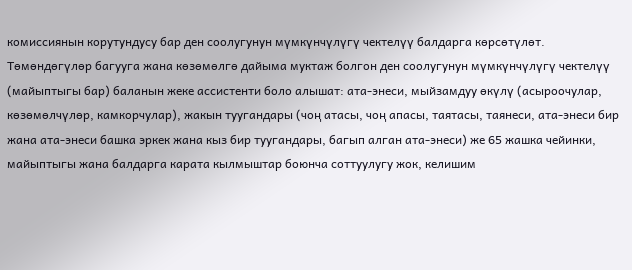комиссиянын корутундусу бар ден соолугунун мүмкүнчүлүгү чектелүү балдарга көрсөтүлөт.
Төмөндөгүлөр багууга жана көзөмөлгө дайыма муктаж болгон ден соолугунун мүмкүнчүлүгү чектелүү (майыптыгы бар) баланын жеке ассистенти боло алышат: ата-энеси, мыйзамдуу өкүлү (асыроочулар, көзөмөлчүлөр, камкорчулар), жакын туугандары (чоң атасы, чоң апасы, таятасы, таянеси, ата-энеси бир жана ата-энеси башка эркек жана кыз бир туугандары, багып алган ата-энеси) же 65 жашка чейинки, майыптыгы жана балдарга карата кылмыштар боюнча соттуулугу жок, келишим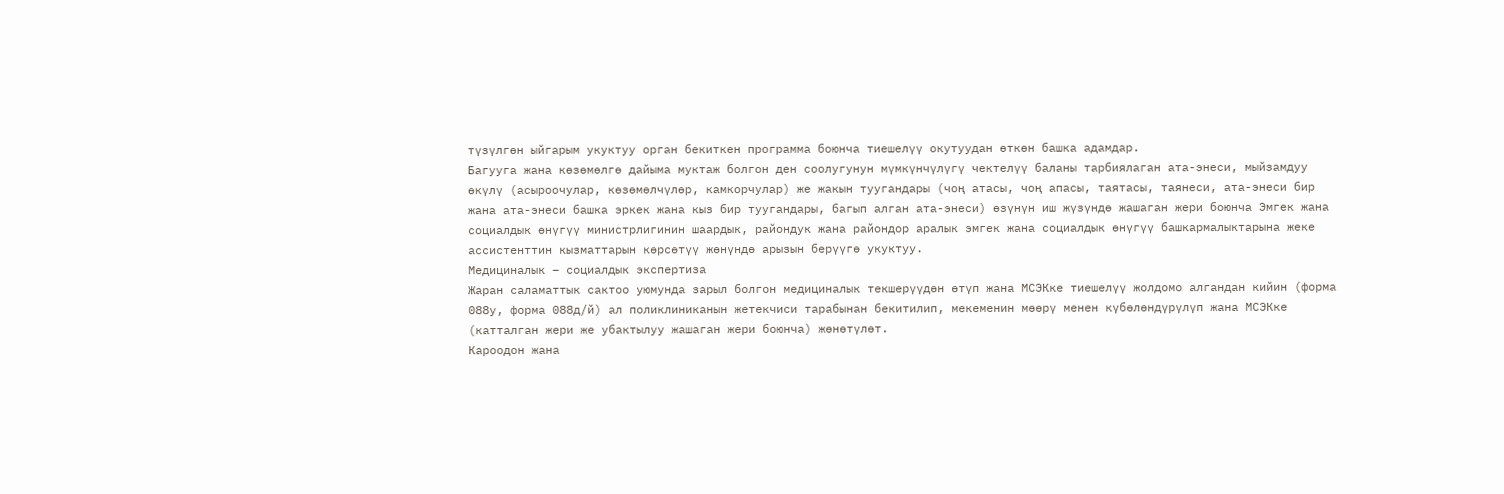түзүлгөн ыйгарым укуктуу орган бекиткен программа боюнча тиешелүү окутуудан өткөн башка адамдар.
Багууга жана көзөмөлгө дайыма муктаж болгон ден соолугунун мүмкүнчүлүгү чектелүү баланы тарбиялаган ата-энеси, мыйзамдуу өкүлү (асыроочулар, көзөмөлчүлөр, камкорчулар) же жакын туугандары (чоң атасы, чоң апасы, таятасы, таянеси, ата-энеси бир жана ата-энеси башка эркек жана кыз бир туугандары, багып алган ата-энеси) өзүнүн иш жүзүндө жашаган жери боюнча Эмгек жана социалдык өнүгүү министрлигинин шаардык, райондук жана райондор аралык эмгек жана социалдык өнүгүү башкармалыктарына жеке ассистенттин кызматтарын көрсөтүү жөнүндө арызын берүүгө укуктуу.
Медициналык – социалдык экспертиза
Жаран саламаттык сактоо уюмунда зарыл болгон медициналык текшерүүдөн өтүп жана МСЭКке тиешелүү жолдомо алгандан кийин (форма 088у, форма 088д/й) ал поликлиниканын жетекчиси тарабынан бекитилип, мекеменин мөөрү менен күбөлөндүрүлүп жана МСЭКке (катталган жери же убактылуу жашаган жери боюнча) жөнөтүлөт.
Кароодон жана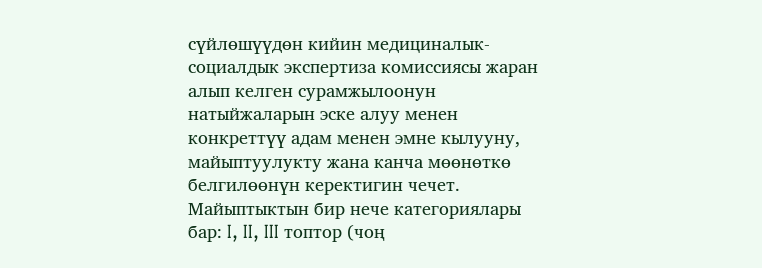сүйлөшүүдөн кийин медициналык-социалдык экспертиза комиссиясы жаран алып келген сурамжылоонун натыйжаларын эске алуу менен конкреттүү адам менен эмне кылууну, майыптуулукту жана канча мөөнөткө белгилөөнүн керектигин чечет.
Майыптыктын бир нече категориялары бар: I, II, III топтор (чоң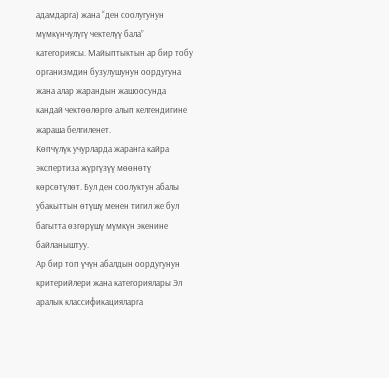адамдарга) жана “ден соолугунун мүмкүнчүлүгү чектелүү бала” категориясы. Майыптыктын ар бир тобу организмдин бузулушунун оордугуна жана алар жарандын жашоосунда кандай чектөөлөргө алып келгендигине жараша белгиленет.
Көпчүлүк учурларда жаранга кайра экспертиза жүргүзүү мөөнөтү көрсөтүлөт. Бул ден соолуктун абалы убакыттын өтүшү менен тигил же бул багытта өзгөрүшү мүмкүн экенине байланыштуу.
Ар бир топ үчүн абалдын оордугунун критерийлери жана категориялары Эл аралык классификацияларга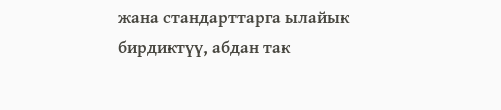жана стандарттарга ылайык бирдиктүү, абдан так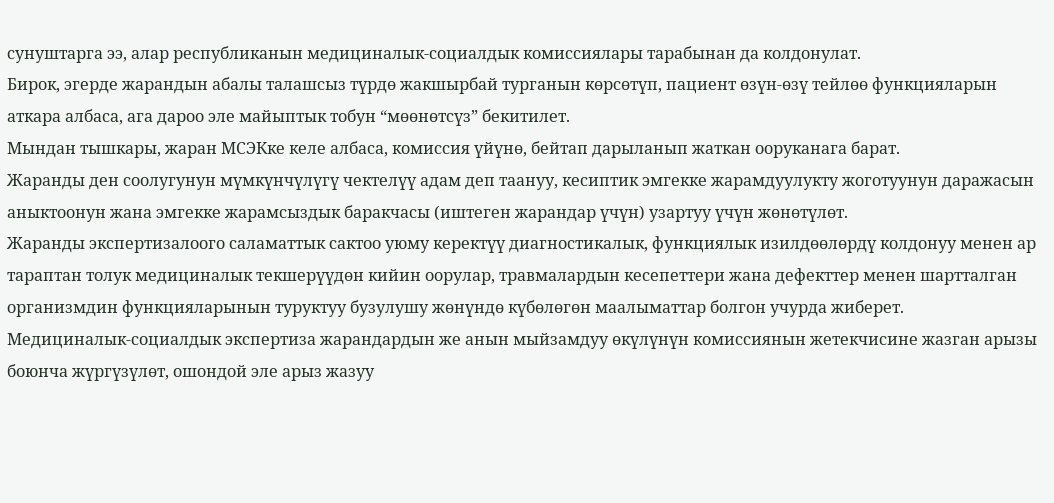сунуштарга ээ, алар республиканын медициналык-социалдык комиссиялары тарабынан да колдонулат.
Бирок, эгерде жарандын абалы талашсыз түрдө жакшырбай турганын көрсөтүп, пациент өзүн-өзү тейлөө функцияларын аткара албаса, ага дароо эле майыптык тобун “мөөнөтсүз” бекитилет.
Мындан тышкары, жаран МСЭКке келе албаса, комиссия үйүнө, бейтап дарыланып жаткан ооруканага барат.
Жаранды ден соолугунун мүмкүнчүлүгү чектелүү адам деп таануу, кесиптик эмгекке жарамдуулукту жоготуунун даражасын аныктоонун жана эмгекке жарамсыздык баракчасы (иштеген жарандар үчүн) узартуу үчүн жөнөтүлөт.
Жаранды экспертизалоого саламаттык сактоо уюму керектүү диагностикалык, функциялык изилдөөлөрдү колдонуу менен ар тараптан толук медициналык текшерүүдөн кийин оорулар, травмалардын кесепеттери жана дефекттер менен шартталган организмдин функцияларынын туруктуу бузулушу жөнүндө күбөлөгөн маалыматтар болгон учурда жиберет.
Медициналык-социалдык экспертиза жарандардын же анын мыйзамдуу өкүлүнүн комиссиянын жетекчисине жазган арызы боюнча жүргүзүлөт, ошондой эле арыз жазуу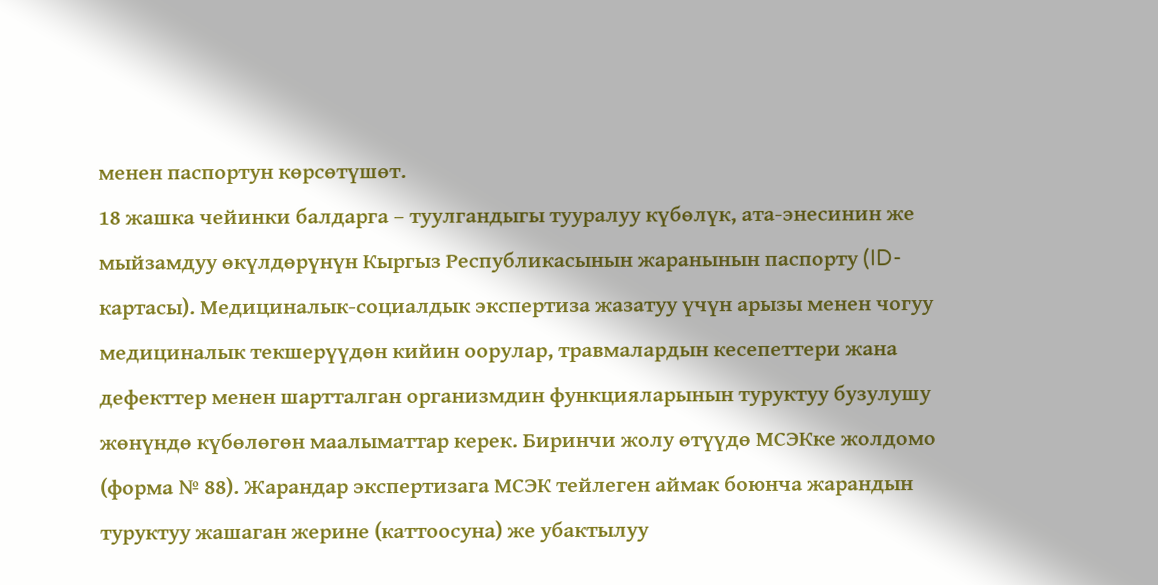менен паспортун көрсөтүшөт.
18 жашка чейинки балдарга – туулгандыгы тууралуу күбөлүк, ата-энесинин же мыйзамдуу өкүлдөрүнүн Кыргыз Республикасынын жаранынын паспорту (ID-картасы). Медициналык-социалдык экспертиза жазатуу үчүн арызы менен чогуу медициналык текшерүүдөн кийин оорулар, травмалардын кесепеттери жана дефекттер менен шартталган организмдин функцияларынын туруктуу бузулушу жөнүндө күбөлөгөн маалыматтар керек. Биринчи жолу өтүүдө МСЭКке жолдомо (форма № 88). Жарандар экспертизага МСЭК тейлеген аймак боюнча жарандын туруктуу жашаган жерине (каттоосуна) же убактылуу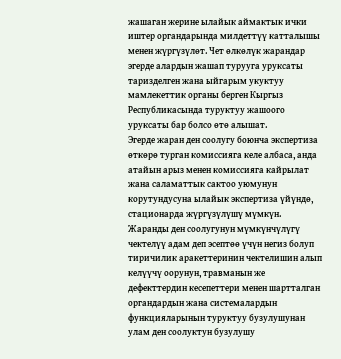жашаган жерине ылайык аймактык ички иштер органдарында милдеттүү катталышы менен жүргүзүлөт. Чет өлкөлүк жарандар эгерде алардын жашап турууга уруксаты таризделген жана ыйгарым укуктуу мамлекеттик органы берген Кыргыз Республикасында туруктуу жашоого уруксаты бар болсо өтө алышат.
Эгерде жаран ден соолугу боюнча экспертиза өткөрө турган комиссияга келе албаса, анда атайын арыз менен комиссияга кайрылат жана саламаттык сактоо уюмунун корутундусуна ылайык экспертиза үйүндө, стационарда жүргүзүлүшү мүмкүн.
Жаранды ден соолугунун мүмкүнчүлүгү чектелүү адам деп эсептөө үчүн негиз болуп тиричилик аракеттеринин чектелишин алып келүүчү оорунун, травманын же дефекттердин кесепеттери менен шартталган органдардын жана системалардын функцияларынын туруктуу бузулушунан улам ден соолуктун бузулушу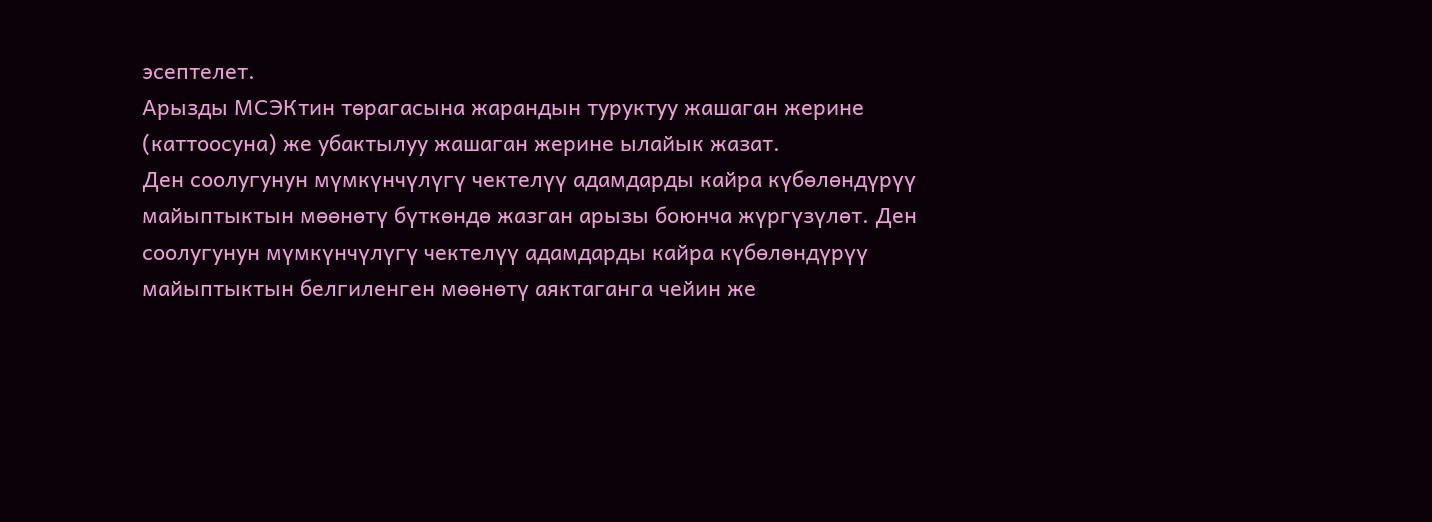эсептелет.
Арызды МСЭКтин төрагасына жарандын туруктуу жашаган жерине (каттоосуна) же убактылуу жашаган жерине ылайык жазат.
Ден соолугунун мүмкүнчүлүгү чектелүү адамдарды кайра күбөлөндүрүү майыптыктын мөөнөтү бүткөндө жазган арызы боюнча жүргүзүлөт. Ден соолугунун мүмкүнчүлүгү чектелүү адамдарды кайра күбөлөндүрүү майыптыктын белгиленген мөөнөтү аяктаганга чейин же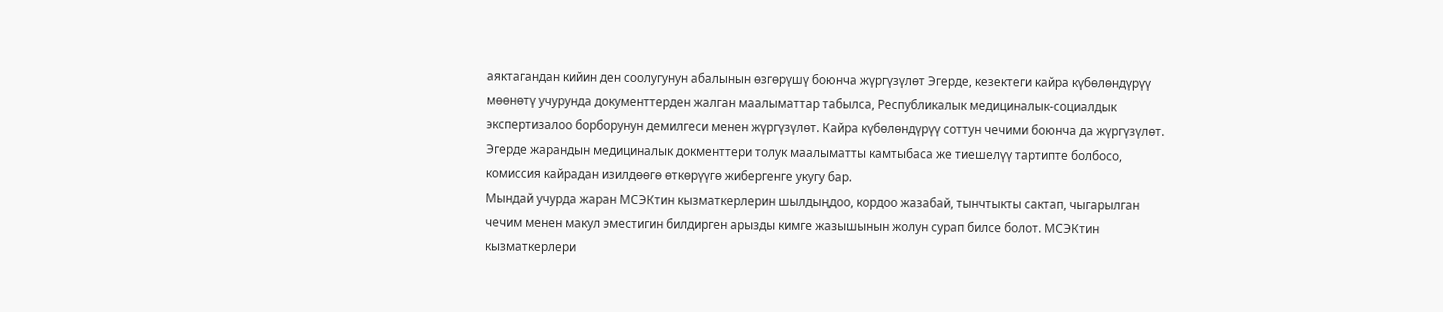аяктагандан кийин ден соолугунун абалынын өзгөрүшү боюнча жүргүзүлөт Эгерде, кезектеги кайра күбөлөндүрүү мөөнөтү учурунда документтерден жалган маалыматтар табылса, Республикалык медициналык-социалдык экспертизалоо борборунун демилгеси менен жүргүзүлөт. Кайра күбөлөндүрүү соттун чечими боюнча да жүргүзүлөт.
Эгерде жарандын медициналык докменттери толук маалыматты камтыбаса же тиешелүү тартипте болбосо, комиссия кайрадан изилдөөгө өткөрүүгө жибергенге укугу бар.
Мындай учурда жаран МСЭКтин кызматкерлерин шылдыңдоо, кордоо жазабай, тынчтыкты сактап, чыгарылган чечим менен макул эместигин билдирген арызды кимге жазышынын жолун сурап билсе болот. МСЭКтин кызматкерлери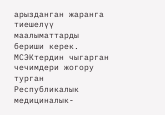арызданган жаранга тиешелүү маалыматтарды бериши керек. МСЭКтердин чыгарган чечимдери жогору турган Республикалык медициналык-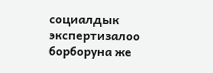социалдык экспертизалоо борборуна же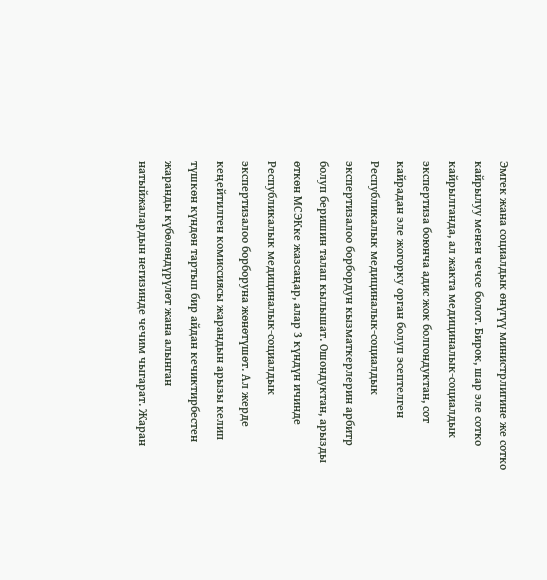Эмгек жана социалдык өнүгүү министрлигине же сотко кайрылуу менен чечсе болот. Бирок, шар эле сотко кайрылганда, ал жакта медициналык-социалдык экспертиза боюнча адис жок болгондуктан, сот кайрадан эле жогорку орган болуп эсептелген Республикалык медициналык-социалдык экспертизалоо борбордун кызматкерлерин арбитр болуп беришин талап кылышат. Ошондуктан, арызды өткөн МСЭКке жазсаңар, алар 3 күндүн ичинде Республикалык медициналык-социалдык экспертизалоо борборуна жөнөтүшөт. Ал жерде кеңейтилген комиссиясы жарандын арызы келип түшкөн күндөн тартып бир айдан кечиктирбестен жаранды күбөлөндүрүлөт жана алынган натыйжалардын негизинде чечим чыгарат. Жаран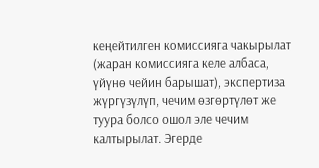кеңейтилген комиссияга чакырылат (жаран комиссияга келе албаса, үйүнө чейин барышат), экспертиза жүргүзүлүп, чечим өзгөртүлөт же туура болсо ошол эле чечим калтырылат. Эгерде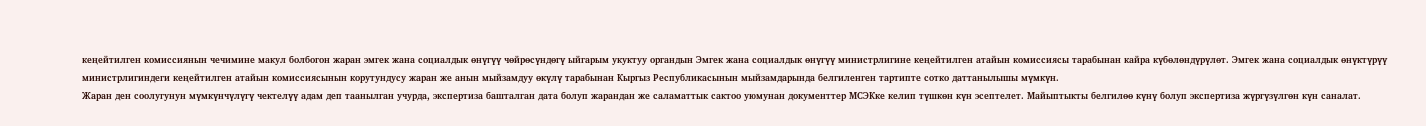кеңейтилген комиссиянын чечимине макул болбогон жаран эмгек жана социалдык өнүгүү чөйрөсүндөгү ыйгарым укуктуу органдын Эмгек жана социалдык өнүгүү министрлигине кеңейтилген атайын комиссиясы тарабынан кайра күбөлөндүрүлөт. Эмгек жана социалдык өнүктүрүү министрлигиндеги кеңейтилген атайын комиссиясынын корутундусу жаран же анын мыйзамдуу өкүлү тарабынан Кыргыз Республикасынын мыйзамдарында белгиленген тартипте сотко даттанылышы мүмкүн.
Жаран ден соолугунун мүмкүнчүлүгү чектелүү адам деп таанылган учурда, экспертиза башталган дата болуп жарандан же саламаттык сактоо уюмунан документтер МСЭКке келип түшкөн күн эсептелет. Майыптыкты белгилөө күнү болуп экспертиза жүргүзүлгөн күн саналат.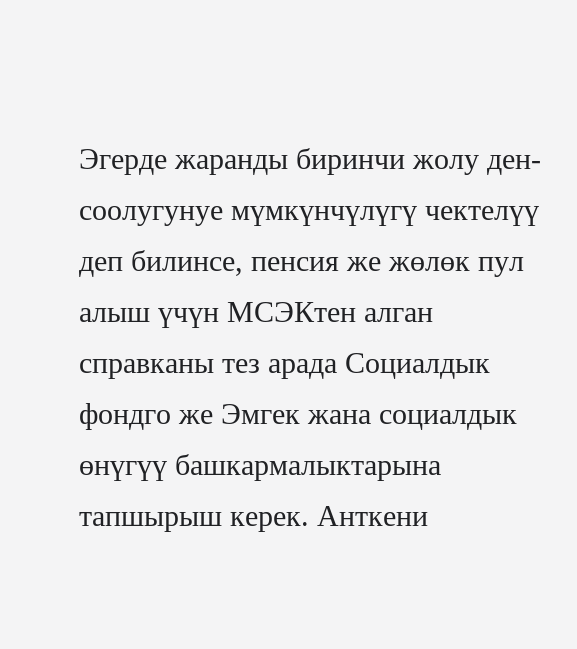Эгерде жаранды биринчи жолу ден-соолугунуе мүмкүнчүлүгү чектелүү деп билинсе, пенсия же жөлөк пул алыш үчүн МСЭКтен алган справканы тез арада Социалдык фондго же Эмгек жана социалдык өнүгүү башкармалыктарына тапшырыш керек. Анткени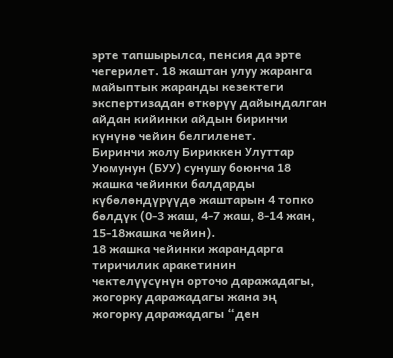эрте тапшырылса, пенсия да эрте чегерилет. 18 жаштан улуу жаранга майыптык жаранды кезектеги экспертизадан өткөрүү дайындалган айдан кийинки айдын биринчи күнүнө чейин белгиленет.
Биринчи жолу Бириккен Улуттар Уюмунун (БУУ) сунушу боюнча 18 жашка чейинки балдарды күбөлөндүрүүдө жаштарын 4 топко бөлдүк (0-3 жаш, 4-7 жаш, 8-14 жан, 15-18жашка чейин).
18 жашка чейинки жарандарга тиричилик аракетинин чектелүүсүнүн орточо даражадагы, жогорку даражадагы жана эң жогорку даражадагы “ден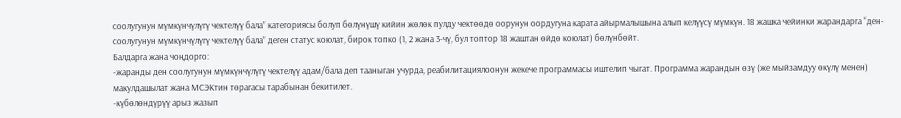соолугунун мүмкүнчүлүгү чектелүү бала” категориясы болуп бөлүнүшү кийин жөлөк пулду чектөөдө оорунун оордугуна карата айырмалышына алып келүүсү мүмкүн. 18 жашка чейинки жарандарга “ден-соолугунун мүмкүнчүлүгү чектелүү бала” деген статус коюлат, бирок топко (1, 2 жана 3-чү, бул топтор 18 жаштан өйдө коюлат) бөлүнбөйт.
Балдарга жана чоңдорго:
-жаранды ден соолугунун мүмкүнчүлүгү чектелүү адам/бала деп тааныган учурда, реабилитациялоонун жекече программасы иштелип чыгат. Программа жарандын өзү (же мыйзамдуу өкүлү менен) макулдашылат жана МСЭКтин төрагасы тарабынан бекитилет.
-күбөлөндүрүү арыз жазып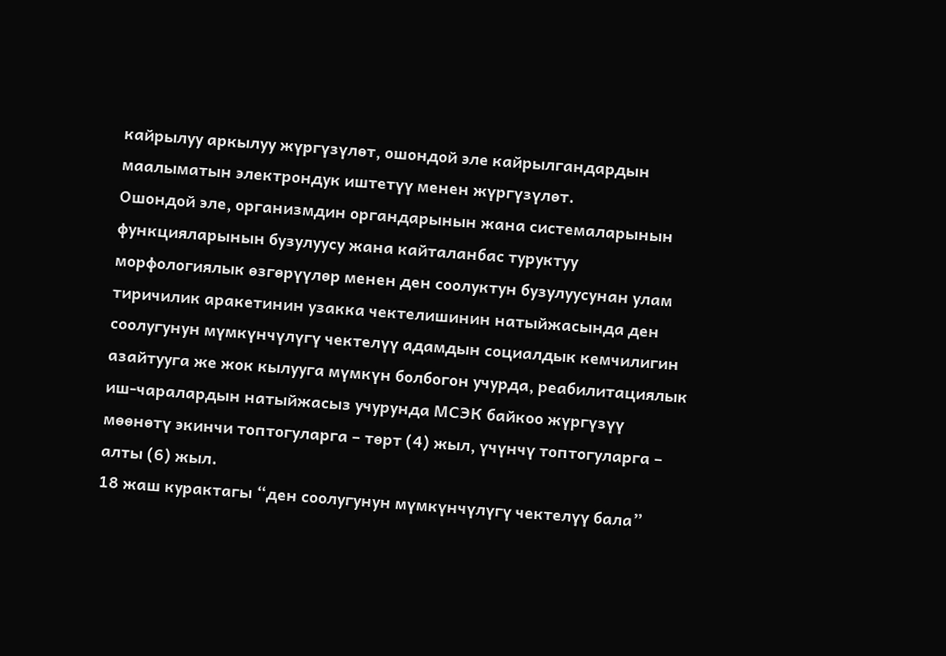кайрылуу аркылуу жүргүзүлөт, ошондой эле кайрылгандардын маалыматын электрондук иштетүү менен жүргүзүлөт.
Ошондой эле, организмдин органдарынын жана системаларынын функцияларынын бузулуусу жана кайталанбас туруктуу морфологиялык өзгөрүүлөр менен ден соолуктун бузулуусунан улам тиричилик аракетинин узакка чектелишинин натыйжасында ден соолугунун мүмкүнчүлүгү чектелүү адамдын социалдык кемчилигин азайтууга же жок кылууга мүмкүн болбогон учурда, реабилитациялык иш-чаралардын натыйжасыз учурунда МСЭК байкоо жүргүзүү мөөнөтү экинчи топтогуларга – төрт (4) жыл, үчүнчү топтогуларга – алты (6) жыл.
18 жаш курактагы “ден соолугунун мүмкүнчүлүгү чектелүү бала”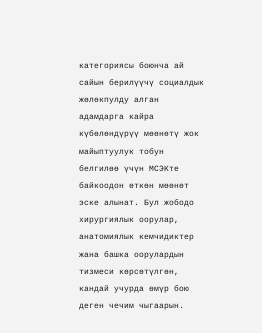категориясы боюнча ай сайын берилүүчү социалдык жөлөкпулду алган адамдарга кайра күбөлөндүрүү мөөнөтү жок майыптуулук тобун белгилөө үчүн МСЭКте байкоодон өткөн мөөнөт эске алынат. Бул жободо хирургиялык оорулар, анатомиялык кемчидиктер жана башка оорулардын тизмеси көрсөтүлгөн, кандай учурда өмүр бою деген чечим чыгаарын.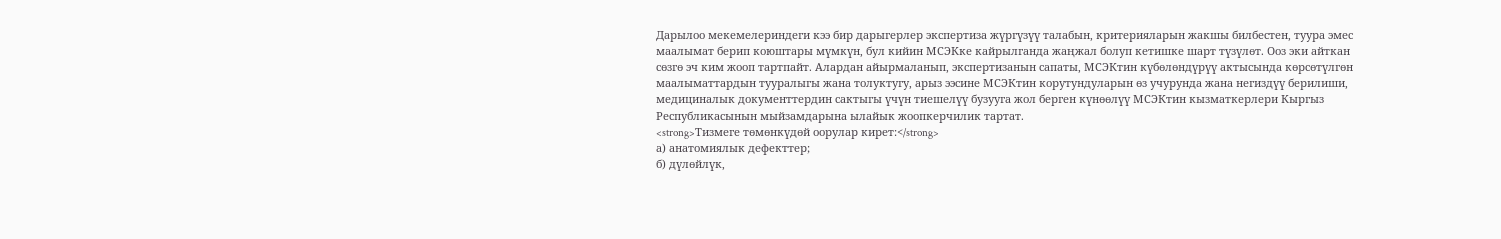Дарылоо мекемелериндеги кээ бир дарыгерлер экспертиза жүргүзүү талабын, критерияларын жакшы билбестен, туура эмес маалымат берип коюштары мүмкүн, бул кийин МСЭКке кайрылганда жаңжал болуп кетишке шарт түзүлөт. Ооз эки айткан сөзгө эч ким жооп тартпайт. Алардан айырмаланып, экспертизанын сапаты, МСЭКтин күбөлөндүрүү актысында көрсөтүлгөн маалыматтардын тууралыгы жана толуктугу, арыз ээсине МСЭКтин корутундуларын өз учурунда жана негиздүү берилиши, медициналык документтердин сактыгы үчүн тиешелүү бузууга жол берген күнөөлүү МСЭКтин кызматкерлери Кыргыз Республикасынын мыйзамдарына ылайык жоопкерчилик тартат.
<strong>Тизмеге төмөнкүдөй оорулар кирет:</strong>
а) анатомиялык дефекттер;
б) дүлөйлүк,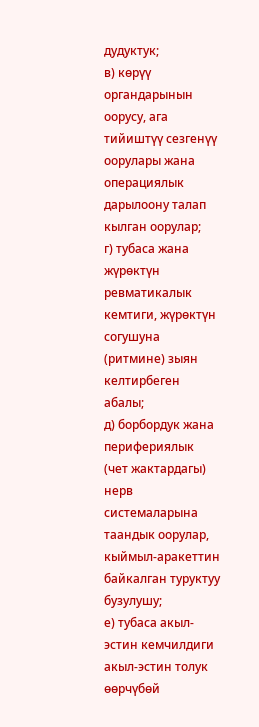дудуктук;
в) көрүү органдарынын оорусу, ага тийиштүү сезгенүү оорулары жана операциялык дарылоону талап кылган оорулар;
г) тубаса жана жүрөктүн ревматикалык кемтиги, жүрөктүн согушуна (ритмине) зыян келтирбеген абалы;
д) борбордук жана перифериялык (чет жактардагы) нерв системаларына таандык оорулар, кыймыл-аракеттин байкалган туруктуу бузулушу;
е) тубаса акыл-эстин кемчилдиги акыл-эстин толук өөрчүбөй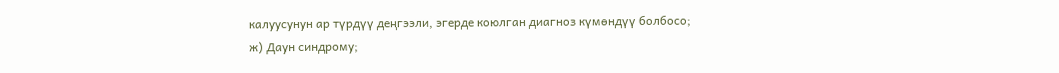калуусунун ар түрдүү деңгээли, эгерде коюлган диагноз күмөндүү болбосо;
ж) Даун синдрому;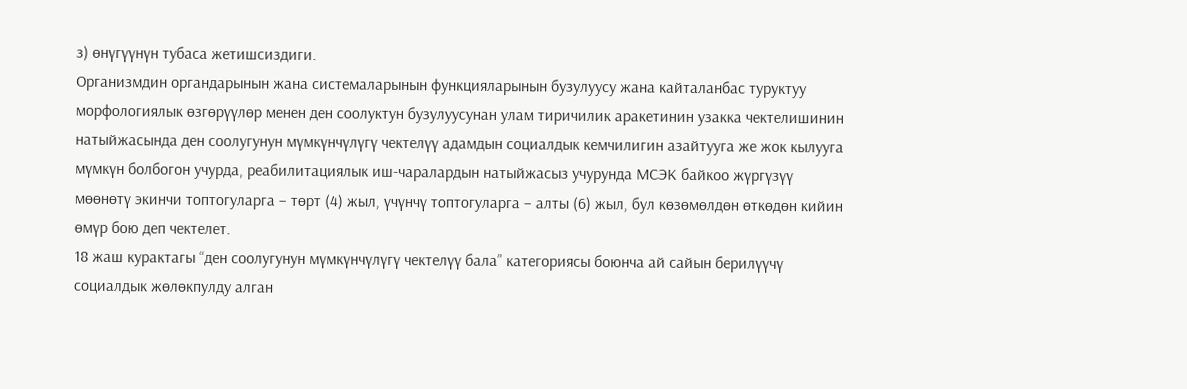з) өнүгүүнүн тубаса жетишсиздиги.
Организмдин органдарынын жана системаларынын функцияларынын бузулуусу жана кайталанбас туруктуу морфологиялык өзгөрүүлөр менен ден соолуктун бузулуусунан улам тиричилик аракетинин узакка чектелишинин натыйжасында ден соолугунун мүмкүнчүлүгү чектелүү адамдын социалдык кемчилигин азайтууга же жок кылууга мүмкүн болбогон учурда, реабилитациялык иш-чаралардын натыйжасыз учурунда МСЭК байкоо жүргүзүү мөөнөтү экинчи топтогуларга – төрт (4) жыл, үчүнчү топтогуларга – алты (6) жыл, бул көзөмөлдөн өткөдөн кийин өмүр бою деп чектелет.
18 жаш курактагы “ден соолугунун мүмкүнчүлүгү чектелүү бала” категориясы боюнча ай сайын берилүүчү социалдык жөлөкпулду алган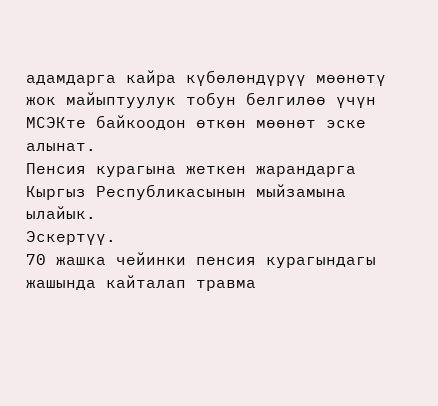адамдарга кайра күбөлөндүрүү мөөнөтү жок майыптуулук тобун белгилөө үчүн МСЭКте байкоодон өткөн мөөнөт эске алынат.
Пенсия курагына жеткен жарандарга Кыргыз Республикасынын мыйзамына ылайык.
Эскертүү.
70 жашка чейинки пенсия курагындагы жашында кайталап травма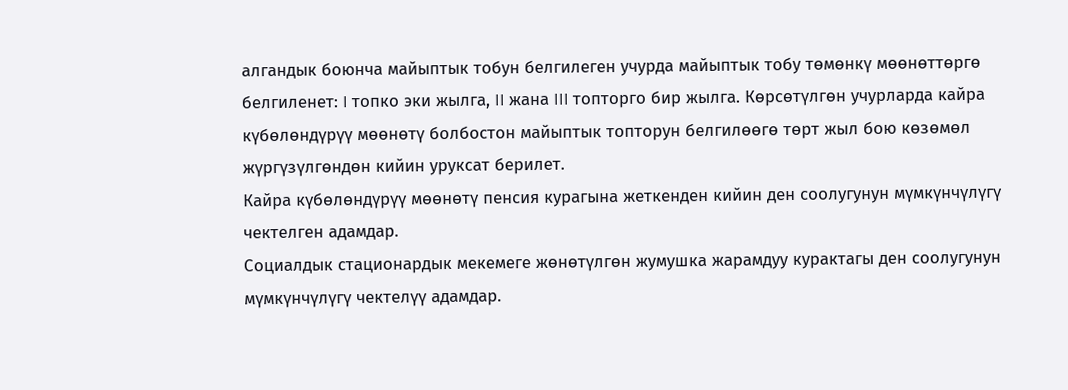алгандык боюнча майыптык тобун белгилеген учурда майыптык тобу төмөнкү мөөнөттөргө белгиленет: I топко эки жылга, II жана III топторго бир жылга. Көрсөтүлгөн учурларда кайра күбөлөндүрүү мөөнөтү болбостон майыптык топторун белгилөөгө төрт жыл бою көзөмөл жүргүзүлгөндөн кийин уруксат берилет.
Кайра күбөлөндүрүү мөөнөтү пенсия курагына жеткенден кийин ден соолугунун мүмкүнчүлүгү чектелген адамдар.
Социалдык стационардык мекемеге жөнөтүлгөн жумушка жарамдуу курактагы ден соолугунун мүмкүнчүлүгү чектелүү адамдар.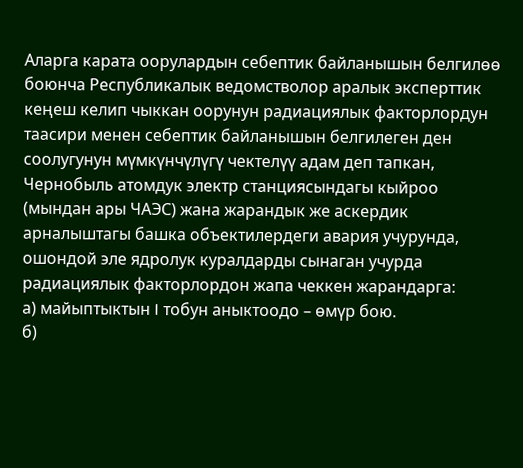Аларга карата оорулардын себептик байланышын белгилөө боюнча Республикалык ведомстволор аралык эксперттик кеңеш келип чыккан оорунун радиациялык факторлордун таасири менен себептик байланышын белгилеген ден соолугунун мүмкүнчүлүгү чектелүү адам деп тапкан, Чернобыль атомдук электр станциясындагы кыйроо (мындан ары ЧАЭС) жана жарандык же аскердик арналыштагы башка объектилердеги авария учурунда, ошондой эле ядролук куралдарды сынаган учурда радиациялык факторлордон жапа чеккен жарандарга:
а) майыптыктын I тобун аныктоодо – өмүр бою.
б)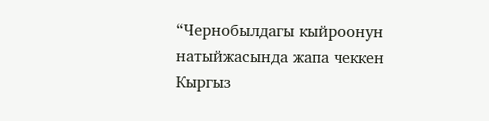“Чернобылдагы кыйроонун натыйжасында жапа чеккен Кыргыз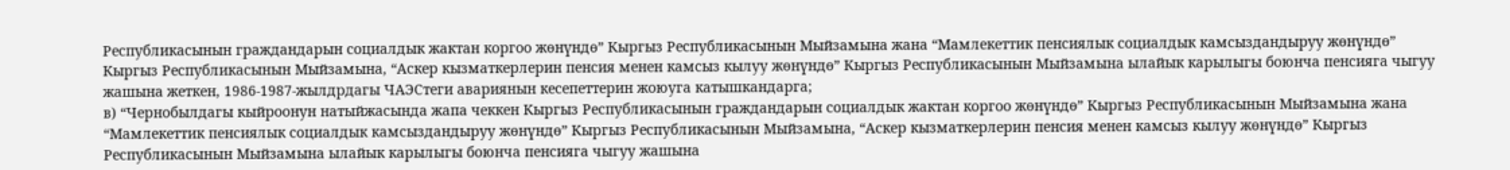Республикасынын граждандарын социалдык жактан коргоо жөнүндө” Кыргыз Республикасынын Мыйзамына жана “Мамлекеттик пенсиялык социалдык камсыздандыруу жөнүндө” Кыргыз Республикасынын Мыйзамына, “Аскер кызматкерлерин пенсия менен камсыз кылуу жөнүндө” Кыргыз Республикасынын Мыйзамына ылайык карылыгы боюнча пенсияга чыгуу жашына жеткен, 1986-1987-жылдрдагы ЧАЭСтеги авариянын кесепеттерин жоюуга катышкандарга;
в) “Чернобылдагы кыйроонун натыйжасында жапа чеккен Кыргыз Республикасынын граждандарын социалдык жактан коргоо жөнүндө” Кыргыз Республикасынын Мыйзамына жана “Мамлекеттик пенсиялык социалдык камсыздандыруу жөнүндө” Кыргыз Республикасынын Мыйзамына, “Аскер кызматкерлерин пенсия менен камсыз кылуу жөнүндө” Кыргыз Республикасынын Мыйзамына ылайык карылыгы боюнча пенсияга чыгуу жашына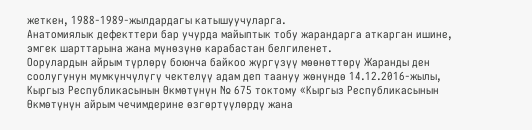жеткен, 1988-1989-жылдардагы катышуучуларга.
Анатомиялык дефекттери бар учурда майыптык тобу жарандарга аткарган ишине, эмгек шарттарына жана мүнөзүнө карабастан белгиленет.
Оорулардын айрым түрлөрү боюнча байкоо жүргүзүү мөөнөттөрү Жаранды ден соолугунун мүмкүнчүлүгү чектелүү адам деп таануу жөнүндө 14.12.2016-жылы, Кыргыз Республикасынын Өкмөтүнүн № 675 токтому «Кыргыз Республикасынын Өкмөтүнүн айрым чечимдерине өзгөртүүлөрдү жана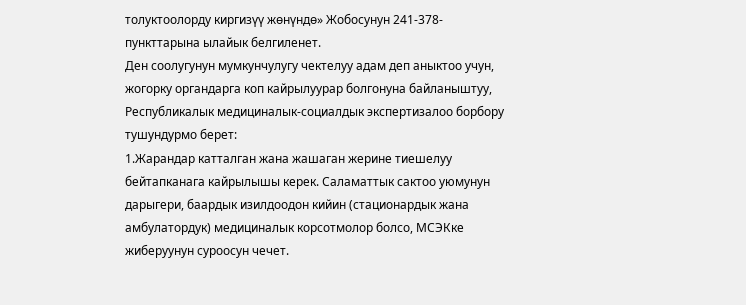толуктоолорду киргизүү жөнүндө» Жобосунун 241-378-пункттарына ылайык белгиленет.
Ден соолугунун мумкунчулугу чектелуу адам деп аныктоо учун, жогорку органдарга коп кайрылуурар болгонуна байланыштуу, Республикалык медициналык-социалдык экспертизалоо борбору тушундурмо берет:
1.Жарандар катталган жана жашаган жерине тиешелуу бейтапканага кайрылышы керек. Саламаттык сактоо уюмунун дарыгери, баардык изилдоодон кийин (стационардык жана амбулатордук) медициналык корсотмолор болсо, МСЭКке жиберуунун суроосун чечет.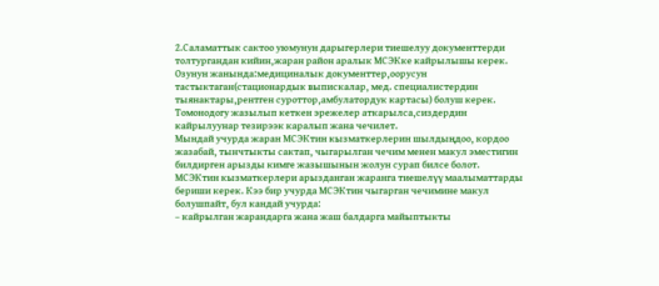2.Саламаттык сактоо уюмунун дарыгерлери тиешелуу документтерди толтургандан кийин,жаран район аралык МСЭКке кайрылышы керек. Озунун жанында:медициналык документтер,оорусун тастыктаган(стационардык выпискалар, мед. специалистердин тыянактары,рентген суроттор,амбулатордук картасы) болуш керек.
Томонодогу жазылып кеткен эрежелер аткарылса,сиздердин кайрылуунар тезирээк каралып жана чечилет.
Мындай учурда жаран МСЭКтин кызматкерлерин шылдыңдоо, кордоо жазабай, тынчтыкты сактап, чыгарылган чечим менен макул эместигин билдирген арызды кимге жазышынын жолун сурап билсе болот. МСЭКтин кызматкерлери арызданган жаранга тиешелүү маалыматтарды бериши керек. Кээ бир учурда МСЭКтин чыгарган чечимине макул болушпайт, бул кандай учурда:
– кайрылган жарандарга жана жаш балдарга майыптыкты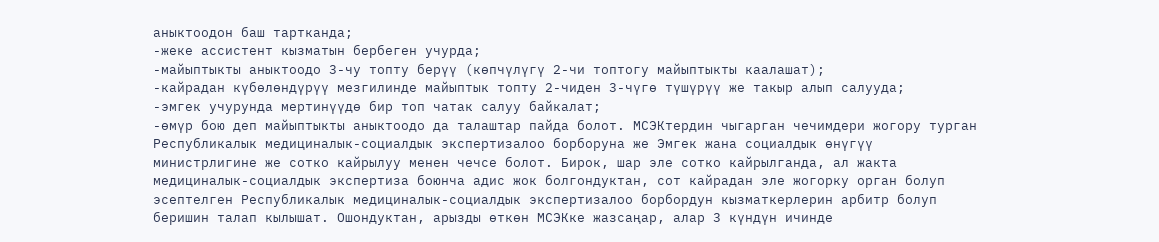аныктоодон баш тартканда;
-жеке ассистент кызматын бербеген учурда;
-майыптыкты аныктоодо 3-чу топту берүү (көпчүлүгү 2-чи топтогу майыптыкты каалашат);
-кайрадан күбөлөндүрүү мезгилинде майыптык топту 2-чиден 3-чүгө түшүрүү же такыр алып салууда;
-эмгек учурунда мертинүүдө бир топ чатак салуу байкалат;
-өмүр бою деп майыптыкты аныктоодо да талаштар пайда болот. МСЭКтердин чыгарган чечимдери жогору турган Республикалык медициналык-социалдык экспертизалоо борборуна же Эмгек жана социалдык өнүгүү министрлигине же сотко кайрылуу менен чечсе болот. Бирок, шар эле сотко кайрылганда, ал жакта медициналык-социалдык экспертиза боюнча адис жок болгондуктан, сот кайрадан эле жогорку орган болуп эсептелген Республикалык медициналык-социалдык экспертизалоо борбордун кызматкерлерин арбитр болуп беришин талап кылышат. Ошондуктан, арызды өткөн МСЭКке жазсаңар, алар 3 күндүн ичинде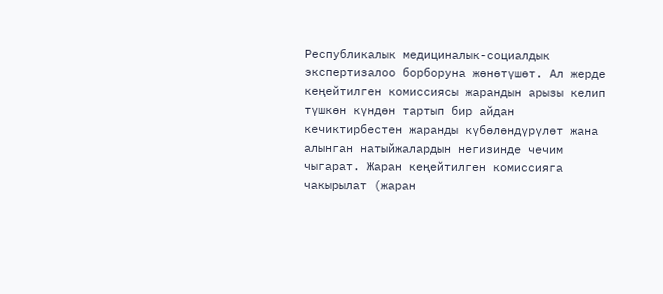Республикалык медициналык-социалдык экспертизалоо борборуна жөнөтүшөт. Ал жерде кеңейтилген комиссиясы жарандын арызы келип түшкөн күндөн тартып бир айдан кечиктирбестен жаранды күбөлөндүрүлөт жана алынган натыйжалардын негизинде чечим чыгарат. Жаран кеңейтилген комиссияга чакырылат (жаран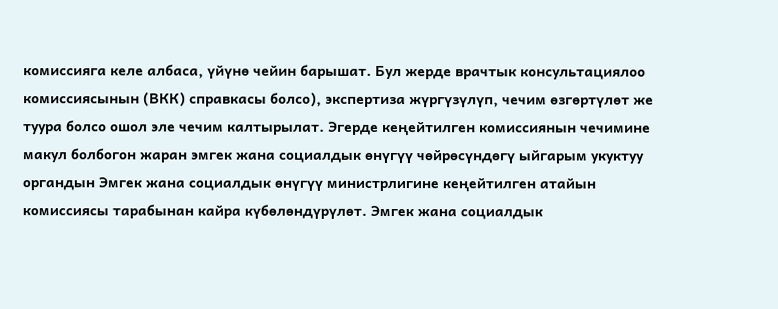комиссияга келе албаса, үйүнө чейин барышат. Бул жерде врачтык консультациялоо комиссиясынын (ВКК) справкасы болсо), экспертиза жүргүзүлүп, чечим өзгөртүлөт же туура болсо ошол эле чечим калтырылат. Эгерде кеңейтилген комиссиянын чечимине макул болбогон жаран эмгек жана социалдык өнүгүү чөйрөсүндөгү ыйгарым укуктуу органдын Эмгек жана социалдык өнүгүү министрлигине кеңейтилген атайын комиссиясы тарабынан кайра күбөлөндүрүлөт. Эмгек жана социалдык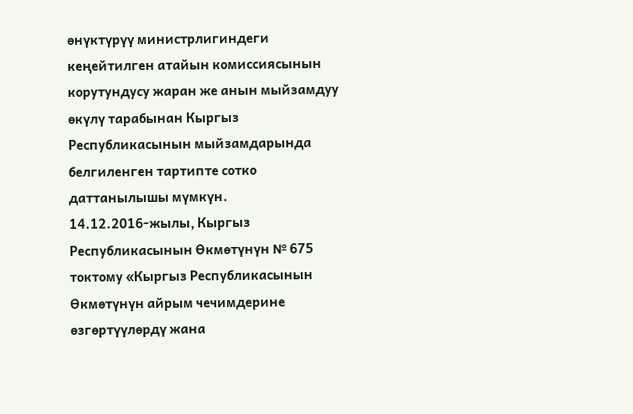өнүктүрүү министрлигиндеги кеңейтилген атайын комиссиясынын корутундусу жаран же анын мыйзамдуу өкүлү тарабынан Кыргыз Республикасынын мыйзамдарында белгиленген тартипте сотко даттанылышы мүмкүн.
14.12.2016-жылы, Кыргыз Республикасынын Өкмөтүнүн № 675 токтому «Кыргыз Республикасынын Өкмөтүнүн айрым чечимдерине өзгөртүүлөрдү жана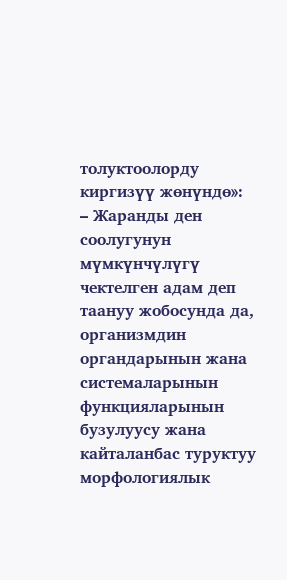толуктоолорду киргизүү жөнүндө»:
– Жаранды ден соолугунун мүмкүнчүлүгү чектелген адам деп таануу жобосунда да, организмдин органдарынын жана системаларынын функцияларынын бузулуусу жана кайталанбас туруктуу морфологиялык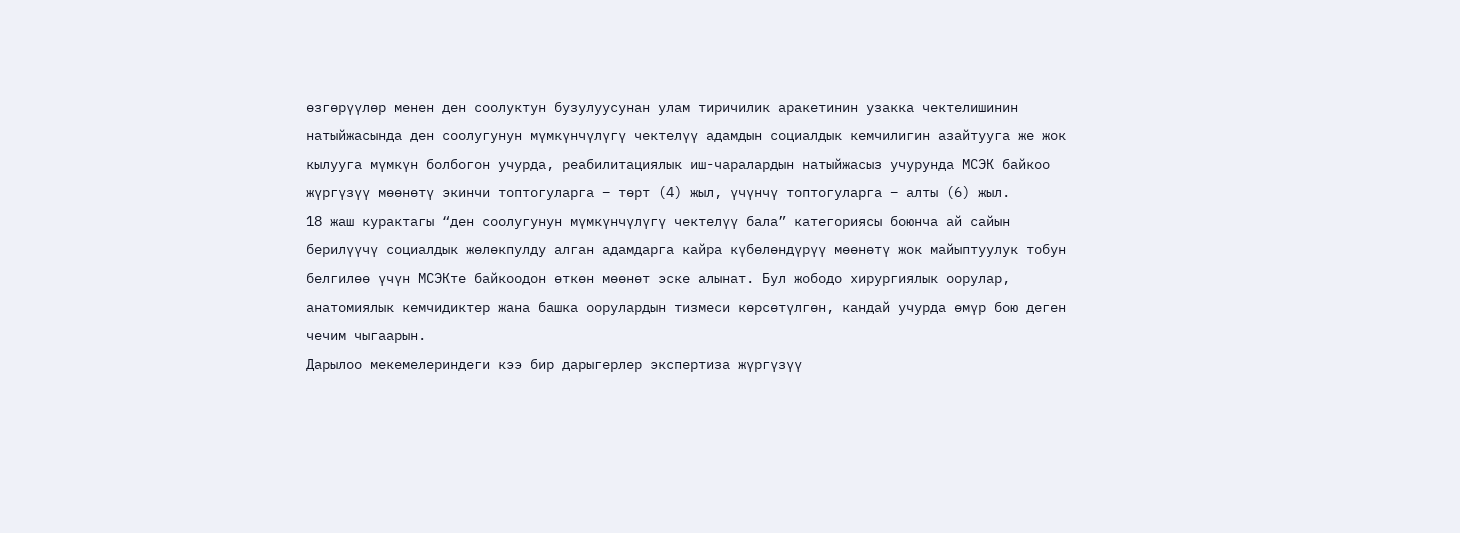өзгөрүүлөр менен ден соолуктун бузулуусунан улам тиричилик аракетинин узакка чектелишинин натыйжасында ден соолугунун мүмкүнчүлүгү чектелүү адамдын социалдык кемчилигин азайтууга же жок кылууга мүмкүн болбогон учурда, реабилитациялык иш-чаралардын натыйжасыз учурунда МСЭК байкоо жүргүзүү мөөнөтү экинчи топтогуларга – төрт (4) жыл, үчүнчү топтогуларга – алты (6) жыл.
18 жаш курактагы “ден соолугунун мүмкүнчүлүгү чектелүү бала” категориясы боюнча ай сайын берилүүчү социалдык жөлөкпулду алган адамдарга кайра күбөлөндүрүү мөөнөтү жок майыптуулук тобун белгилөө үчүн МСЭКте байкоодон өткөн мөөнөт эске алынат. Бул жободо хирургиялык оорулар, анатомиялык кемчидиктер жана башка оорулардын тизмеси көрсөтүлгөн, кандай учурда өмүр бою деген чечим чыгаарын.
Дарылоо мекемелериндеги кээ бир дарыгерлер экспертиза жүргүзүү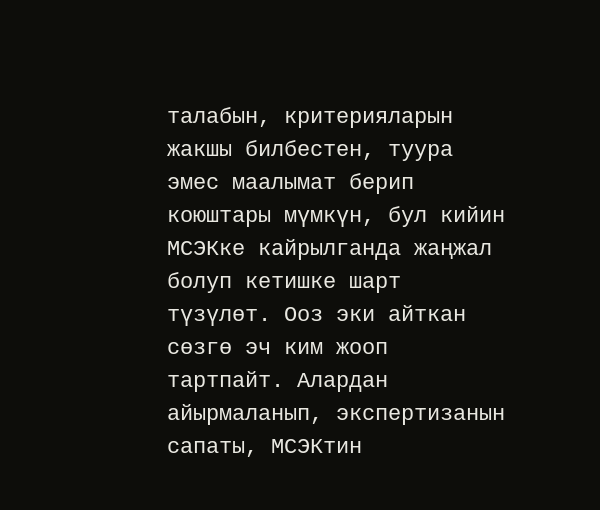талабын, критерияларын жакшы билбестен, туура эмес маалымат берип коюштары мүмкүн, бул кийин МСЭКке кайрылганда жаңжал болуп кетишке шарт түзүлөт. Ооз эки айткан сөзгө эч ким жооп тартпайт. Алардан айырмаланып, экспертизанын сапаты, МСЭКтин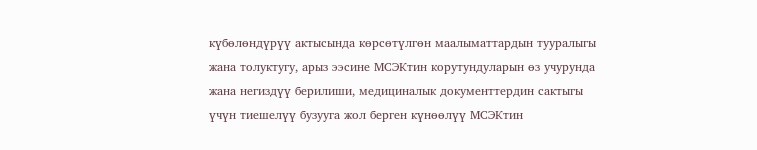күбөлөндүрүү актысында көрсөтүлгөн маалыматтардын тууралыгы жана толуктугу, арыз ээсине МСЭКтин корутундуларын өз учурунда жана негиздүү берилиши, медициналык документтердин сактыгы үчүн тиешелүү бузууга жол берген күнөөлүү МСЭКтин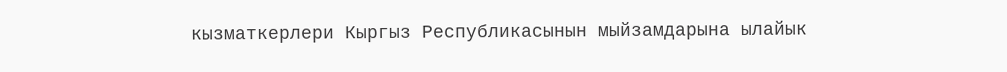кызматкерлери Кыргыз Республикасынын мыйзамдарына ылайык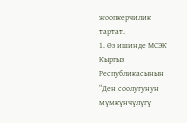жоопкерчилик тартат.
1. Өз ишинде МСЭК Кыргыз Республикасынын “Ден соолугунун мүмкүнчүлүгү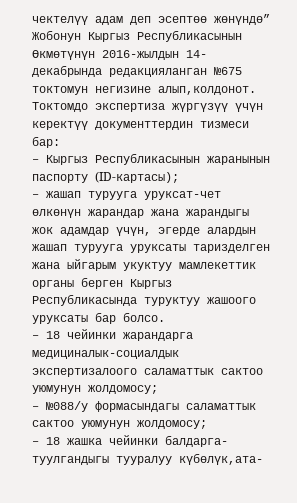чектелүү адам деп эсептөө жөнүндө” Жобонун Кыргыз Республикасынын Өкмөтүнүн 2016-жылдын 14-декабрында редакцияланган №675 токтомун негизине алып,колдонот.
Токтомдо экспертиза жүргүзүү үчүн керектүү документтердин тизмеси бар:
– Кыргыз Республикасынын жаранынын паспорту (ID-картасы);
– жашап турууга уруксат-чет өлкөнүн жарандар жана жарандыгы жок адамдар үчүн, эгерде алардын жашап турууга уруксаты таризделген жана ыйгарым укуктуу мамлекеттик органы берген Кыргыз Республикасында туруктуу жашоого уруксаты бар болсо.
– 18 чейинки жарандарга медициналык-социалдык экспертизалоого саламаттык сактоо уюмунун жолдомосу;
– №088/у формасындагы саламаттык сактоо уюмунун жолдомосу;
– 18 жашка чейинки балдарга-туулгандыгы тууралуу күбөлүк,ата-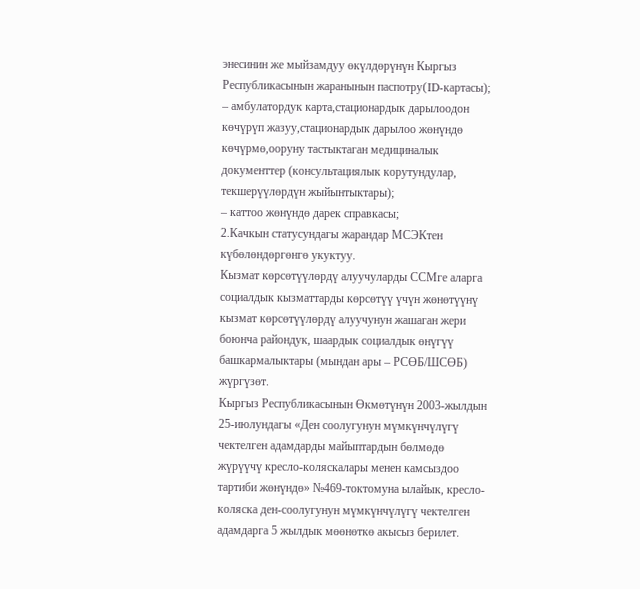энесинин же мыйзамдуу өкүлдөрүнүн Кыргыз Республикасынын жаранынын паспотру(ID-картасы);
– амбулатордук карта,стационардык дарылоодон көчүрүп жазуу,стационардык дарылоо жөнүндө көчүрмө,ооруну тастыктаган медициналык документтер (консультациялык корутундулар, текшерүүлөрдүн жыйынтыктары);
– каттоо жөнүндө дарек справкасы;
2.Качкын статусундагы жарандар МСЭКтен күбөлөндөргөнгө укуктуу.
Кызмат көрсөтүүлөрдү алуучуларды ССМге аларга социалдык кызматтарды көрсөтүү үчүн жөнөтүүнү кызмат көрсөтүүлөрдү алуучунун жашаган жери боюнча райондук, шаардык социалдык өнүгүү башкармалыктары (мындан ары – РСӨБ/ШСӨБ) жүргүзөт.
Кыргыз Республикасынын Өкмөтүнүн 2003-жылдын 25-июлундагы «Ден соолугунун мүмкүнчүлүгү чектелген адамдарды майыптардын бөлмөдө жүрүүчү кресло-коляскалары менен камсыздоо тартиби жөнүндө» №469-токтомуна ылайык, кресло-коляска ден-соолугунун мүмкүнчүлүгү чектелген адамдарга 5 жылдык мөөнөткө акысыз берилет.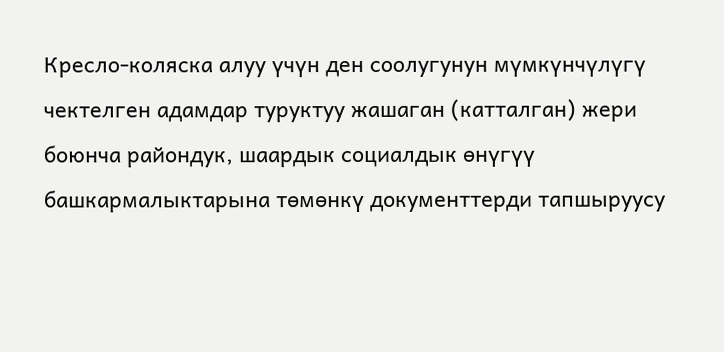Кресло-коляска алуу үчүн ден соолугунун мүмкүнчүлүгү чектелген адамдар туруктуу жашаган (катталган) жери боюнча райондук, шаардык социалдык өнүгүү башкармалыктарына төмөнкү документтерди тапшыруусу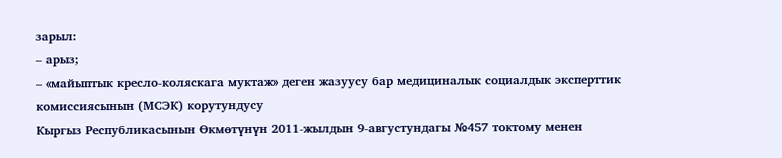зарыл:
– арыз;
– «майыптык кресло-коляскага муктаж» деген жазуусу бар медициналык социалдык эксперттик комиссиясынын (МСЭК) корутундусу
Кыргыз Республикасынын Өкмөтүнүн 2011-жылдын 9-августундагы №457 токтому менен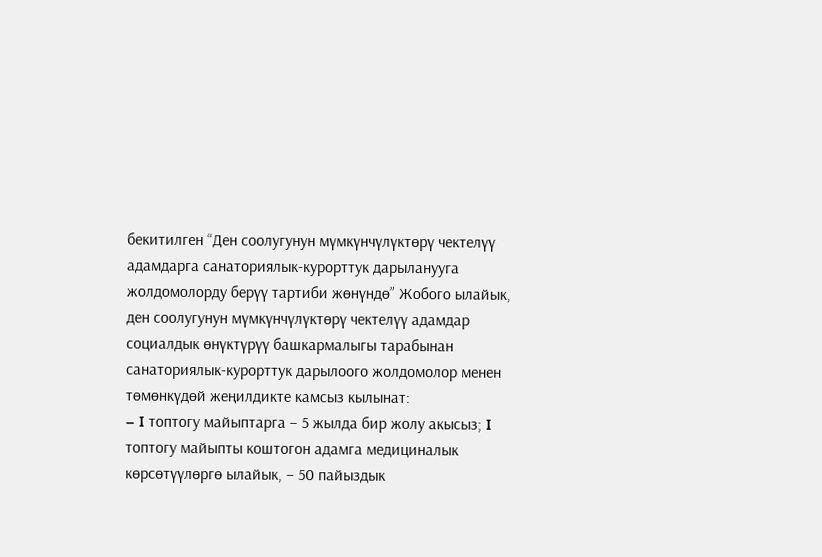бекитилген “Ден соолугунун мүмкүнчүлүктөрү чектелүү адамдарга санаториялык-курорттук дарыланууга жолдомолорду берүү тартиби жөнүндө” Жобого ылайык, ден соолугунун мүмкүнчүлүктөрү чектелүү адамдар социалдык өнүктүрүү башкармалыгы тарабынан санаториялык-курорттук дарылоого жолдомолор менен төмөнкүдөй жеңилдикте камсыз кылынат:
– I топтогу майыптарга – 5 жылда бир жолу акысыз; I топтогу майыпты коштогон адамга медициналык көрсөтүүлөргө ылайык, – 50 пайыздык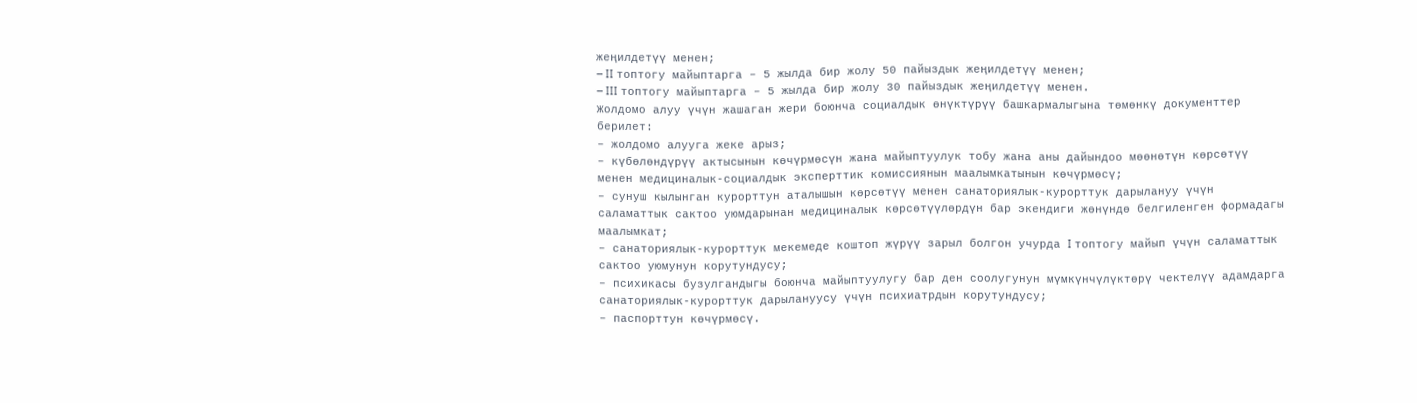жеңилдетүү менен;
– II топтогу майыптарга – 5 жылда бир жолу 50 пайыздык жеңилдетүү менен;
– III топтогу майыптарга – 5 жылда бир жолу 30 пайыздык жеңилдетүү менен.
Жолдомо алуу үчүн жашаган жери боюнча социалдык өнүктүрүү башкармалыгына төмөнкү документтер берилет:
– жолдомо алууга жеке арыз;
– күбөлөндүрүү актысынын көчүрмөсүн жана майыптуулук тобу жана аны дайындоо мөөнөтүн көрсөтүү менен медициналык-социалдык эксперттик комиссиянын маалымкатынын көчүрмөсү;
– сунуш кылынган курорттун аталышын көрсөтүү менен санаториялык-курорттук дарылануу үчүн саламаттык сактоо уюмдарынан медициналык көрсөтүүлөрдүн бар экендиги жөнүндө белгиленген формадагы маалымкат;
– санаториялык-курорттук мекемеде коштоп жүрүү зарыл болгон учурда I топтогу майып үчүн саламаттык сактоо уюмунун корутундусу;
– психикасы бузулгандыгы боюнча майыптуулугу бар ден соолугунун мүмкүнчүлүктөрү чектелүү адамдарга санаториялык-курорттук дарылануусу үчүн психиатрдын корутундусу;
– паспорттун көчүрмөсү.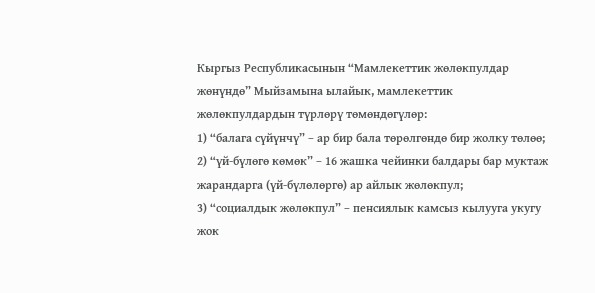Кыргыз Республикасынын “Мамлекеттик жөлөкпулдар жөнүндө” Мыйзамына ылайык, мамлекеттик жөлөкпулдардын түрлөрү төмөндөгүлөр:
1) “балага сүйүнчү” – ар бир бала төрөлгөндө бир жолку төлөө;
2) “үй-бүлөгө көмөк” – 16 жашка чейинки балдары бар муктаж жарандарга (үй-бүлөлөргө) ар айлык жөлөкпул;
3) “социалдык жөлөкпул” – пенсиялык камсыз кылууга укугу жок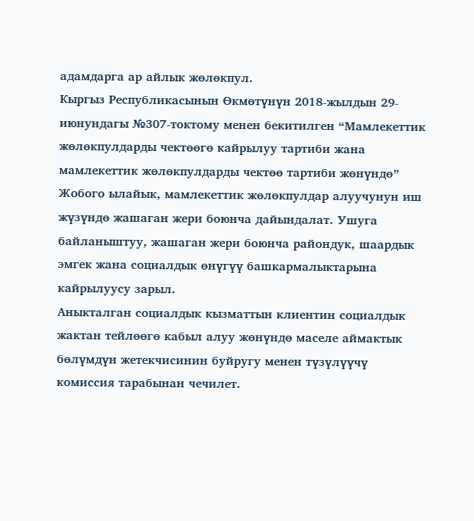адамдарга ар айлык жөлөкпул.
Кыргыз Республикасынын Өкмөтүнүн 2018-жылдын 29-июнундагы №307-токтому менен бекитилген “Мамлекеттик жөлөкпулдарды чектөөгө кайрылуу тартиби жана мамлекеттик жөлөкпулдарды чектөө тартиби жөнүндө” Жобого ылайык, мамлекеттик жөлөкпулдар алуучунун иш жүзүндө жашаган жери боюнча дайындалат. Ушуга байланыштуу, жашаган жери боюнча райондук, шаардык эмгек жана социалдык өнүгүү башкармалыктарына кайрылуусу зарыл.
Аныкталган социалдык кызматтын клиентин социалдык жактан тейлөөгө кабыл алуу жөнүндө маселе аймактык бөлүмдүн жетекчисинин буйругу менен түзүлүүчү комиссия тарабынан чечилет.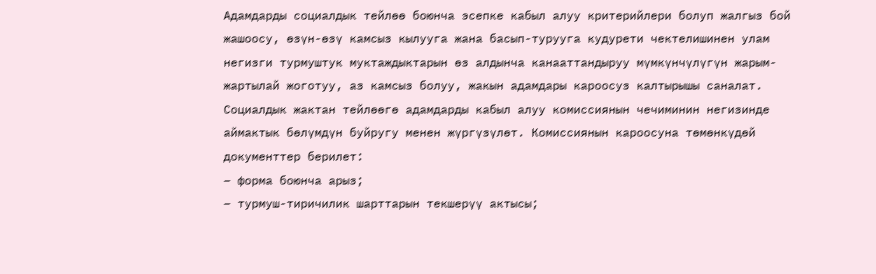Адамдарды социалдык тейлөө боюнча эсепке кабыл алуу критерийлери болуп жалгыз бой жашоосу, өзүн-өзү камсыз кылууга жана басып-турууга кудурети чектелишинен улам негизги турмуштук муктаждыктарын өз алдынча канааттандыруу мүмкүнчүлүгүн жарым-жартылай жоготуу, аз камсыз болуу, жакын адамдары кароосуз калтырышы саналат.
Социалдык жактан тейлөөгө адамдарды кабыл алуу комиссиянын чечиминин негизинде аймактык бөлүмдүн буйругу менен жүргүзүлөт. Комиссиянын кароосуна төмөнкүдөй документтер берилет:
– форма боюнча арыз;
– турмуш-тиричилик шарттарын текшерүү актысы;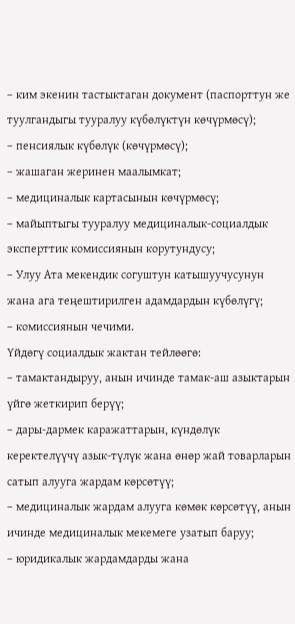– ким экенин тастыктаган документ (паспорттун же туулгандыгы тууралуу күбөлүктүн көчүрмөсү);
– пенсиялык күбөлүк (көчүрмөсү);
– жашаган жеринен маалымкат;
– медициналык картасынын көчүрмөсү;
– майыптыгы тууралуу медициналык-социалдык эксперттик комиссиянын корутундусу;
– Улуу Ата мекендик согуштун катышуучусунун жана ага теңештирилген адамдардын күбөлүгү;
– комиссиянын чечими.
Үйдөгү социалдык жактан тейлөөгө:
– тамактандыруу, анын ичинде тамак-аш азыктарын үйгө жеткирип берүү;
– дары-дармек каражаттарын, күндөлүк керектелүүчү азык-түлүк жана өнөр жай товарларын сатып алууга жардам көрсөтүү;
– медициналык жардам алууга көмөк көрсөтүү, анын ичинде медициналык мекемеге узатып баруу;
– юридикалык жардамдарды жана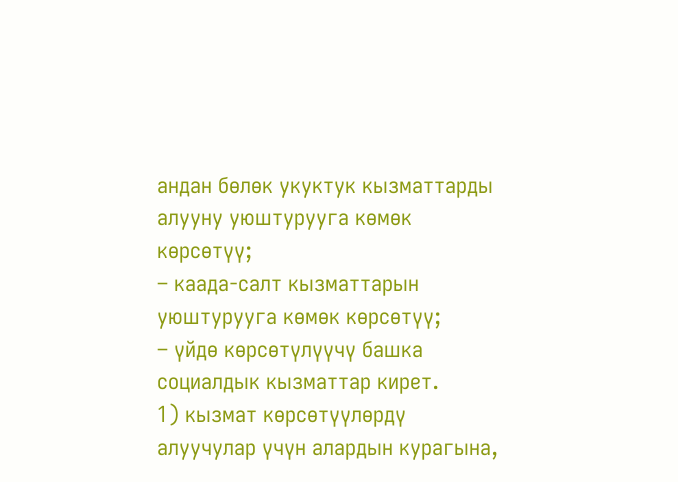андан бөлөк укуктук кызматтарды алууну уюштурууга көмөк көрсөтүү;
– каада-салт кызматтарын уюштурууга көмөк көрсөтүү;
– үйдө көрсөтүлүүчү башка социалдык кызматтар кирет.
1) кызмат көрсөтүүлөрдү алуучулар үчүн алардын курагына,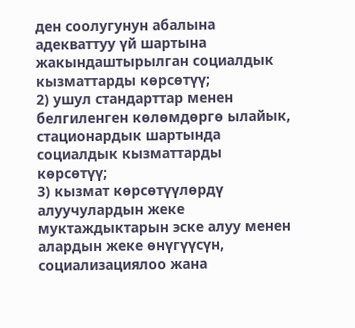ден соолугунун абалына адекваттуу үй шартына жакындаштырылган социалдык кызматтарды көрсөтүү;
2) ушул стандарттар менен белгиленген көлөмдөргө ылайык, стационардык шартында социалдык кызматтарды көрсөтүү;
3) кызмат көрсөтүүлөрдү алуучулардын жеке муктаждыктарын эске алуу менен алардын жеке өнүгүүсүн, социализациялоо жана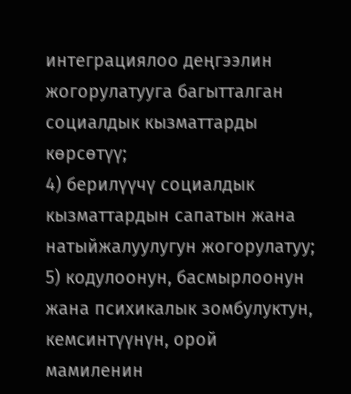интеграциялоо деңгээлин жогорулатууга багытталган социалдык кызматтарды көрсөтүү;
4) берилүүчү социалдык кызматтардын сапатын жана натыйжалуулугун жогорулатуу;
5) кодулоонун, басмырлоонун жана психикалык зомбулуктун, кемсинтүүнүн, орой мамиленин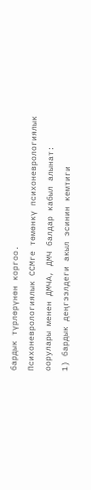бардык түрлөрүнөн коргоо.
Психоневрологиялык ССМге төмөнкү психоневрологиялык оорулары менен ДМЧА, ДМЧ балдар кабыл алынат:
1) бардык деңгээлдеги акыл эсинин кемтиги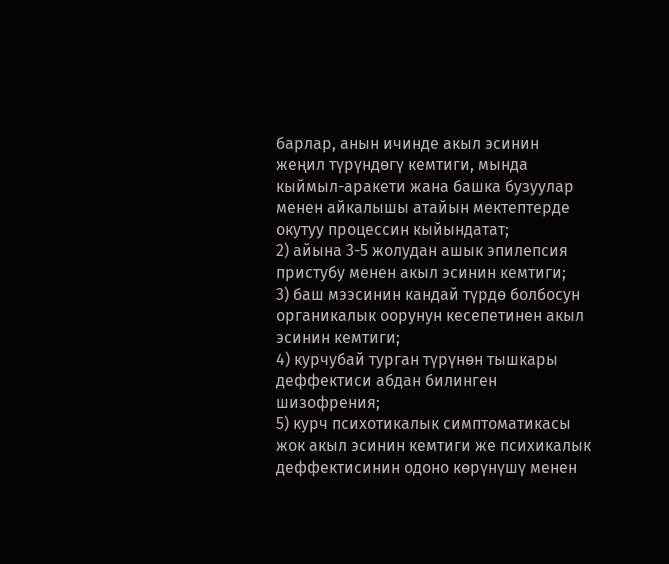барлар, анын ичинде акыл эсинин жеңил түрүндөгү кемтиги, мында кыймыл-аракети жана башка бузуулар менен айкалышы атайын мектептерде окутуу процессин кыйындатат;
2) айына 3-5 жолудан ашык эпилепсия пристубу менен акыл эсинин кемтиги;
3) баш мээсинин кандай түрдө болбосун органикалык оорунун кесепетинен акыл эсинин кемтиги;
4) курчубай турган түрүнөн тышкары деффектиси абдан билинген шизофрения;
5) курч психотикалык симптоматикасы жок акыл эсинин кемтиги же психикалык деффектисинин одоно көрүнүшү менен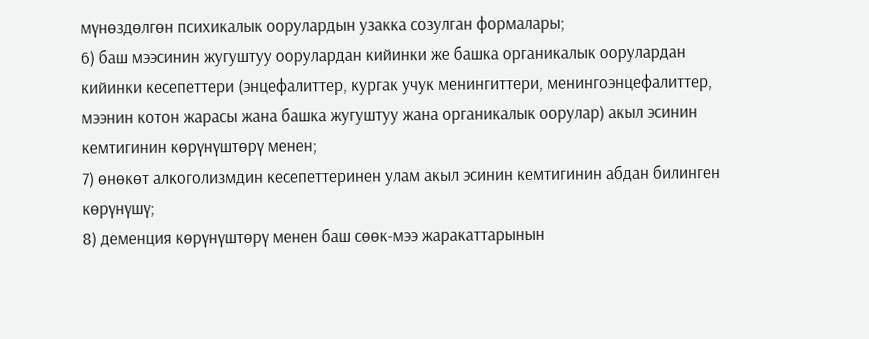мүнөздөлгөн психикалык оорулардын узакка созулган формалары;
6) баш мээсинин жугуштуу оорулардан кийинки же башка органикалык оорулардан кийинки кесепеттери (энцефалиттер, кургак учук менингиттери, менингоэнцефалиттер, мээнин котон жарасы жана башка жугуштуу жана органикалык оорулар) акыл эсинин кемтигинин көрүнүштөрү менен;
7) өнөкөт алкоголизмдин кесепеттеринен улам акыл эсинин кемтигинин абдан билинген көрүнүшү;
8) деменция көрүнүштөрү менен баш сөөк-мээ жаракаттарынын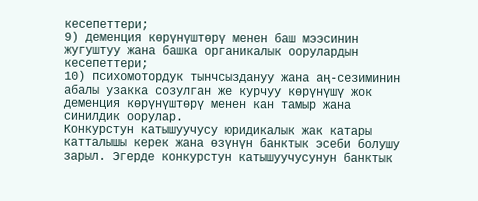кесепеттери;
9) деменция көрүнүштөрү менен баш мээсинин жугуштуу жана башка органикалык оорулардын кесепеттери;
10) психомотордук тынчсыздануу жана аң-сезиминин абалы узакка созулган же курчуу көрүнүшү жок деменция көрүнүштөрү менен кан тамыр жана синилдик оорулар.
Конкурстун катышуучусу юридикалык жак катары катталышы керек жана өзүнүн банктык эсеби болушу зарыл. Эгерде конкурстун катышуучусунун банктык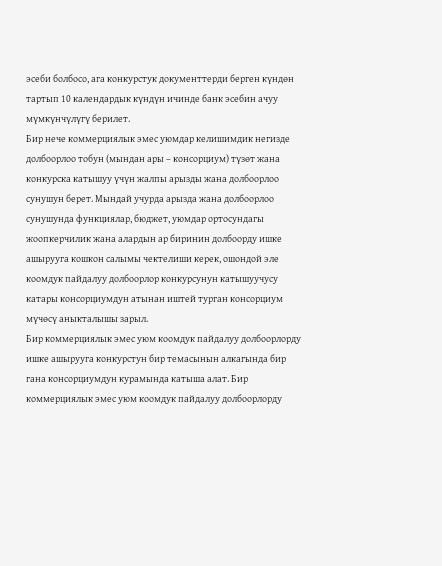эсеби болбосо, ага конкурстук документтерди берген күндөн тартып 10 календардык күндүн ичинде банк эсебин ачуу мүмкүнчүлүгү берилет.
Бир нече коммерциялык эмес уюмдар келишимдик негизде долбоорлоо тобун (мындан ары – консорциум) түзөт жана конкурска катышуу үчүн жалпы арызды жана долбоорлоо сунушун берет. Мындай учурда арызда жана долбоорлоо сунушунда функциялар, бюджет, уюмдар ортосундагы жоопкерчилик жана алардын ар биринин долбоорду ишке ашырууга кошкон салымы чектелиши керек, ошондой эле коомдук пайдалуу долбоорлор конкурсунун катышуучусу катары консорциумдун атынан иштей турган консорциум мүчөсү аныкталышы зарыл.
Бир коммерциялык эмес уюм коомдук пайдалуу долбоорлорду ишке ашырууга конкурстун бир темасынын алкагында бир гана консорциумдун курамында катыша алат. Бир коммерциялык эмес уюм коомдук пайдалуу долбоорлорду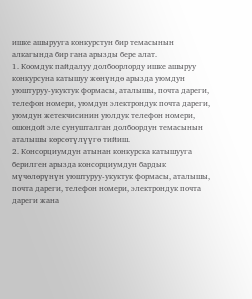ишке ашырууга конкурстун бир темасынын алкагында бир гана арызды бере алат.
1. Коомдук пайдалуу долбоорлорду ишке ашыруу конкурсуна катышуу жөнүндө арызда уюмдун уюштуруу-укуктук формасы, аталышы, почта дареги, телефон номери, уюмдун электрондук почта дареги, уюмдун жетекчисинин уюлдук телефон номери, ошондой эле сунушталган долбоордун темасынын аталышы көрсөтүлүүгө тийиш.
2. Консорциумдун атынан конкурска катышууга берилген арызда консорциумдун бардык мүчөлөрүнүн уюштуруу-укуктук формасы, аталышы, почта дареги, телефон номери, электрондук почта дареги жана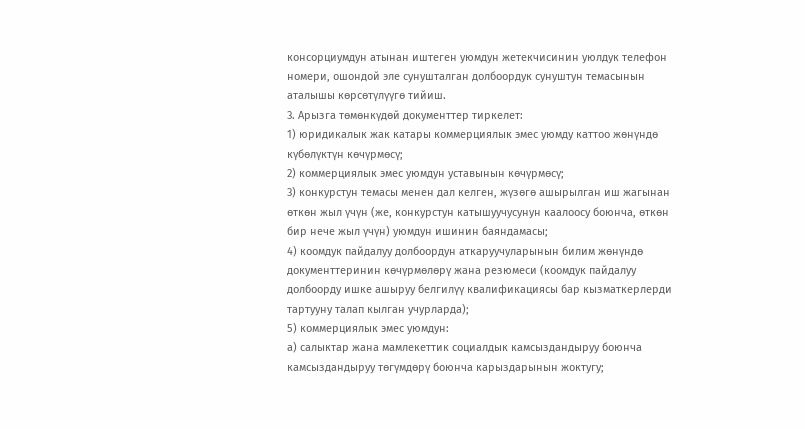консорциумдун атынан иштеген уюмдун жетекчисинин уюлдук телефон номери, ошондой эле сунушталган долбоордук сунуштун темасынын аталышы көрсөтүлүүгө тийиш.
3. Арызга төмөнкүдөй документтер тиркелет:
1) юридикалык жак катары коммерциялык эмес уюмду каттоо жөнүндө күбөлүктүн көчүрмөсү;
2) коммерциялык эмес уюмдун уставынын көчүрмөсү;
3) конкурстун темасы менен дал келген, жүзөгө ашырылган иш жагынан өткөн жыл үчүн (же, конкурстун катышуучусунун каалоосу боюнча, өткөн бир нече жыл үчүн) уюмдун ишинин баяндамасы;
4) коомдук пайдалуу долбоордун аткаруучуларынын билим жөнүндө документтеринин көчүрмөлөрү жана резюмеси (коомдук пайдалуу долбоорду ишке ашыруу белгилүү квалификациясы бар кызматкерлерди тартууну талап кылган учурларда);
5) коммерциялык эмес уюмдун:
а) салыктар жана мамлекеттик социалдык камсыздандыруу боюнча камсыздандыруу төгүмдөрү боюнча карыздарынын жоктугу;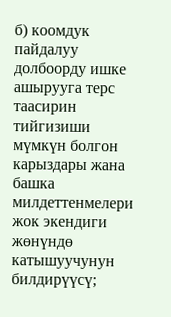б) коомдук пайдалуу долбоорду ишке ашырууга терс таасирин тийгизиши мүмкүн болгон карыздары жана башка милдеттенмелери жок экендиги жөнүндө катышуучунун билдирүүсү;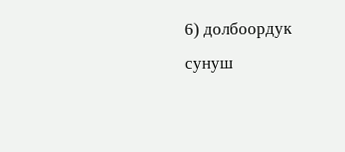6) долбоордук сунуш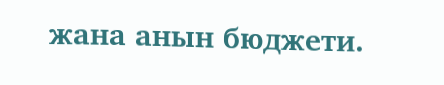жана анын бюджети.